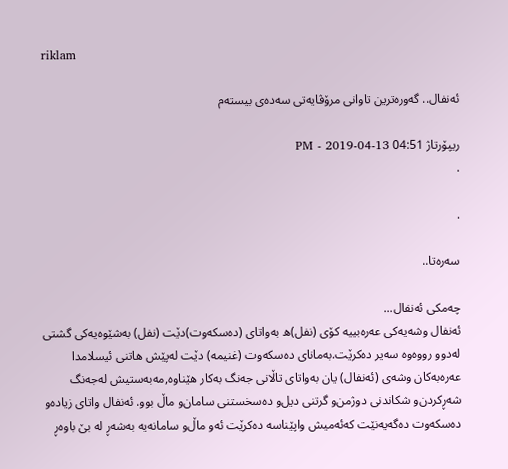riklam

ئه‌نفال.. گه‌وره‌ترین تاوانی مرۆڤایه‌تی سه‌ده‌ی بیسته‌م

ریپۆرتاژ‌ 04:51 PM - 2019-04-13
.

.

سه‌ره‌تا..

چه‌مكی‌ ئه‌نفال...
ئه‌نفال وشه‌یه‌كی‌ عه‌ره‌بییه‌ كۆی‌ (نفل)ه‌ به‌واتای‌ (ده‌سكه‌وت)دێت (نفل) به‌شێوه‌یه‌كی‌ گشتی‌ له‌دوو رووه‌وه‌ سه‌یر ده‌كرێت.به‌مانای‌ ده‌سكه‌وت (غنیمه‌) دێت له‌پێش هاتنی‌ ئیسلامدا عه‌ره‌به‌كان وشه‌ی‌ (ئه‌نفال) یان به‌واتای‌ تاڵانی‌ جه‌نگ به‌كار هێناوه‌,مه‌به‌ستیش له‌جه‌نگ شه‌ڕكردن‌و شكاندنی‌ دوژمن‌و گرتنی‌ دیل‌و ده‌سخستنی‌ سامان‌و ماڵ بوو. ئه‌نفال واتای‌ زیاده‌‌و ده‌سكه‌وت ده‌گه‌یه‌نێت كه‌ئه‌میش واپێناسه‌ ده‌كرێت ئه‌و ماڵ‌و سامانه‌یه‌ به‌شه‌ڕ له‌ بێ‌ باوه‌ڕ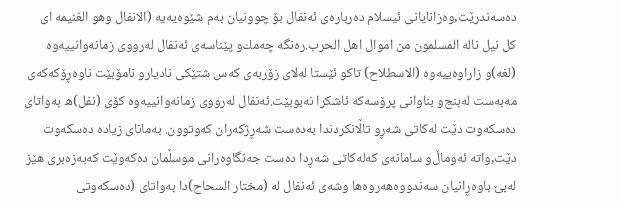ده‌سه‌ندرێت,وه‌زانایانی‌ ئیسلام ده‌رباره‌ی‌ ئه‌نفال بۆ چوونیان به‌م شێوه‌یه‌یه‌ (الانفال وهو الغنیمه‌ ای‌ كل نیل ناله‌ المسلمون من اموال اهل الحرب.ره‌نگه‌ چه‌مك‌و پێناسه‌ی‌ ئه‌نفال له‌رووی‌ زمانه‌وانییه‌وه‌ (لغه‌)و زاراوه‌ییه‌وه‌ (الاسطلاح) تاكو ئێستا له‌لای‌ زۆربه‌ی‌ كه‌س شتێكی‌ نادیار‌و نامۆبێت ناوه‌ڕۆكه‌كه‌ی‌ مه‌به‌ست له‌بنج‌و بناوانی‌ پرۆسه‌كه‌ ئاشكرا نه‌بوبێت.ئه‌نفال له‌رووی‌ زمانه‌وانییه‌وه‌ كۆی‌ (نفل)ه‌ به‌واتای‌ ده‌سكه‌وت دێت له‌كاتی‌ شه‌ڕ‌و تاڵانكردندا به‌ده‌ست شه‌ڕژكه‌ران كه‌وتوون. به‌مانای‌ زیاده‌ ده‌سكه‌وت دێت,واته‌ ئه‌وماڵ‌و سامانه‌ی‌ كه‌له‌كاتی‌ شه‌ڕدا ده‌ست جه‌نگاوه‌رانی‌ موسڵمان ده‌كه‌وێت كه‌به‌زه‌بری‌ هێز له‌بێ‌ باوه‌ڕانیان سه‌ندووه‌هه‌روه‌ها وشه‌ی‌ ئه‌نفال له‌ (مختار السحاح)دا به‌واتای‌ (ده‌سكه‌وتی‌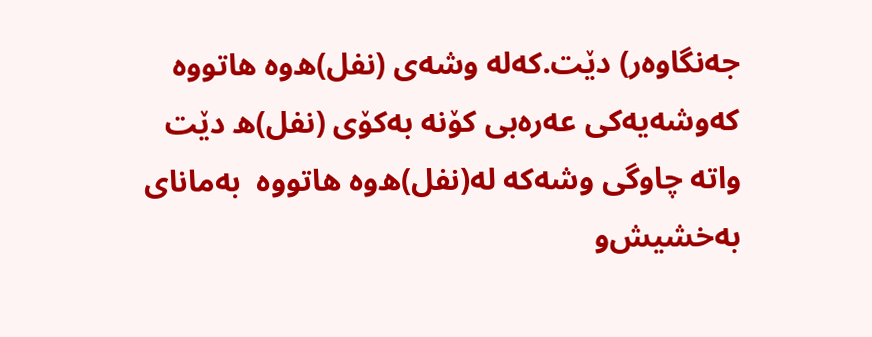جه‌نگاوه‌ر) دێت.كه‌له‌ وشه‌ی‌ (نفل)ه‌وه‌ هاتووه‌ كه‌وشه‌یه‌كی‌ عه‌ره‌بی‌ كۆنه‌ به‌كۆی‌ (نفل)ه‌ دێت واته‌ چاوگی‌ وشه‌كه‌ له‌(نفل)ه‌وه‌ هاتووه‌  به‌مانای‌ به‌خشیش‌و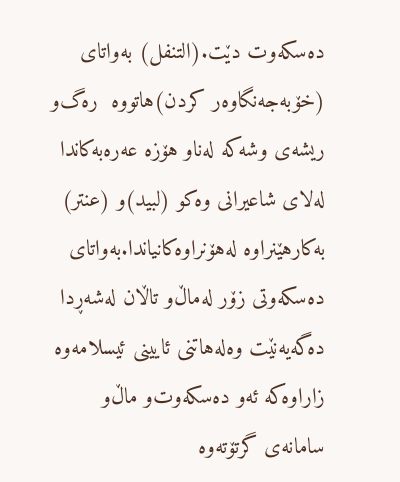ده‌سكه‌وت دێت.(التنفل) به‌واتای‌ (خۆبه‌جه‌نگاوه‌ر كردن)هاتووه‌  ره‌گ‌و ریشه‌ی‌ وشه‌كه‌ له‌ناو هۆزه‌ عه‌ره‌به‌كاندا له‌لای‌ شاعیرانی‌ وه‌كو (لبید)و (عنتر) به‌كارهێنراوه‌ له‌هۆنراوه‌كانیاندا.به‌واتای‌ ده‌سكه‌وتی‌ زۆر له‌ماڵ‌و تاڵان له‌شه‌ڕدا ده‌گه‌یه‌نێت وه‌له‌هاتنی‌ ئایینی‌ ئیسلامه‌وه‌ زاراوه‌كه‌ ئه‌و ده‌سكه‌وت‌و ماڵ‌و سامانه‌ی‌ گرتۆته‌وه‌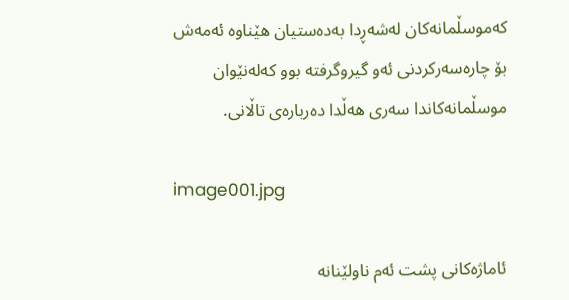كه‌موسڵمانه‌كان له‌شه‌ڕدا به‌ده‌ستیان هێناوه‌ ئه‌مه‌ش بۆ چاره‌سه‌ركردنی‌ ئه‌و گیروگرفته‌ بوو كه‌له‌نێوان موسڵمانه‌كاندا سه‌ری‌ هه‌ڵدا ده‌رباره‌ی‌ تاڵانی‌.

image001.jpg

ئاماژه‌كانی‌ پشت ئه‌م ناولێنانه‌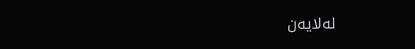له‌لایه‌ن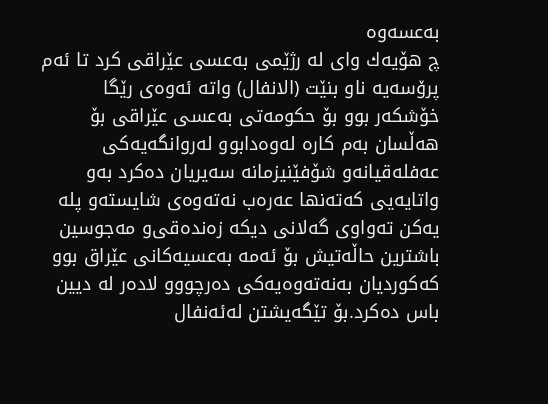به‌عسه‌وه‌
چ هۆیه‌ك وای‌ له‌ رژێمی‌ به‌عسی‌ عێراقی‌ كرد تا ئه‌م پرۆسه‌یه‌ ناو بنێت (الانفال) واته‌ ئه‌وه‌ی‌ رێگا خۆشكه‌ر بوو بۆ حكومه‌تی‌ به‌عسی‌ عێراقی‌ بۆ هه‌ڵسان به‌م كاره‌ له‌وه‌دابوو له‌روانگه‌یه‌كی‌ عه‌فله‌قیانه‌و شۆفێنیزمانه‌ سه‌یریان ده‌كرد به‌و واتایه‌یی‌ كه‌ته‌نها عه‌ره‌ب نه‌ته‌وه‌ی‌ شایسته‌‌و پله‌ یه‌كن ته‌واوی‌ گه‌لانی‌ دیكه‌ زه‌نده‌قی‌‌و مه‌جوسین باشترین حاڵه‌تیش بۆ ئه‌مه‌ به‌عسیه‌كانی‌ عێراق بوو كه‌كوردیان به‌نه‌ته‌وه‌یه‌كی‌ ده‌رچوو‌و لاده‌ر له‌ دیین باس ده‌كرد.بۆ تێگه‌یشتن له‌ئه‌نفال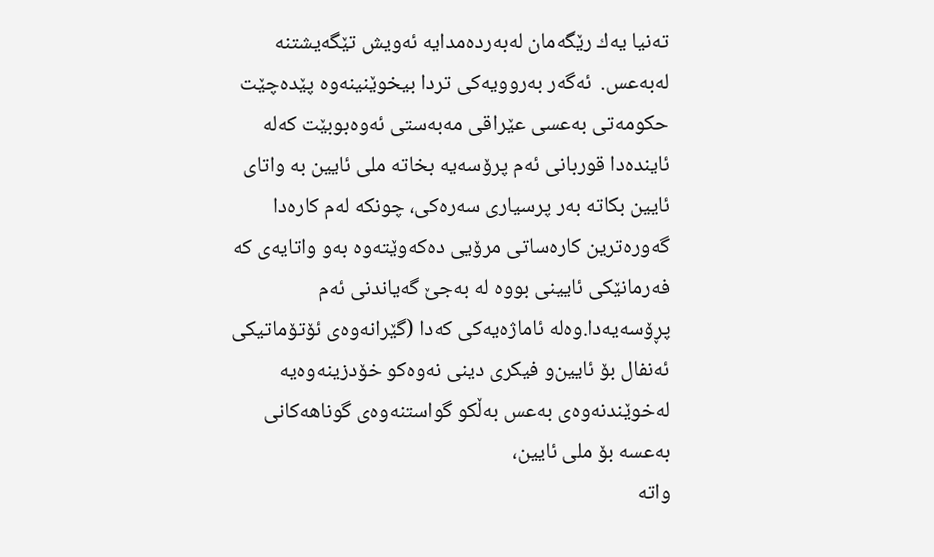ته‌نیا یه‌ك رێگه‌مان له‌به‌رده‌مدایه‌ ئه‌ویش تێگه‌یشتنه‌ له‌به‌عس.  ئه‌گه‌ر به‌روویه‌كی‌ تردا بیخوێنینه‌وه‌ پێده‌چێت حكومه‌تی‌ به‌عسی‌ عێراقی‌ مه‌به‌ستی ئه‌وه‌بوبێت كه‌له‌ ئاینده‌دا قوربانی‌ ئه‌م پرۆسه‌یه‌ بخاته‌ ملی‌ ئایین به‌ واتای‌ ئایین بكاته‌ به‌ر پرسیاری‌ سه‌ره‌كی‌، چونكه‌ له‌م كاره‌دا گه‌وره‌ترین كاره‌ساتی‌ مرۆیی‌ ده‌كه‌وێته‌وه‌ به‌و واتایه‌ی‌ كه‌ فه‌رمانێكی‌ ئایینی‌ بووه‌ له‌ به‌جێ‌ گه‌یاندنی‌ ئه‌م پڕۆسه‌یه‌دا.وه‌له‌ ئاماژه‌یه‌كی‌ كه‌دا (گێرانه‌وه‌ی‌ ئۆتۆماتیكی‌ ئه‌نفال بۆ ئایین‌و فیكری‌ دینی‌ نه‌وه‌كو خۆدزینه‌وه‌یه‌ له‌خوێندنه‌وه‌ی‌ به‌عس به‌ڵكو گواستنه‌وه‌ی‌ گوناهه‌كانی‌ به‌عسه‌ بۆ ملی‌ ئایین،
واته‌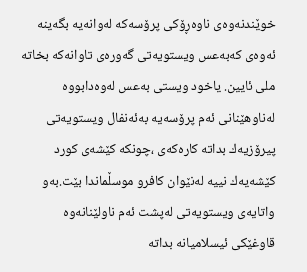خوێندنه‌وه‌ی‌ ناوه‌ڕۆكی‌ پرۆسه‌كه‌ له‌وانه‌یه‌ بگه‌ینه‌ ئه‌وه‌ی‌ كه‌به‌عس ویستویه‌تی‌ گه‌وره‌ی‌ تاوانه‌كه‌ بخاته‌ ملی‌ ئایین. یاخود ویستی‌ به‌عس له‌وه‌دابووه‌ له‌ناوهێنانی‌ ئه‌م پرۆسه‌یه‌ به‌ئه‌نفال ویستویه‌تی‌ پیرۆزیه‌ك بداته‌ كاره‌كه‌ی‌ ،چونكه‌ كێشه‌ی‌ كورد كێشه‌یه‌ك نییه‌ له‌نێوان كافر‌و موسڵماندا بێت.به‌و واتایه‌ی‌ ویستویه‌تی‌ له‌پشت ئه‌م ناولێنانه‌وه‌ قاوغێكی‌ ئیسلامیانه‌ بداته‌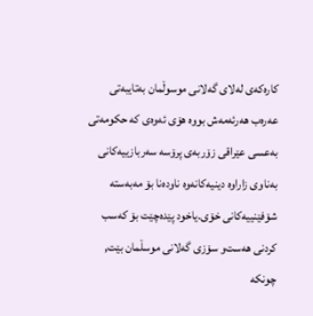كاره‌كه‌ی‌ له‌لای‌ گه‌لانی‌ موسوڵمان به‌تایبه‌تی‌ عه‌ره‌ب هه‌رئه‌مه‌ش بووه‌ هۆی‌ ئه‌وه‌ی‌ كه‌ حكومه‌تی‌ به‌عسی‌ عێراقی‌ زۆربه‌ی‌ پرۆسه‌ سه‌ربازییه‌كانی‌ به‌ناوی‌ زاراوه‌ دینیه‌كانه‌وه‌ ناوده‌نا بۆ مه‌به‌سته‌ شۆفێنییه‌كانی‌ خۆی‌.یاخود پێده‌چێت بۆ كه‌سب كردنی‌ هه‌ست‌و سۆزی‌ گه‌لانی‌ موسڵمان بێت, چونكه‌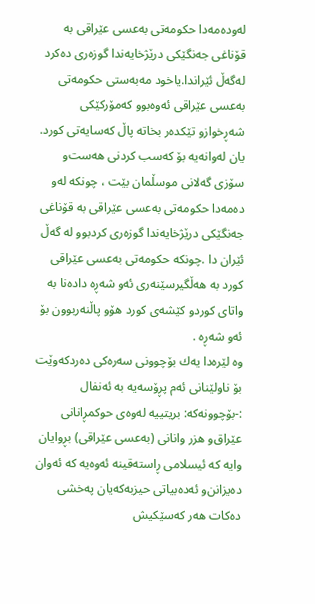له‌وده‌مه‌دا حكومه‌تی‌ به‌عسی‌ عێراقی‌ به‌ قۆناغی‌ جه‌نگێكی‌ درێژخایه‌ندا گوزه‌ری‌ ده‌كرد له‌گه‌ڵ ئێراندا.یاخود مه‌به‌ستی‌ حكومه‌تی‌ به‌عسی‌ عێراقی‌ ئه‌وه‌بوو كه‌مۆركێكی‌ شه‌ڕخواز‌و تێكده‌ر بخاته‌ پاڵ كه‌سایه‌تی‌ كورد. یان له‌وانه‌یه‌ بۆ كه‌سب كردنی‌ هه‌ست‌و سۆزی‌ گه‌لانی‌ موسڵمان بێت ، چونكه‌ له‌و ده‌مه‌دا حكومه‌تی‌ به‌عسی‌ عێراقی‌ به‌ قۆناغی‌ جه‌نگێكی‌ درێژخایه‌ندا گوزه‌ری‌ كردبوو له‌ گه‌ڵ ئێران دا .چونكه‌ حكومه‌تی‌ به‌عسی‌ عێراقی‌ كورد به‌ هه‌ڵگیرسێنه‌ری‌ ئه‌و شه‌ڕه‌ داده‌نا به‌ واتای‌ كورد‌و كێشه‌ی‌ كورد هۆو پاڵنه‌ربوون بۆ ئه‌و شه‌ڕه‌ .
وه‌ لێره‌دا یه‌ك بۆچوونی‌ سه‌ره‌كی‌ ده‌ردكه‌وێت بۆ ناولێنانی‌ ئه‌م پڕۆسه‌یه‌ به‌ ئه‌نفال :-بۆچوونه‌كه‌: بریتییه‌ له‌وه‌ی‌ حوكمڕانانی‌ عێراق‌و هزر وانانی‌ (به‌عسی‌ عێراقی‌) بڕوایان وایه‌ كه‌ ئیسلامی‌ ڕاسته‌قینه‌ ئه‌وه‌یه‌ كه‌ ئه‌وان ده‌یزانن‌و ئه‌ده‌بیاتی‌ حیزبه‌كه‌یان په‌خشی‌ ده‌كات هه‌ر كه‌سێكیش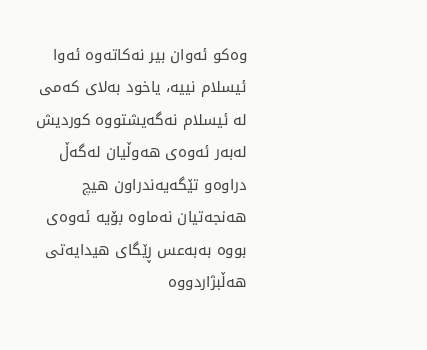وه‌كو ئه‌وان بیر نه‌كاته‌وه‌ ئه‌وا ئیسلام نییه‌، یاخود به‌لای‌ كه‌می‌ له‌ ئیسلام نه‌گه‌یشتووه‌ كوردیش له‌به‌ر ئه‌وه‌ی‌ هه‌وڵیان له‌گه‌ڵ دراوه‌‌و تێگه‌یه‌ندراون هیچ هه‌نجه‌تیان نه‌ماوه‌ بۆیه‌ ئه‌وه‌ی‌ بووه‌ به‌به‌عس ڕێگای‌ هیدایه‌تی‌ هه‌ڵبژاردووه‌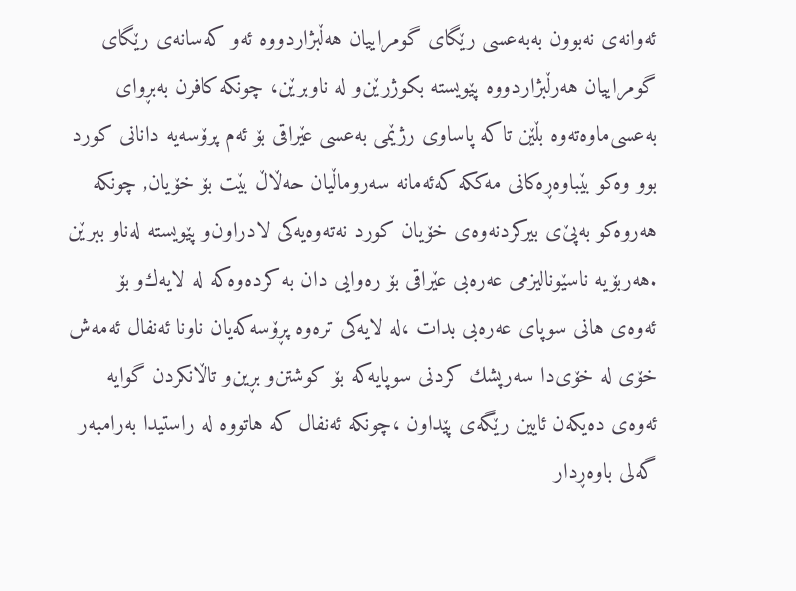ئه‌وانه‌ی‌ نه‌بوون به‌به‌عسی‌ رێگای‌ گومراییان هه‌ڵبژاردووه‌ ئه‌و كه‌سانه‌ی‌ رێگای‌ گومراییان هه‌رڵبژاردووه‌ پێویسته‌ بكوژرێن‌و له‌ ناوبرێن، چونكه‌ كافرن به‌بڕوای‌ به‌عسی‌ماوه‌ته‌وه‌ بڵێن تاكه‌ پاساوی‌ رژێمی‌ به‌عسی‌ عێراقی‌ بۆ ئه‌م پرۆسه‌یه‌ دانانی‌ كورد بوو وه‌كو بێباوه‌ڕه‌كانی‌ مه‌ككه‌ كه‌ئه‌مانه‌ سه‌روماڵیان حه‌ڵاڵ بێت بۆ خۆیان, چونكه‌ هه‌روه‌كو به‌پێ‌ی‌ بیركردنه‌وه‌ی‌ خۆیان كورد نه‌ته‌وه‌یه‌كی‌ لادراون‌و پێویسته‌ له‌ناو ببرێن .هه‌ربۆیه‌ ناسێونالیزمی‌ عه‌ره‌بی‌ عێراقی‌ بۆ ره‌وایی‌ دان به‌ كرده‌وه‌كه‌ له‌ لایه‌ك‌و بۆ ئه‌وه‌ی‌ هانی‌ سوپای‌ عه‌ره‌بی‌ بدات ،له‌ لایه‌كی‌ تره‌وه‌ پڕۆسه‌كه‌یان ناونا ئه‌نفال ئه‌مه‌ش خۆی‌ له‌ خۆی‌دا سه‌رپشك كردنی‌ سوپایه‌كه‌ بۆ كوشتن‌و بڕین‌و تاڵانكردن گوایه‌ ئه‌وه‌ی‌ ده‌یكه‌ن ئایین رێگه‌ی‌ پێداون ،چونكه‌ ئه‌نفال كه‌ هاتووه‌ له‌ راستیدا به‌رامبه‌ر گه‌لی‌ باوه‌ڕدار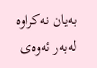به‌یان نه‌كراوه‌ له‌به‌ر ئه‌وه‌ی‌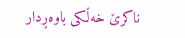ناكرێ‌ خه‌ڵكی‌ باوه‌ڕدار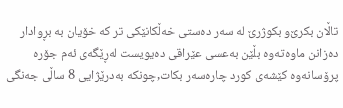تاڵان بكرێ‌‌و بكوژرێ‌ له‌ سه‌ر ده‌ستی‌ خه‌ڵكانێكی‌ تر كه‌ خۆیان به‌ بڕوادار ده‌زانن ماوه‌ته‌وه‌ بڵێن به‌عسی‌ عێراقی‌ ده‌یویست له‌ڕێگه‌ی‌ ئه‌م جۆره‌ پرۆسانه‌وه‌ كێشه‌ی‌ كورد چاره‌سه‌ر بكات,چونكه‌ به‌درێژایی‌ 8 ساڵی‌ جه‌نگی‌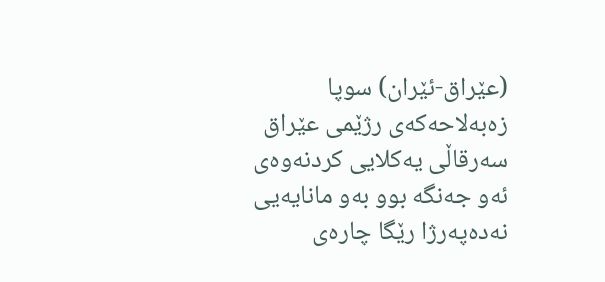(عێراق-ئێران) سوپا زه‌به‌لاحه‌كه‌ی‌ رژێمی‌ عێراق سه‌رقاڵی‌ یه‌كلایی‌ كردنه‌وه‌ی‌ ئه‌و جه‌نگه‌ بوو به‌و مانایه‌یی‌ نه‌ده‌په‌رژا رێگا چاره‌ی‌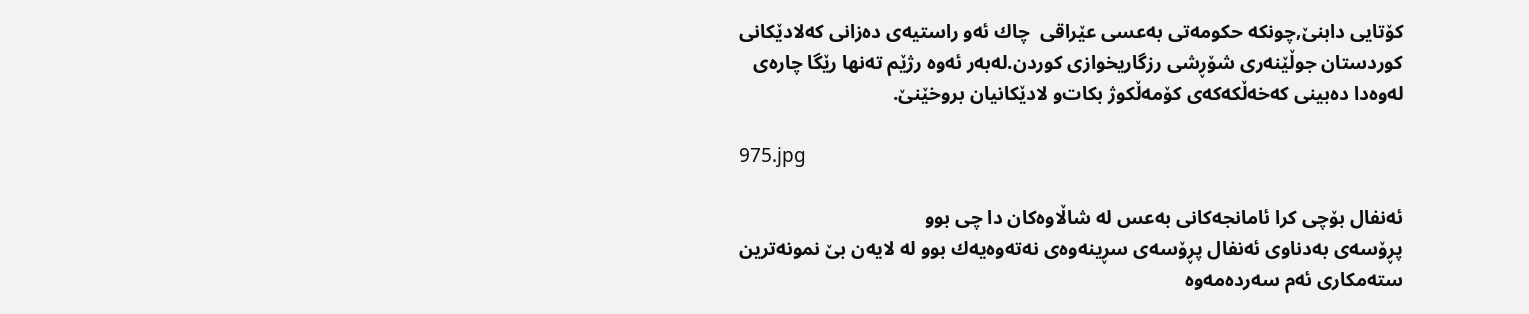كۆتایی‌ دابنێ‌,چونكه‌ حكومه‌تی‌ به‌عسی‌ عێراقی‌  چاك ئه‌و راستیه‌ی‌ ده‌زانی‌ كه‌لادێكانی‌ كوردستان جوڵێنه‌ری‌ شۆڕشی‌ رزگاریخوازی‌ كوردن.له‌به‌ر ئه‌وه‌ رژێم ته‌نها رێگا چاره‌ی‌ له‌وه‌دا ده‌بینی‌ كه‌خه‌ڵكه‌كه‌ی‌ كۆمه‌ڵكوژ بكات‌و لادێكانیان بروخێنێ‌.

975.jpg

ئه‌نفال بۆچی كرا ئامانجه‌كانی‌ به‌عس له‌ شاڵاوه‌كان دا چی بوو
پڕۆسه‌ی‌ به‌دناوی‌ ئه‌نفال پڕۆسه‌ی‌ سڕینه‌وه‌ی‌ نه‌ته‌وه‌یه‌ك بوو له‌ لایه‌ن بێ‌ نمونه‌ترین سته‌مكاری‌ ئه‌م سه‌رده‌مه‌وه‌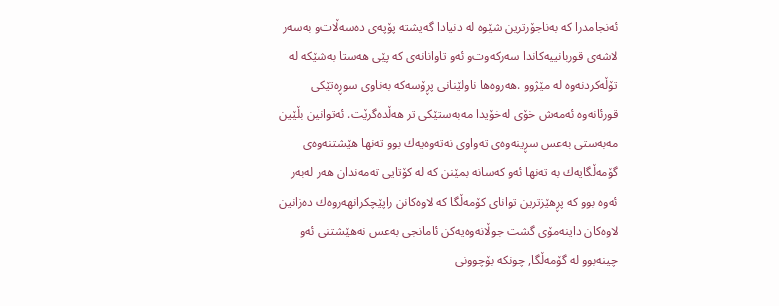ئه‌نجامدرا كه‌ به‌ناجۆرترین شێوه‌ له‌ دنیادا گه‌یشته‌ پۆپه‌ی‌ ده‌سه‌ڵات‌و به‌سه‌ر لاشه‌ی‌ قوربانییه‌كاندا سه‌ركه‌وت‌و ئه‌و تاوانانه‌ی‌ كه‌ پێی‌ هه‌ستا به‌شێكه‌ له‌ تۆڵه‌كردنه‌وه‌ له‌ مێژوو .هه‌روه‌ها ناولێنانی‌ پڕۆسه‌كه‌ به‌ناوی‌ سوڕه‌تێكی‌ قورئانه‌وه‌ ئه‌مه‌ش خۆی‌ له‌خۆیدا مه‌به‌ستێكی‌ تر هه‌ڵده‌گرێت. ئه‌توانین بڵێین مه‌به‌ستی‌ به‌عس سڕینه‌وه‌ی‌ ته‌واوی‌ نه‌ته‌وه‌یه‌ك بوو ته‌نها هێشتنه‌وه‌ی‌ گۆمه‌ڵگایه‌ك به‌ ته‌نها ئه‌و كه‌سانه‌ بمێنن كه‌ له‌ كۆتایی‌ ته‌مه‌ندان هه‌ر له‌به‌ر ئه‌وه‌ بوو كه‌ پڕهێزترین توانای‌ كۆمه‌ڵگا كه‌ لاوه‌كانن راپێچكرانهه‌روه‌ك ده‌زانین لاوه‌كان داینه‌مۆی‌ گشت جوڵانه‌وه‌یه‌كن ئامانجی‌ به‌عس نه‌هێشتنی‌ ئه‌و چینه‌بوو له‌ گۆمه‌ڵگا, چونكه‌ بۆچوونی‌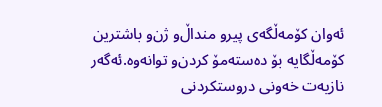ئه‌وان كۆمه‌ڵگه‌ی‌ پیر‌و منداڵ‌و ژن‌و باشترین كۆمه‌ڵگایه‌ بۆ ده‌سته‌مۆ كردن‌و توانه‌وه‌.ئه‌گه‌ر نازیه‌ت خه‌ونی‌ دروستكردنی‌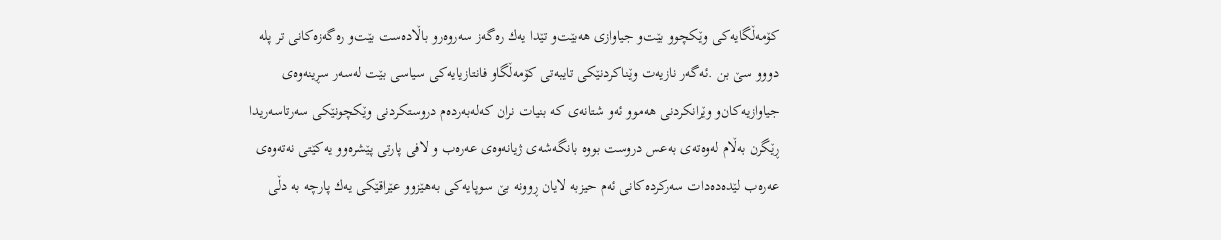كۆمه‌ڵگایه‌كی‌ وێكچوو بێت‌و جیاوازی‌ هه‌بێت‌و تێدا یه‌ك ره‌گه‌ز سه‌روه‌ر‌و باڵاده‌ست بێت‌و ره‌گه‌زه‌كانی‌ تر پله‌ دوو‌و سێ‌ بن .ئه‌گه‌ر نازیه‌ت وێناكردنێكی‌ تایبه‌تی‌ كۆمه‌ڵگا‌و فانتازیایه‌كی‌ سیاسی‌ بێت له‌سه‌ر سڕینه‌وه‌ی‌ جیاوازیه‌كان‌و وێرانكردنی‌ هه‌موو ئه‌و شتانه‌ی‌ كه‌ بنیات نران كه‌له‌به‌رده‌م دروستكردنی‌ وێكچونێكی‌ سه‌رتاسه‌ریدا ڕێگرن به‌ڵام له‌وه‌ته‌ی‌ به‌عس دروست بووه‌ بانگه‌شه‌ی‌ ژیانه‌وه‌ی‌ عه‌ره‌ب و لافی‌ پارتی‌ پێشره‌و‌و یه‌كێتی‌ نه‌ته‌وه‌ی‌ عه‌ره‌ب لێده‌ده‌دات سه‌ركرده‌كانی‌ ئه‌م حیزبه‌ لایان ڕوونه‌ بێ‌ سوپایه‌كی‌ به‌هێزوو عێراقێكی‌ یه‌ك پارچه‌ به‌ دڵی‌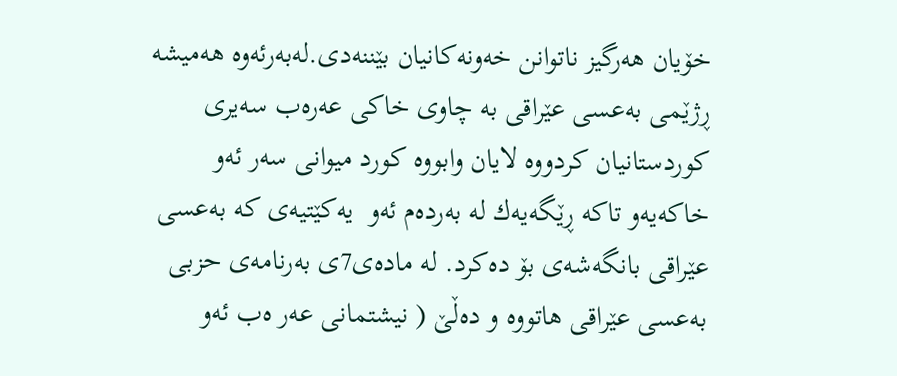خۆیان هه‌رگیز ناتوانن خه‌ونه‌كانیان بێننه‌دی.له‌به‌رئه‌وه‌ هه‌میشه‌ ڕژێمی‌ به‌عسی‌ عێراقی‌ به‌ چاوی‌ خاكی‌ عه‌ره‌ب سه‌یری‌ كوردستانیان كردووه‌ لایان وابووه‌ كورد میوانی‌ سه‌ر ئه‌و خاكه‌یه‌و تاكه‌ ڕێگه‌یه‌ك له‌ به‌رده‌م ئه‌و  یه‌كێتیه‌ی‌ كه‌ به‌عسی‌ عێراقی‌ بانگه‌شه‌ی‌ بۆ ده‌كرد. له‌ ماده‌ی‌7ی‌ به‌رنامه‌ی‌ حزبی‌ به‌عسی‌ عێراقی‌ هاتووه‌ و ده‌ڵێ‌ ( نیشتمانی‌ عه‌ر ه‌ب ئه‌و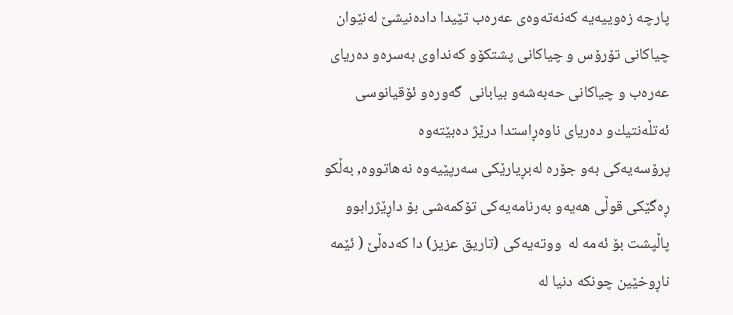پارچه‌ زه‌وییه‌یه‌ كه‌نه‌ته‌وه‌ی‌ عه‌ره‌ب تێیدا داده‌نیشێ‌ له‌نێوان چیاكانی‌ تۆرۆس و چیاكانی‌ پشتكۆو كه‌نداوی‌ به‌سره‌‌و ده‌ریای‌ عه‌ره‌ب و چیاكانی‌ حه‌به‌شه‌و بیابانی‌  گه‌وره‌و ئۆقیانوسی‌  ئه‌تڵه‌نتیك‌و ده‌ریای‌ ناوه‌ڕاستدا درێژ ده‌بێته‌وه‌
پرۆسه‌یه‌كی‌ به‌و جۆره‌ له‌بڕیارێكی‌ سه‌رپێیه‌وه‌ نه‌هاتووه‌, به‌ڵكو ڕه‌گێكی‌ قوڵی‌ هه‌یه‌و به‌رنامه‌یه‌كی‌ تۆكمه‌شی‌ بۆ داڕێژرابوو پاڵپشت بۆ ئه‌مه‌ له‌  ووته‌یه‌كی‌ (تاریق عزیز) دا كه‌ده‌ڵێ‌ ( ئێمه‌ ناڕوخێین چونكه‌ دنیا له‌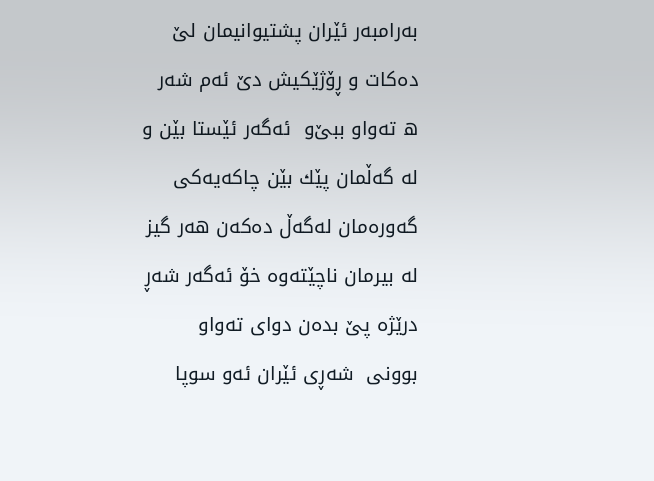به‌رامبه‌ر ئێران پشتیوانیمان لێ‌ ده‌كات و ڕۆژێكیش دێ‌ ئه‌م شه‌ر ه‌ ته‌واو ببێ‌و  ئه‌گه‌ر ئێستا بێن و له‌ گه‌ڵمان پێك بێن چاكه‌یه‌كی‌ گه‌وره‌مان له‌گه‌ڵ ده‌كه‌ن هه‌ر گیز له‌ بیرمان ناچێته‌وه‌ خۆ ئه‌گه‌ر شه‌ڕ درێژه‌ پێ‌ بده‌ن دوای‌ ته‌واو بوونی‌  شه‌ڕی‌ ئێران ئه‌و سوپا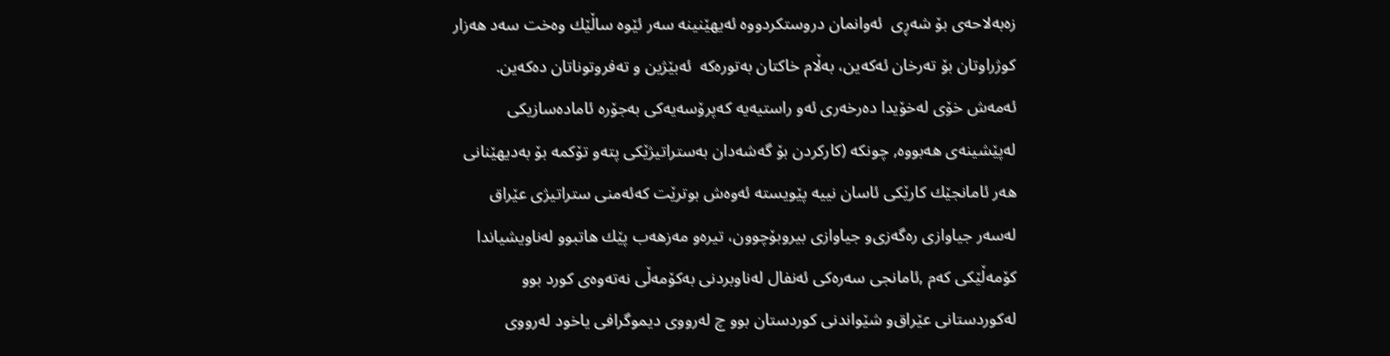زه‌به‌لاحه‌ی‌ بۆ شه‌ڕی‌  ئه‌وانمان دروستكردووه‌ ئه‌یهێنینه‌ سه‌ر ئێوه‌ ساڵێك وه‌خت سه‌د هه‌زار كوژراوتان بۆ ته‌رخان ئه‌كه‌ین، به‌ڵام خاكتان به‌توره‌كه‌  ئه‌بێژین و ته‌فروتوناتان ده‌كه‌ین. ئه‌مه‌ش خۆی‌ له‌خۆیدا ده‌رخه‌ری‌ ئه‌و راستیه‌یه‌ كه‌پرۆسه‌یه‌كی‌ به‌جۆره‌ ئاماده‌سازیكی‌ له‌پێشینه‌ی‌ هه‌بووه‌, چونكه‌ (كاركردن بۆ گه‌شه‌دان به‌ستراتیژێكی‌ پته‌و تۆكمه‌ بۆ به‌دیهێنانی‌ هه‌ر ئامانجێك كارێكی‌ ئاسان نییه‌ پێویسته‌ ئه‌وه‌ش بوترێت كه‌ئه‌منی‌ ستراتیژی‌ عێراق له‌سه‌ر جیاوازی‌ ره‌گه‌زی‌‌و جیاوازی‌ بیر‌وبۆچوون، تیره‌‌و مه‌زهه‌ب پێك هاتبوو له‌ناویشیاندا كۆمه‌ڵێكی‌ كه‌م ,ئامانجی‌ سه‌ره‌كی‌ ئه‌نفال له‌ناوبردنی‌ به‌كۆمه‌ڵی‌ نه‌ته‌وه‌ی‌ كورد بوو له‌كوردستانی‌ عێراق‌و شێواندنی‌ كوردستان بوو چ له‌رووی‌ دیموگرافی‌ یاخود له‌رووی‌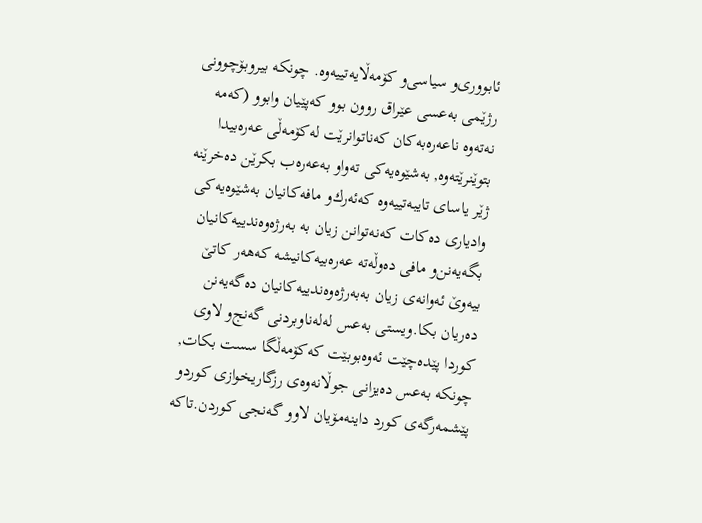ئابووری‌‌و سیاسی‌‌و كۆمه‌ڵایه‌تییه‌وه‌. چونكه‌ بیر‌وبۆچوونی‌ رژێمی‌ به‌عسی‌ عێراق روون بوو كه‌پێیان وابوو (كه‌مه‌ نه‌ته‌وه‌ ناعه‌ره‌به‌كان كه‌ناتوانرێت له‌كۆمه‌ڵی عه‌ره‌بیدا بتوێنرێته‌وه‌, به‌شێوه‌یه‌كی‌ ته‌واو به‌عه‌ره‌ب بكرێن ده‌خرێنه‌ ژێر یاسای‌ تایبه‌تییه‌وه‌ كه‌ئه‌رك‌و مافه‌كانیان به‌شێوه‌یه‌كی‌ وادیاری‌ ده‌كات كه‌نه‌توانن زیان به‌ به‌رژه‌وه‌ندییه‌كانیان بگه‌یه‌نن‌و مافی‌ ده‌وڵه‌ته‌ عه‌ره‌بیه‌كانیشه‌ كه‌هه‌ر كاتێ‌ بیه‌وێ‌ ئه‌وانه‌ی‌ زیان به‌به‌رژه‌وه‌ندییه‌كانیان ده‌گه‌یه‌نن ده‌ریان بكا.ویستی‌ به‌عس له‌له‌ناوبردنی‌ گه‌نج‌و لاوی‌ كوردا پێده‌چێت ئه‌وه‌بوبێت كه‌كۆمه‌ڵگا سست بكات, چونكه‌ به‌عس ده‌یزانی‌ جوڵانه‌وه‌ی‌ رزگاریخوازی‌ كورد‌و پێشمه‌رگه‌ی‌ كورد داینه‌مۆیان لاو‌و گه‌نجی‌ كوردن.تاكه‌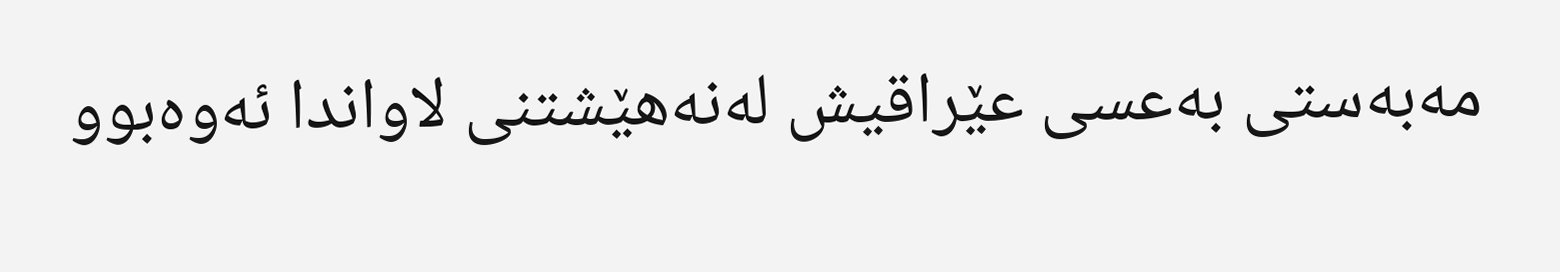مه‌به‌ستی‌ به‌عسی‌ عێراقیش له‌نه‌هێشتنی‌ لاواندا ئه‌وه‌بوو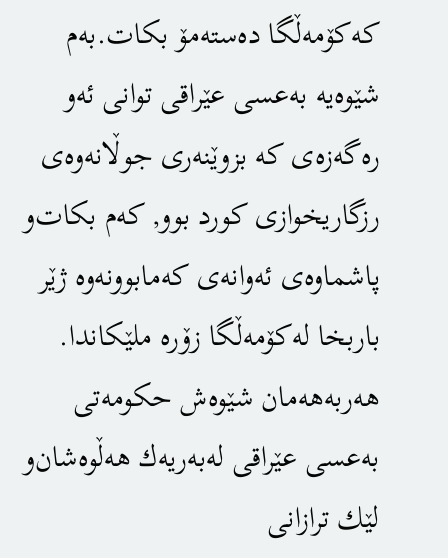كه‌كۆمه‌ڵگا ده‌سته‌مۆ بكات.به‌م شێوه‌یه‌ به‌عسی‌ عێراقی‌ توانی‌ ئه‌و ره‌گه‌زه‌ی‌ كه‌ بزوێنه‌ری‌ جوڵانه‌وه‌ی‌ رزگاریخوازی‌ كورد بوو, كه‌م بكات‌و پاشماوه‌ی‌ ئه‌وانه‌ی‌ كه‌مابوونه‌وه‌ ژێر باربخا له‌كۆمه‌ڵگا زۆره‌ ملێكاندا. هه‌ربه‌هه‌مان شێوه‌ش حكومه‌تی‌ به‌عسی‌ عێراقی‌ له‌به‌ریه‌ك هه‌ڵوه‌شان‌و لێك ترازانی‌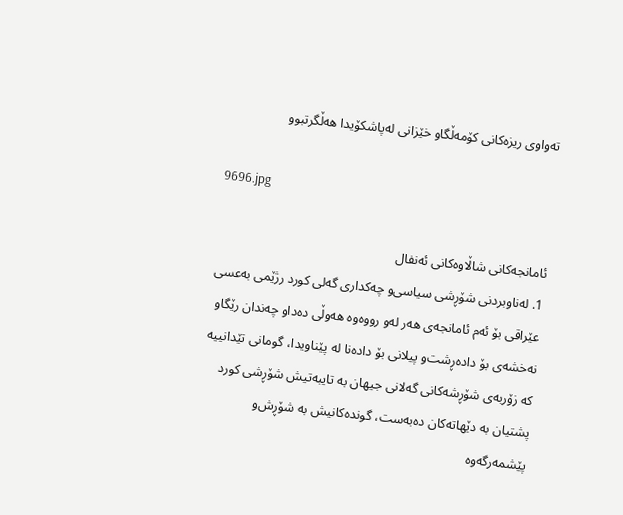ته‌واوی‌ ریزه‌كانی‌ كۆمه‌ڵگا‌و خێزانی‌ له‌پاشكۆیدا هه‌ڵگرتبوو

9696.jpg

ئامانجه‌كانی‌ شاڵاوه‌كانی‌ ئه‌نفال
1. له‌ناوبردنی‌ شۆڕشی‌ سیاسی‌‌و چه‌كداری‌ گه‌لی‌ كورد رژێمی‌ به‌عسی‌ عێراقی‌ بۆ ئه‌م ئامانجه‌ی‌ هه‌ر له‌و رووه‌وه‌ هه‌وڵی‌ ده‌دا‌و چه‌ندان رێگا‌و نه‌خشه‌ی‌ بۆ داده‌ڕشت‌و پیلانی‌ بۆ داده‌نا له‌ پێناویدا، گومانی‌ تێدانییه‌ كه‌ زۆربه‌ی‌ شۆڕشه‌كانی‌ گه‌لانی‌ جیهان به‌ تایبه‌تیش شۆڕشی‌ كورد پشتیان به‌ دێهاته‌كان ده‌به‌ست، گونده‌كانیش به‌ شۆڕش‌و پێشمه‌رگه‌وه‌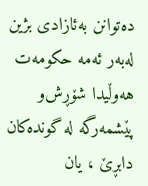ده‌توانن به‌ئازادی‌ بژین له‌به‌ر ئه‌مه‌ حكومه‌ت هه‌وڵیدا شۆڕش‌و پێشمه‌رگه‌ له‌ گونده‌كان دابڕێ‌ ، یان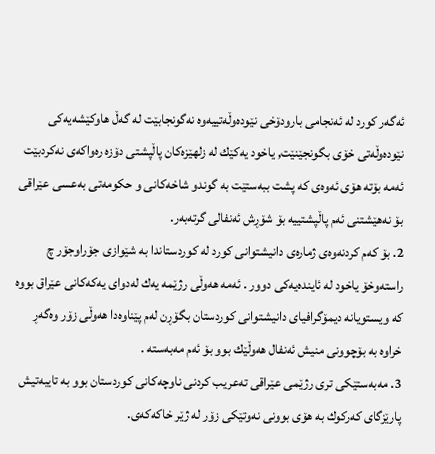ئه‌گه‌ر كورد له‌ ئه‌نجامی‌ بارودۆخی‌ نێوده‌وڵه‌تییه‌وه‌ نه‌گونجابێت له‌ گه‌ڵ هاوكێشه‌یه‌كی‌ نێوده‌وڵه‌تی‌ خۆی‌ بگونجێنێت, یاخود یه‌كێك له‌ زلهێزه‌كان پاڵپشتی‌ دۆزه‌ ره‌واكه‌ی‌ نه‌كردبێت ئه‌مه‌ بۆته‌ هۆی‌ ئه‌وه‌ی‌ كه‌ پشت ببه‌ستێت به‌ گوند‌و شاخه‌كانی‌ و حكومه‌تی‌ به‌عسی‌ عێراقی‌ بۆ نه‌هێشتنی‌ ئه‌م پاڵپشتییه‌ بۆ شۆڕش ئه‌نفالی‌ گرته‌به‌ر.
2. بۆ كه‌م كردنه‌وه‌ی‌ ژماره‌ی‌ دانیشتوانی‌ كورد له‌ كوردستاندا به‌ شێوازی‌ جۆراوجۆر چ راسته‌وخۆ یاخود له‌ ئاینده‌یه‌كی‌ دوور . ئه‌مه‌ هه‌وڵی‌ رژێمه‌ یه‌ك له‌دوای‌ یه‌كه‌كانی‌ عێراق بووه‌ كه‌ ویستویانه‌ دیمۆگرافیای‌ دانیشتوانی‌ كوردستان بگۆڕن له‌م پێناوه‌دا هه‌وڵی‌ زۆر وه‌گه‌ڕ خراوه‌ به‌ بۆچوونی‌ منیش ئه‌نفال هه‌وڵێك بوو بۆ ئه‌م مه‌به‌سته‌ .
3. مه‌به‌ستێكی‌ تری‌ رژێمی‌ عێراقی‌ ته‌عریب كردنی‌ ناوچه‌كانی‌ كوردستان بوو به‌ تایبه‌تیش پارێزگای‌ كه‌ركوك به‌ هۆی‌ بوونی‌ نه‌وتێكی‌ زۆر له‌ ژێر خاكه‌كه‌ی‌.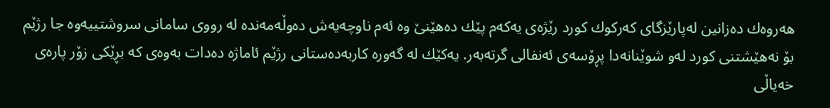هه‌روه‌ك ده‌زانین له‌پارێزگای‌ كه‌ركوك كورد رێژه‌ی‌ یه‌كه‌م پێك ده‌هێنێ‌ وه‌ ئه‌م ناوچه‌یه‌ش ده‌وڵه‌مه‌نده‌ له‌ رووی‌ سامانی‌ سروشتییه‌وه‌ جا رژێم بۆ نه‌هێشتنی‌ كورد له‌و شوێنانه‌دا پڕۆسه‌ی‌ ئه‌نفالی‌ گرته‌به‌ر. یه‌كێك له‌ گه‌وره‌ كاربه‌ده‌ستانی‌ رژێم ئاماژه‌ ده‌دات به‌وه‌ی‌ كه‌ بڕێكی‌ زۆر پاره‌ی‌ خه‌یاڵی‌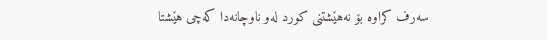سه‌رف كراوه‌ بۆ نه‌هێشتنی‌ كورد له‌و ناوچانه‌دا كه‌چی‌ هێشتا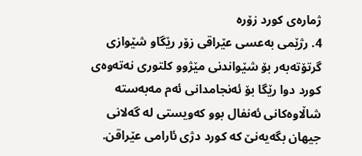ژماره‌ی‌ كورد زۆره‌
4. رژێمی‌ به‌عسی‌ عێراقی‌ زۆر رێگا‌و شێوازی‌ گرتۆته‌به‌ر بۆ شێواندنی‌ مێژوو كلتوری‌ نه‌ته‌وه‌ی‌ كورد دوا رێگا بۆ ئه‌نجامدانی‌ ئه‌م مه‌به‌سته‌ شاڵاوه‌كانی‌ ئه‌نفال بوو كه‌ویستی‌ له‌ گه‌لانی‌ جیهان بگه‌یه‌نێ‌ كه‌ كورد دژی‌ ئارامی‌ عێراقن.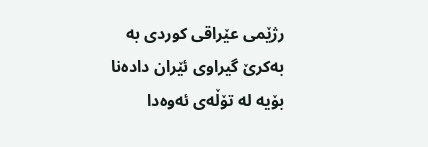رژێمی‌ عێراقی‌ كوردی‌ به‌ به‌كرێ‌ گیراوی‌ ئێران داده‌نا بۆیه‌ له‌ تۆڵه‌ی‌ ئه‌وه‌دا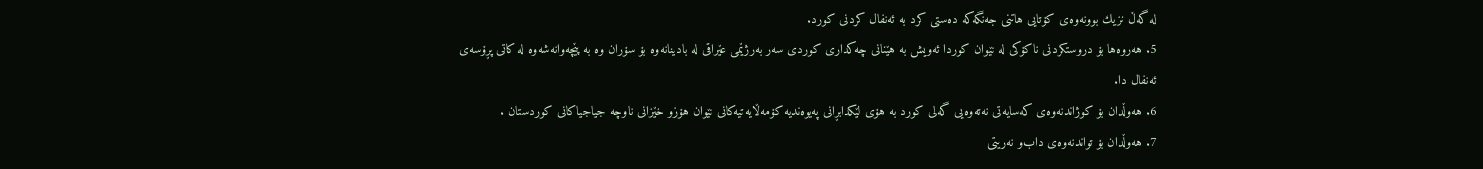له‌ گه‌ڵ نزیك بوونه‌وه‌ی‌ كۆتایی‌ هاتنی‌ جه‌نگه‌كه‌ ده‌ستی‌ كرد به‌ ئه‌نفال كردنی‌ كورد.
5. هه‌روه‌ها بۆ دروستكردنی‌ ناكۆكی‌ له‌ نێوان كوردا ئه‌ویش به‌ هێنانی‌ چه‌كداری‌ كوردی‌ سه‌ر به‌رژێمی‌ عێراقی‌ له‌ بادینانه‌وه‌ بۆ سۆران وه‌ به‌ پێچه‌وانه‌شه‌وه‌ له‌ كاتی‌ پڕۆسه‌ی‌ ئه‌نفال دا.
6. هه‌وڵدان بۆ كوژاندنه‌وه‌ی‌ كه‌سایه‌تی‌ نه‌ته‌وه‌یی‌ گه‌لی‌ كورد به‌ هۆی‌ لێكدابڕانی‌ په‌یوه‌ندیه‌ كۆمه‌ڵایه‌تیه‌كانی‌ نێوان هۆزو خێزانی‌ ناوچه‌ جیاجیاكانی‌ كوردستان .
7. هه‌وڵدان بۆ تواندنه‌وه‌ی‌ داب‌و نه‌ریتی‌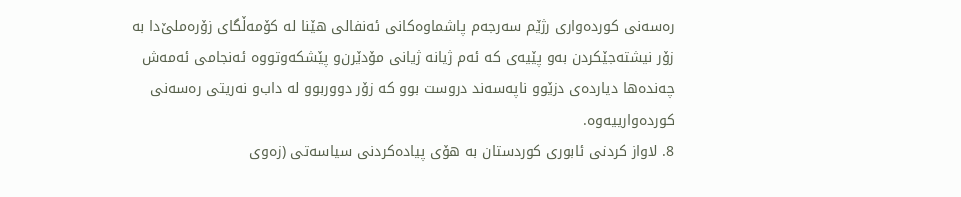ره‌سه‌نی‌ كورده‌واری‌ رژێم سه‌رجه‌م پاشماوه‌كانی‌ ئه‌نفالی‌ هێنا له‌ كۆمه‌ڵگای‌ زۆره‌ملێ‌دا به‌ زۆر نیشته‌جێكردن به‌و پێیه‌ی‌ كه‌ ئه‌م ژیانه‌ ژیانی‌ مۆدێرن‌و پێشكه‌وتووه‌ ئه‌نجامی‌ ئه‌مه‌ش چه‌نده‌ها دیارده‌ی‌ دزێوو ناپه‌سه‌ند دروست بوو كه‌ زۆر دووربوو له‌ داب‌و نه‌ریتی‌ ره‌سه‌نی‌ كورده‌وارییه‌وه‌.
8. لاواز كردنی‌ ئابوری‌ كوردستان به‌ هۆی‌ پیاده‌كردنی‌ سیاسه‌تی‌ (زه‌وی‌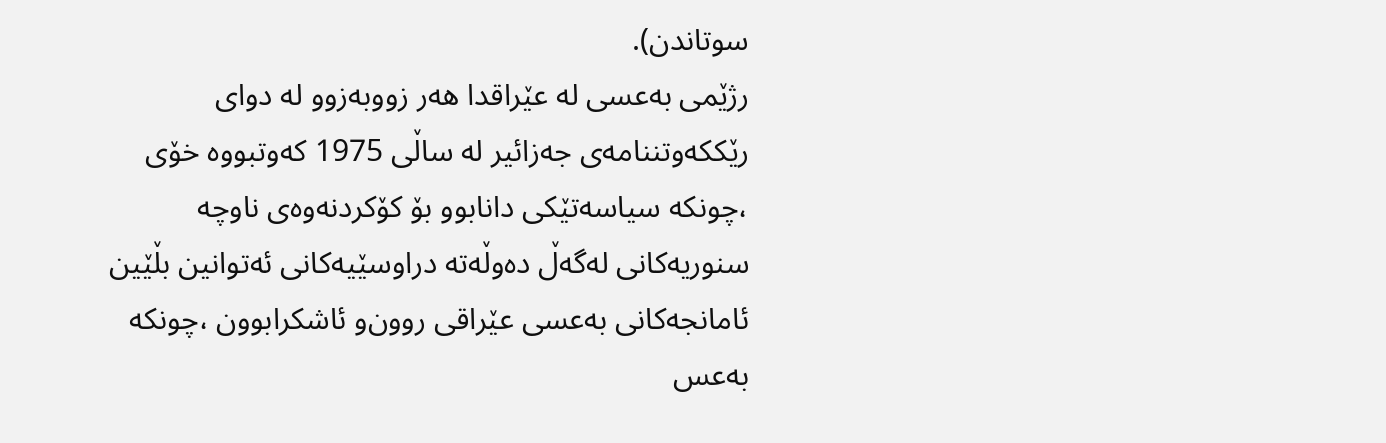سوتاندن).
رژێمی‌ به‌عسی‌ له‌ عێراقدا هه‌ر زووبه‌زوو له‌ دوای‌ رێككه‌وتننامه‌ی‌ جه‌زائیر له‌ ساڵی‌ 1975 كه‌وتبووه‌ خۆی‌ ،چونكه‌ سیاسه‌تێكی‌ دانابوو بۆ كۆكردنه‌وه‌ی‌ ناوچه‌ سنوریه‌كانی‌ له‌گه‌ڵ ده‌وڵه‌ته‌ دراوسێیه‌كانی‌ ئه‌توانین بڵێین ئامانجه‌كانی‌ به‌عسی‌ عێراقی‌ روون‌و ئاشكرابوون ،چونكه‌ به‌عس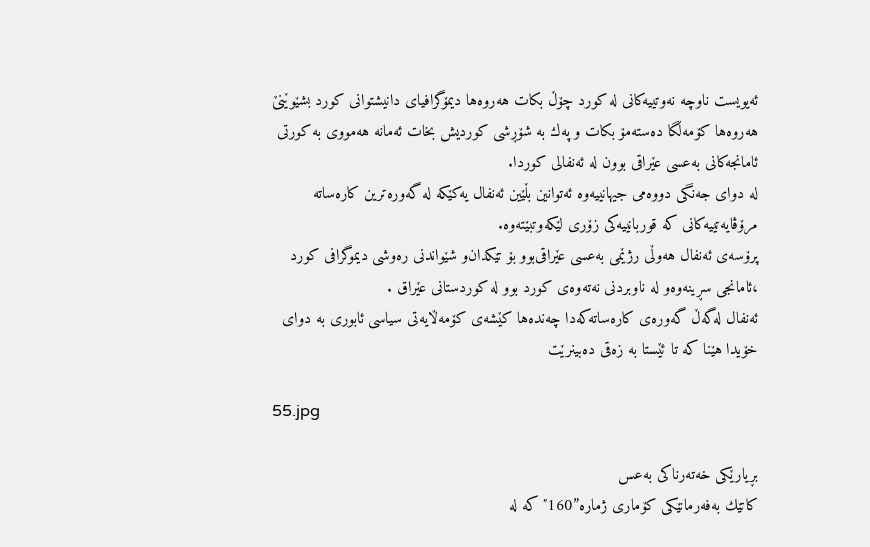ئه‌یویست ناوچه‌ نه‌وتییه‌كانی‌ له‌ كورد چۆڵ بكات هه‌روه‌ها دیمۆگرافیای‌ دانیشتوانی‌ كورد بشێوێنێ‌ هه‌روه‌ها كۆمه‌ڵگا ده‌سته‌مۆ بكات ‌و په‌ك به‌ شۆڕشی‌ كوردیش بخات ئه‌مانه‌ هه‌مووی‌ به‌ كورتی‌ ئامانجه‌كانی‌ به‌عسی‌ عێراقی‌ بوون له‌ ئه‌نفالی‌ كوردا.
له‌ دوای‌ جه‌نگی‌ دووه‌می‌ جیهانییه‌وه‌ ئه‌توانین بڵێین ئه‌نفال یه‌كێكه‌ له‌ گه‌وره‌ترین كاره‌ساته‌ مرۆڤایه‌تییه‌كانی‌ كه‌ قوربانییه‌كی‌ زۆری‌ لێكه‌وتبێته‌وه‌.
پرۆسه‌ی‌ ئه‌نفال هه‌وڵی‌ رژێمی‌ به‌عسی‌ عێراقی‌بوو بۆ تێكدان‌و شێواندنی‌ ره‌وشی‌ دیموگرافی‌ كورد ،ئامانجی‌ سڕینه‌وه‌و له‌ ناوبردنی‌ نه‌ته‌وه‌ی‌ كورد بوو له‌ كوردستانی‌ عێراق .
ئه‌نفال له‌گه‌ڵ گه‌وره‌ی‌ كاره‌ساته‌كه‌دا چه‌نده‌ها كێشه‌ی‌ كۆمه‌ڵایه‌تی‌ سیاسی‌ ئابوری‌ به‌ دوای‌ خۆیدا هێنا كه‌ تا ئێستا به‌ زه‌قی‌ ده‌بینرێت

55.jpg

بڕیارێكی خه‌ته‌رناكی به‌عس
كاتێك به‌فه‌رمانێكی كۆماری ژماره‌”160″ كه‌ له‌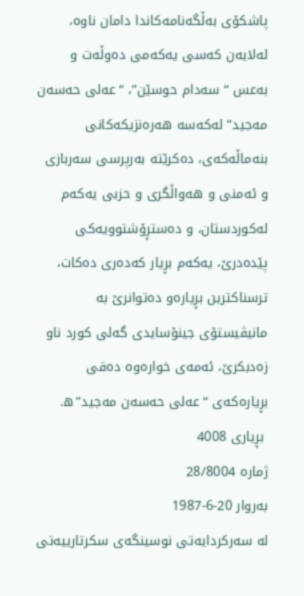پاشكۆی به‌ڵگه‌نامه‌كاندا دامان ناوه‌، له‌لایه‌ن كه‌سی یه‌كه‌می ده‌وڵه‌ت و به‌عس “سه‌دام حوسێن”، “عه‌لی حه‌سه‌ن مه‌جید” له‌كه‌سه‌ هه‌ره‌نزیكه‌كانی بنه‌ماڵه‌كه‌ی، ده‌كرێته‌ به‌رپرسی سه‌ربازی و ئه‌منی و هه‌واڵگری و حزبی یه‌كه‌م له‌كوردستان، و ده‌ستڕۆشتوویه‌كی پێده‌درێ‌، یه‌كه‌م بڕیار كه‌ده‌ری ده‌كات، ترسناكترین بڕیاره‌و ده‌توانرێ‌ به‌ مانیڤیستۆی جینۆسایدی گه‌لی كورد ناو زه‌دبكرێ‌، ئه‌مه‌ی خواره‌وه‌ ده‌قی بڕیاره‌كه‌ی “عه‌لی حه‌سه‌ن مه‌جید”ه‌.
 بڕیاری 4008
ژماره‌ 28/8004
به‌روار 20-6-1987
له‌ سه‌ركردایه‌تی نوسینگه‌ی سكرتارییه‌تی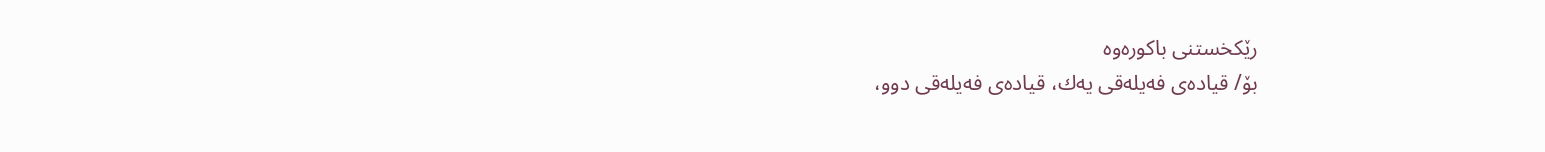رێكخستنی باكوره‌وه‌
بۆ/ قیاده‌ی فه‌یله‌قی یه‌ك، قیاده‌ی فه‌یله‌قی دوو،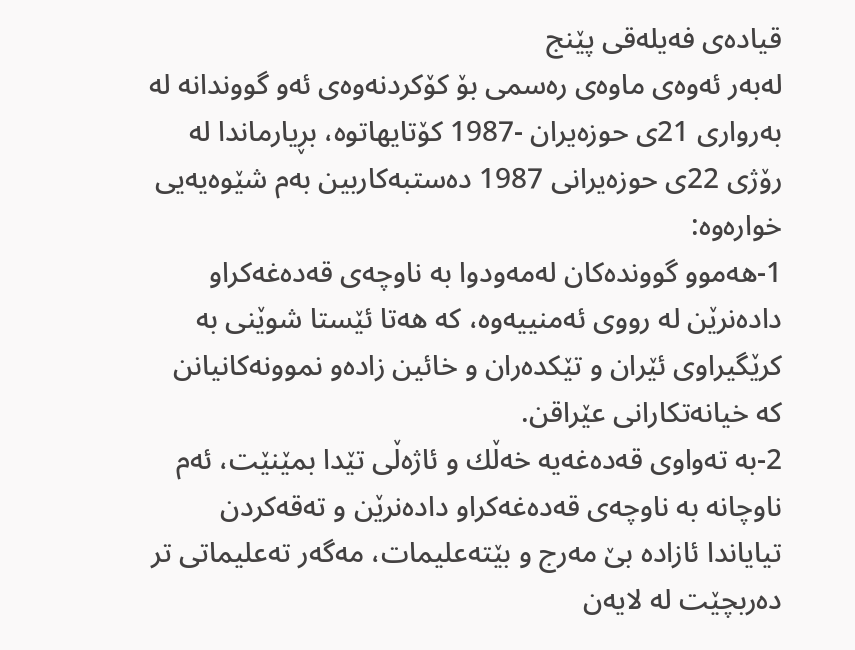قیاده‌ی فه‌یله‌قی پێنج
له‌به‌ر ئه‌وه‌ی ماوه‌ی ره‌سمی بۆ كۆكردنه‌وه‌ی ئه‌و گووندانه‌ له‌ به‌رواری 21ی حوزه‌یران -1987 كۆتایهاتوه‌، بڕیارماندا له‌ رۆژی 22ی حوزه‌یرانی 1987 ده‌ستبه‌كاربین به‌م شێوه‌یه‌یی خواره‌وه‌:
1-هه‌موو گوونده‌كان له‌مه‌ودوا به‌ ناوچه‌ی قه‌ده‌غه‌كراو داده‌نرێن له‌ رووی ئه‌منییه‌وه‌، كه‌ هه‌تا ئێستا شوێنی به‌ كرێگیراوی ئێران و تێكده‌ران و خائین زاده‌و نموونه‌كانیانن كه‌ خیانه‌تكارانی عێراقن.
2-به‌ ته‌واوی قه‌ده‌غه‌یه‌ خه‌ڵك و ئاژه‌ڵی تێدا بمێنێت، ئه‌م ناوچانه‌ به‌ ناوچه‌ی قه‌ده‌غه‌كراو داده‌نرێن و ته‌قه‌كردن تیایاندا ئازاده‌ بێ‌ مه‌رج و بێته‌علیمات، مه‌گه‌ر ته‌علیماتی تر ده‌ربچێت له‌ لایه‌ن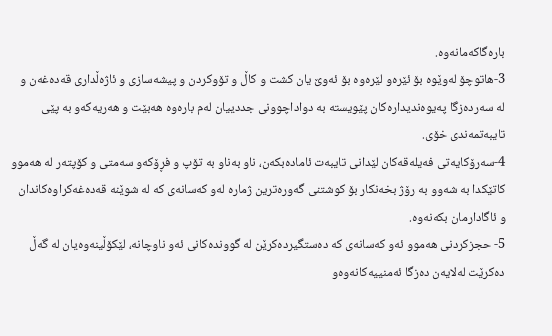باره‌گاكه‌مانه‌وه‌.
3-هاتوچۆ له‌وێوه‌ بۆ ئێره‌و لێره‌وه‌ بۆ ئه‌وێ‌ یان كشت و كاڵ و تۆوكردن و پیشه‌سازی و ئاژه‌ڵداری قه‌ده‌غه‌ن و له‌ سه‌رده‌زگا په‌یوه‌ندیداره‌كان پێویسته‌ به‌ دواداچوونی جددییان له‌م باره‌وه‌ هه‌بێت و هه‌ریه‌كه‌و به‌ پێی تایبه‌تمه‌ندی خۆی.
4-سه‌رۆكایه‌تی فه‌یله‌قه‌كان لێدانی تایبه‌ت ئاماده‌بكه‌ن، ناو به‌ناو به‌ تۆپ و فڕۆكه‌و سه‌متی و كۆپته‌ر له‌ هه‌موو كاتێكدا به‌ شه‌وو به‌ رۆژ بخه‌نكار بۆ كوشتنی گه‌وره‌ترین ژماره‌ له‌و كه‌سانه‌ی كه‌ له‌ شوێنه‌ قه‌ده‌غه‌كراوه‌كاندان و ئاگادارمان بكه‌نه‌وه‌.
5- حجزكردنی هه‌موو ئه‌و كه‌سانه‌ی كه‌ ده‌ستگیرده‌كرێن له‌ گوونده‌كانی ئه‌و ناوچانه‌، لێكۆڵینه‌وه‌یان له‌ گه‌ڵ ده‌كرێت له‌لایه‌ن ده‌زگا ئه‌منییه‌كانه‌وه‌و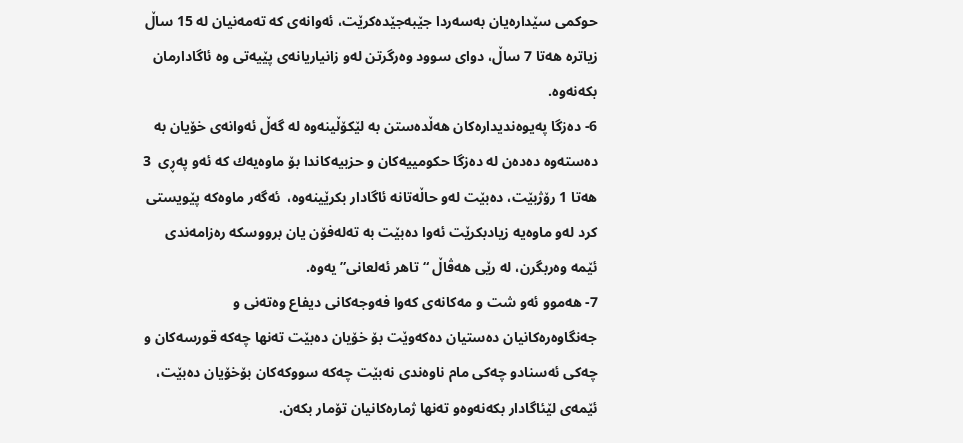حوكمی سێداره‌یان به‌سه‌ردا جێبه‌جێده‌كرێت، ئه‌وانه‌ی كه‌ ته‌مه‌نیان له‌ 15 ساڵ زیاتره‌ هه‌تا 7 ساڵ، دوای سوود وه‌رگرتن له‌و زانیاریانه‌ی پێیه‌تی وه‌ ئاگادارمان بكه‌نه‌وه‌.
6- ده‌زگا په‌یوه‌ندیداره‌كان هه‌ڵده‌ستن به‌ لێكۆڵینه‌وه‌ له‌ گه‌ڵ ئه‌وانه‌ی خۆیان به‌ ده‌سته‌وه‌ ده‌ده‌ن له‌ ده‌زگا حكومییه‌كان و حزبیه‌كاندا بۆ ماوه‌یه‌ك كه‌ ئه‌و په‌ڕی  3 هه‌تا 1 رۆژبێت، ده‌بێت له‌و حاڵه‌تانه‌ ئاگادار بكرێینه‌وه‌،  ئه‌گه‌ر ماوه‌كه‌ پێویستی كرد له‌و ماوه‌یه‌ زیادبكرێت ئه‌وا ده‌بێت به‌ ته‌له‌فۆن یان برووسكه‌ ره‌زامه‌ندی ئێمه‌ وه‌ربگرن، له‌ رێی هه‌ڤاڵ “تاهر ئه‌لعانی” یه‌وه‌.
7- هه‌موو ئه‌و شت و مه‌كانه‌ی كه‌وا فه‌وجه‌كانی دیفاع وه‌ته‌نی و جه‌نگاوه‌ره‌كانیان ده‌ستیان ده‌كه‌وێت بۆ خۆیان ده‌بێت ته‌نها چه‌كه‌ قورسه‌كان و چه‌كی ئه‌سنادو چه‌كی مام ناوه‌ندی نه‌بێت چه‌كه‌ سووكه‌كان بۆخۆیان ده‌بێت، ئێمه‌ی لێئاگادار بكه‌نه‌وه‌و ته‌نها ژماره‌كانیان تۆمار بكه‌ن.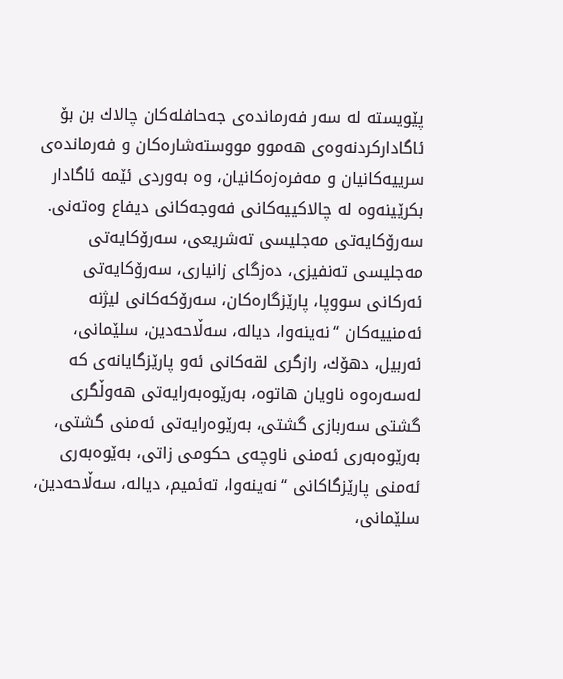پێویسته‌ له‌ سه‌ر فه‌رمانده‌ی جه‌حافله‌كان چالاك بن بۆ ئاگاداركردنه‌وه‌ی هه‌موو مووسته‌شاره‌كان و فه‌رمانده‌ی سرییه‌كانیان و مه‌فره‌زه‌كانیان، وه‌ به‌وردی ئێمه‌ ئاگادار بكرێینه‌وه‌ له‌ چالاكییه‌كانی فه‌وجه‌كانی دیفاع وه‌ته‌نی. سه‌رۆكایه‌تی مه‌جلیسی ته‌شریعی، سه‌رۆكایه‌تی مه‌جلیسی ته‌نفیزی، ده‌زگای زانیاری، سه‌رۆكایه‌تی ئه‌ركانی سووپا، پارێزگاره‌كان، سه‌رۆكه‌كانی لیژنه‌ ئه‌منییه‌كان “نه‌ینه‌وا، دیاله‌، سه‌ڵاحه‌دین، سلێمانی، ئه‌ربیل، دهۆك، رازگری لقه‌كانی ئه‌و پارێزگایانه‌ی كه‌ له‌سه‌ره‌وه‌ ناویان هاتوه‌، به‌رێوه‌به‌رایه‌تی هه‌وڵگری گشتی سه‌ربازی گشتی، به‌رێوه‌رایه‌تی ئه‌منی گشتی، به‌رێوه‌به‌ری ئه‌منی ناوچه‌ی حكومی زاتی، به‌ێوه‌به‌ری ئه‌منی پارێزگاكانی “نه‌ینه‌وا، ته‌ئمیم، دیاله‌، سه‌ڵاحه‌دین، سلێمانی،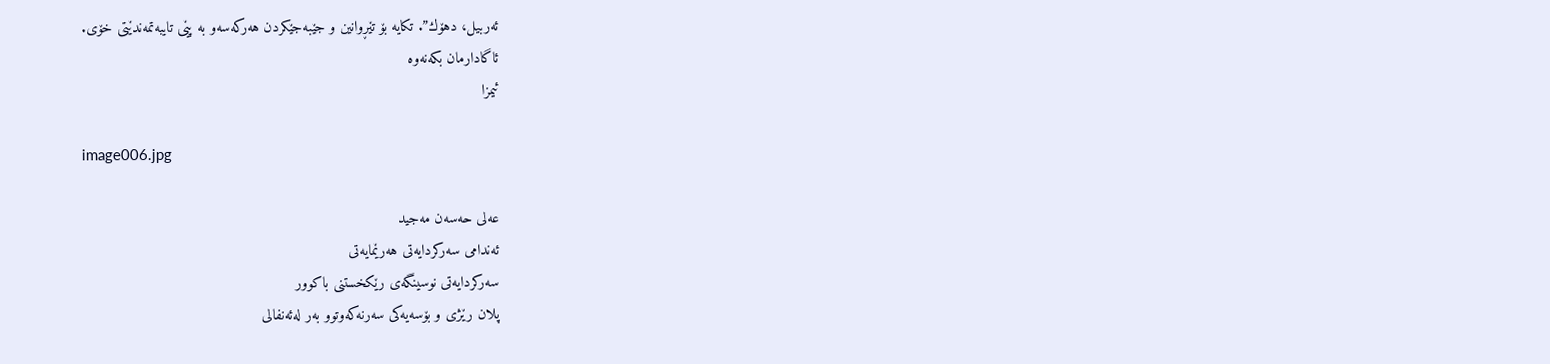ئه‌ربیل، دهۆك”. تكایه‌ بۆ تێڕوانین و جێبه‌جێكردن هه‌ركه‌سه‌و به‌ پێی تایبه‌تمه‌ندێتی خۆی.
ئاگادارمان بكه‌نه‌وه‌
ئیمزا

image006.jpg

عه‌لی حه‌سه‌ن مه‌جید
ئه‌ندامی سه‌ركردایه‌تی هه‌رێمایه‌تی
سه‌ركردایه‌تی نوسینگه‌ی رێكخستنی باكوور
پلان رێژی و بۆسه‌یه‌كی سه‌رنه‌كه‌وتوو به‌ر له‌ئه‌نفالی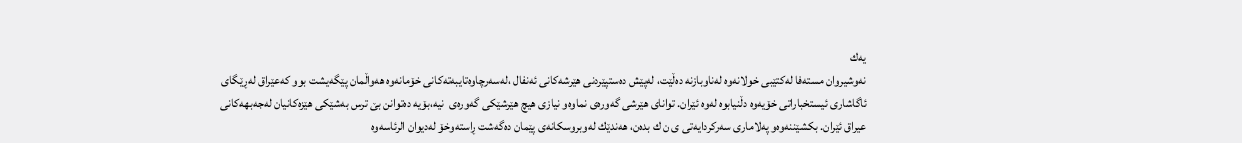یه‌ك
نه‌وشیروان مسته‌فا له‌كتێبی خولانه‌وه‌ له‌ناوبازنه‌ ده‌ڵێت، له‌پێش ده‌ستپێردنی هێرشه‌كانی ئه‌نفال ،له‌سه‌رچاوه‌تایبه‌ته‌كانی خۆمانه‌وه‌ هه‌واڵمان پێگه‌یشت بوو كه‌عێراق له‌ڕێگای ئاگاشاری ئیستخباراتی خۆیه‌وه‌ دڵنیابوه‌ له‌وه‌ ئێران. توانای هێرشی گه‌وره‌ی نماوه‌و نیازی هیچ هێرشێكی گه‌وره‌ی  نیه‌،بۆیه‌ ده‌توانن بێ ترس به‌شێكی هێزه‌كانیان له‌جه‌بهه‌كانی عیراق ئێران. بكشێننه‌وه‌و په‌لاماری سه‌ركردایه‌تی ی ن ك بده‌ن، هه‌ندێك له‌وبروسكانه‌ی پێمان ده‌گه‌شت ڕاسته‌وخۆ له‌دیوان الرئاسه‌وه‌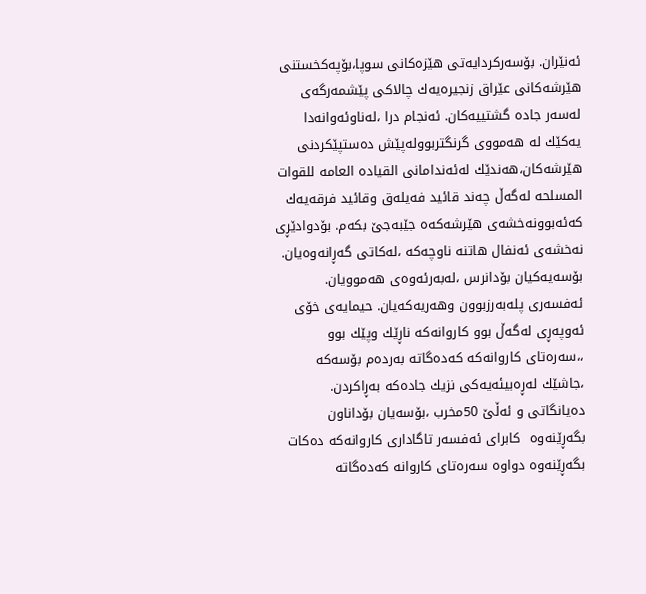ئه‌نێران. بۆسه‌ركردایه‌تی هێزه‌كانی سوپا،بۆپه‌كخستنی هێرشه‌كانی عێراق زنجیره‌یه‌ك چالاكی پێشمه‌رگه‌ی له‌سه‌ر جاده‌ گشتییه‌كان. ئه‌نجام درا ،له‌ناوئه‌وانه‌دا یه‌كێك له‌ هه‌مووی گرنگتربووله‌پێش ده‌ستپێكردنی هێرشه‌كان،هه‌ندێك له‌ئه‌ندامانی القیاده‌ العامه‌ للقوات المسلحه‌ له‌گه‌ڵ چه‌ند قائید فه‌یله‌ق وقائید فرقه‌یه‌ك كه‌ئه‌بوونه‌خشه‌ی هێرشه‌كه‌ه‌ جێبه‌جێ بكه‌م. بۆدوادێڕی نه‌خشه‌ی ئه‌نفال هاتنه‌ ناوچه‌كه‌ ،له‌كاتی گه‌ڕانه‌وه‌یان. بۆسه‌یه‌كیان بۆدانرس ،له‌به‌رئه‌وه‌ی هه‌موویان. ئه‌فسه‌ری پله‌به‌رزبوون وهه‌ریه‌كه‌یان. حیمایه‌ی خۆی ئه‌وپه‌ڕی له‌گه‌ڵ بوو كاروانه‌كه‌ ناڕێك وپێك بوو  ،،سه‌ره‌تای كاروانه‌كه‌ كه‌ده‌گاته‌ به‌رده‌م بۆسه‌كه‌ ،جاشێك له‌ڕه‌بیئه‌یه‌كی نزیك جاده‌كه‌ به‌ڕاكردن. ده‌یانگاتی و ئه‌ڵێ 50مخرب ،بۆسه‌یان بۆداناون بگه‌ڕێنه‌وه‌  كابرای ئه‌فسه‌ر تاگاداری كاروانه‌كه‌ ده‌كات بگه‌ڕێنه‌وه‌ دواوه‌ سه‌ره‌تای كاروانه‌ كه‌ده‌گاته‌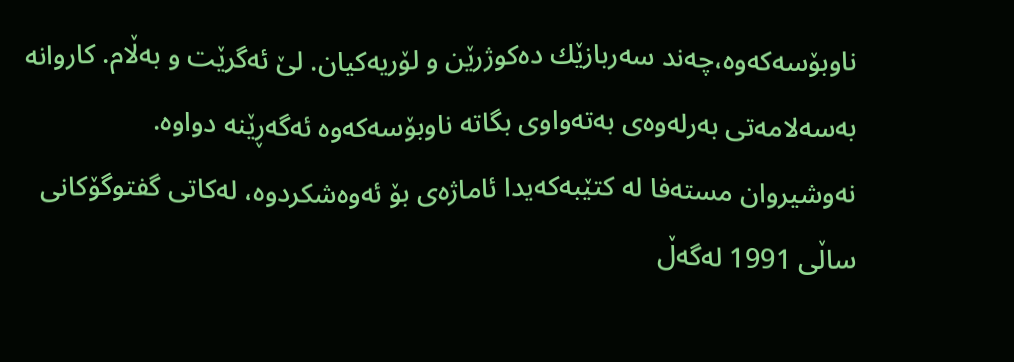ناوبۆسه‌كه‌وه‌،چه‌ند سه‌ربازێك ده‌كوژرێن و لۆریه‌كیان. لێ ئه‌گرێت و به‌ڵام. كاروانه‌ به‌سه‌لامه‌تی به‌رله‌وه‌ی به‌ته‌واوی بگاته‌ ناوبۆسه‌كه‌وه‌ ئه‌گه‌ڕێنه‌ دواوه‌.
نه‌وشیروان مسته‌فا له‌ كتێبه‌كه‌یدا ئاماژه‌ی بۆ ئه‌وه‌شكردوه‌، له‌كاتی گفتوگۆكانی ساڵی 1991 له‌گه‌ڵ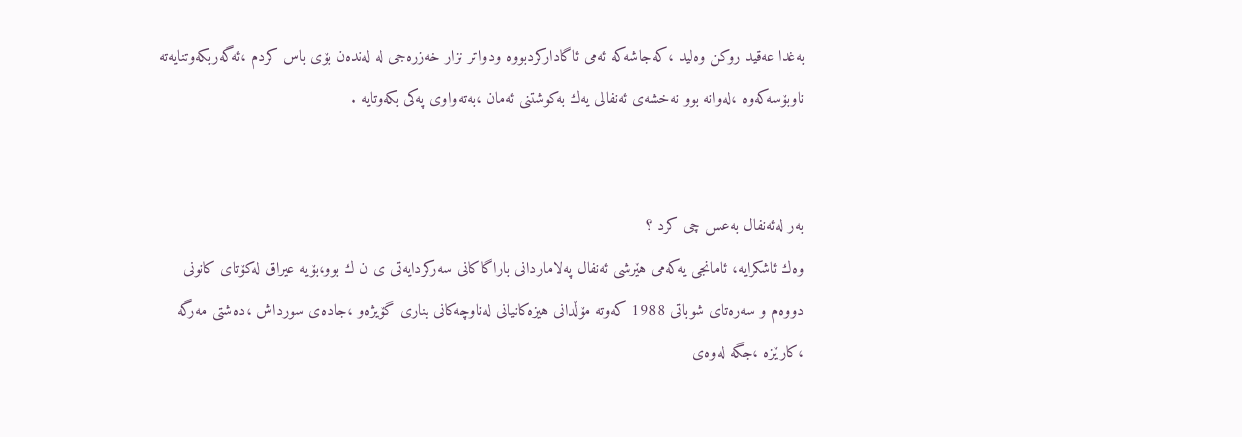به‌غدا عه‌قید روكن وه‌لید ،كه‌جاشه‌كه‌ ئه‌می ئاگاداركردبووه‌ ودواتر نزار خه‌زره‌جی له‌ له‌نده‌ن بۆی باس كردم ،ئه‌گه‌ربكه‌وتنایه‌ته‌ ناوبۆسه‌كه‌وه‌ ،له‌وانه‌ بوو نه‌خشه‌ی ئه‌نفالی یه‌ك به‌كوشتنی ئه‌مان ،به‌ته‌واوی په‌كی بكه‌وتایه‌ .


به‌ر له‌ئه‌نفال به‌عس چی كرد ؟
وه‌ك ئاشكرایه‌، ئامانجی یه‌كه‌می هێرشی ئه‌نفال په‌لاماردانی باراگاكانی سه‌ركردایه‌تی ی ن ك بوو،بۆیه‌ عیراق له‌كۆتای كانونی دووه‌م و سه‌ره‌تای شوباتی 1988 كه‌وته‌ مۆڵدانی هیزه‌كانیانی له‌ناوچه‌كانی بناری گۆیژه‌و ،جاده‌ی سورداش ،ده‌شتی مه‌رگه‌ ،كارێزه‌ ،جگه‌ له‌وه‌ی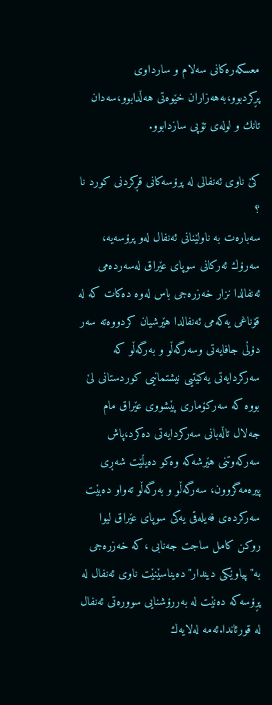معسكه‌ره‌كانی سه‌لام و سارداوی پڕكردبوو،به‌هه‌زاران خێوه‌تی هه‌ڵدابوو،سه‌دان تانك و لوله‌ی تۆپی سازدابوو.

كێ ناوی ئه‌نفالی له‌ پرۆسه‌كانی قڕكردنی كورد نا ؟
سه‌باره‌ت به‌ ناولێنانی ئه‌نفال له‌و پرۆسه‌یه‌، سه‌رۆك ئه‌ركانی سوپای عێراق له‌سه‌رده‌می ئه‌نفالدا نزار خه‌زره‌جی باس له‌وه‌ ده‌كات كه‌ له‌ قۆناغی یه‌كه‌می ئه‌نفالدا هێرشیان كردووه‌ته‌ سه‌ر دۆڵی جافایه‌تی وسه‌رگه‌ڵو و به‌رگه‌ڵو كه‌ سه‌ركردایه‌تی یه‌كێتیی نیشتمانیی كوردستانی لێ بووه‌ كه‌ سه‌ركۆماری پێشووی عێراق مام جه‌لال تاڵه‌بانی سه‌ركردایه‌تی ده‌كرد،پاش سه‌ركه‌وتنی هێرشه‌كه‌ وه‌كو ده‌یڵێت شه‌ڕی پیره‌مه‌گروون، سه‌رگه‌ڵو و به‌رگه‌ڵو ته‌واو ده‌بێت سه‌ركرده‌ی فه‌یله‌قی یه‌كی سوپای عێراق لیوا روكن كامل ساجت جه‌نابی ،كه‌ خه‌زره‌جی به‌"پیاوێكی دیندار"ده‌یناسێنێت ناوی ئه‌نفال له‌ پڕۆسه‌كه‌ ده‌نێت له‌ به‌ررۆشنایی سووره‌تی ئه‌نفال له‌ قورئاندا.ئه‌مه‌ له‌لایه‌ك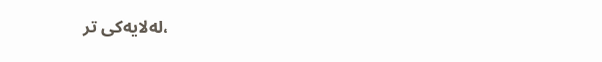،له‌لایه‌كی تر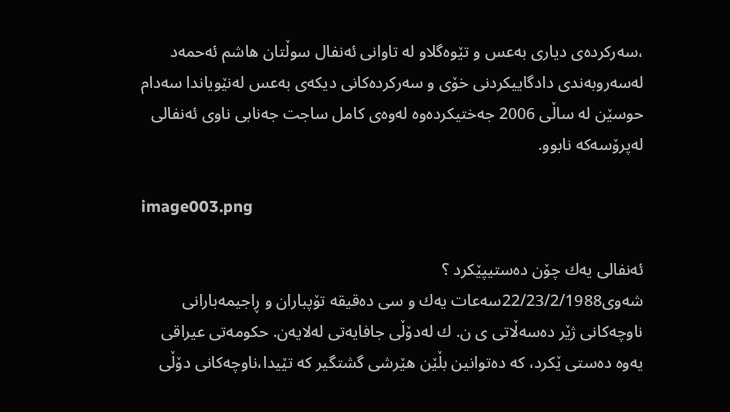،سه‌ركرده‌ی دیاری به‌عس و تێوه‌گلاو له‌ تاوانی ئه‌نفال سوڵتان هاشم ئه‌حمه‌د له‌سه‌روبه‌ندی دادگاییكردنی خۆی و سه‌ركرده‌كانی دیكه‌ی به‌عس له‌نێویاندا سه‌دام حوسێن له‌ ساڵی 2006 جه‌ختیكرده‌وه‌ له‌وه‌ی كامل ساجت جه‌نابی ناوی ئه‌نفالی له‌پرۆسه‌كه‌ نابوو.

image003.png

ئه‌نفالی یه‌ك چۆن ده‌ستیپێكرد ؟
شه‌وی22/23/2/1988سه‌عات یه‌ك و سی ده‌قیقه‌ تۆپباران و ڕاجیمه‌بارانی ناوچه‌كانی ژێر ده‌سه‌ڵاتی ی ن. ك له‌دۆڵی جافایه‌تی له‌لایه‌ن. حكومه‌تی عیراقی یه‌وه‌ ده‌ستی ێكرد، كه‌ ده‌توانین بڵێن هێرشی گشتگیر كه‌ تێیدا،ناوچه‌كانی دۆڵی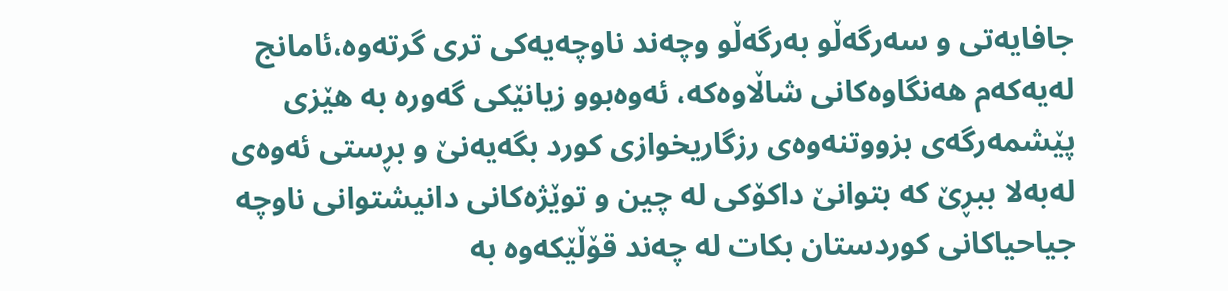جافایه‌تی و سه‌رگه‌ڵو به‌رگه‌ڵو وچه‌ند ناوچه‌یه‌كی تری گرته‌وه‌،ئامانج له‌یه‌كه‌م هه‌نگاوه‌كانی شاڵاوه‌كه‌، ئه‌وه‌بوو زیانێكی گه‌وره‌ به‌ هێزی پێشمه‌رگه‌ی بزووتنه‌وه‌ی رزگاریخوازی كورد بگه‌یه‌نێ‌ و بڕستی ئه‌وه‌ی له‌به‌لا ببڕێ‌ كه‌ بتوانێ‌ داكۆكی له‌ چین و توێژه‌كانی دانیشتوانی ناوچه‌ جیاحیاكانی كوردستان بكات له‌ چه‌ند قۆڵێكه‌وه‌ به‌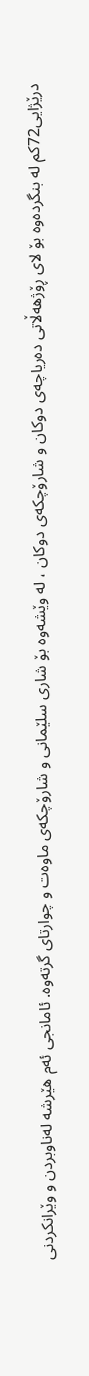درێژایی72كم له‌ بنگرده‌وه‌ بۆ لای ڕۆژهه‌ڵاتی ده‌ریاچه‌ی دوكان و شارۆچكه‌ی دوكان ، له‌ وێشه‌وه‌ بۆ شاری سلێمانی و شارۆچكه‌ی ماوه‌ت و چوارتای گرته‌وه‌. ئامانجی ئه‌م هێرشه‌ له‌ناوبردن و وێرانكردنی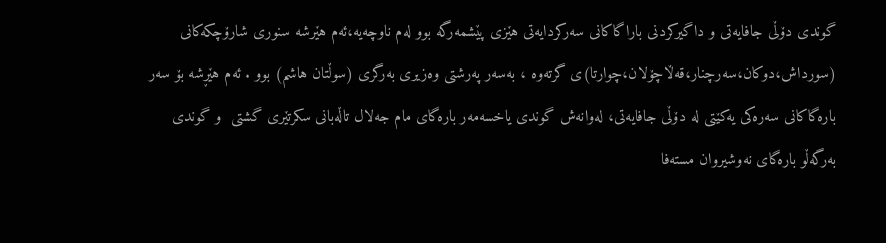گوندی دۆڵی جافایه‌تی و داگیركردنی باراگاكانی سه‌ركردایه‌تی هێزی پێشمه‌رگه‌ بوو له‌م ناوچه‌یه‌،ئه‌م هێرشه‌ سنوری شارۆچكه‌كانی (سورداش،دوكان،سه‌رچنار،قه‌ڵاچۆلان،چوارتا)ی گرته‌وه‌ ، به‌سه‌ر په‌رشتی وه‌زیری به‌رگری (سوڵتان هاشم) بوو . ئه‌م هێڕشه‌ بۆ سه‌ر باره‌گاكانی سه‌ره‌كی یه‌كێتی له‌ دۆڵی جافایه‌تی، له‌وانه‌ش گوندی یاخسه‌مه‌ر باره‌گای مام جه‌لال تاڵه‌بانی سكرتێری گشتی  و گوندی به‌رگه‌ڵو باره‌گای نه‌وشیروان مسته‌فا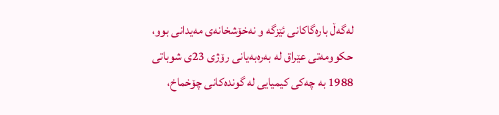له‌گه‌ڵ باره‌گاكانی ئێزگه‌ و نه‌خۆشخانه‌ی مه‌یدانی بوو، حكوومه‌تی عێراق له‌ به‌ره‌به‌یانی رۆژی 23ی شوباتی 1988 به‌ چه‌كی كیمیایی له‌ گونده‌كانی چۆخماخ،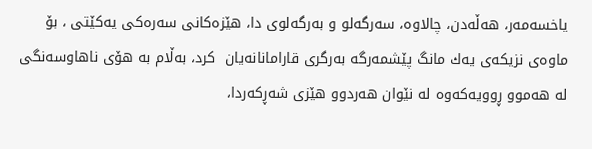یاخسه‌مه‌ر، هه‌ڵه‌دن، چالاوه‌، سه‌رگه‌لو و به‌رگه‌لوی دا، هێزه‌كانی سه‌ره‌كی یه‌كێتی ، بۆ ماوه‌ی نزیكه‌ی یه‌ك مانگ پێشمه‌رگه‌ به‌رگری قارامانانه‌یان  كرد، به‌ڵام به‌ هۆی ناهاوسه‌نگی له‌ هه‌موو ڕوویه‌كه‌وه‌ له‌ نێوان هه‌ردوو هێزی شه‌ڕكه‌ردا،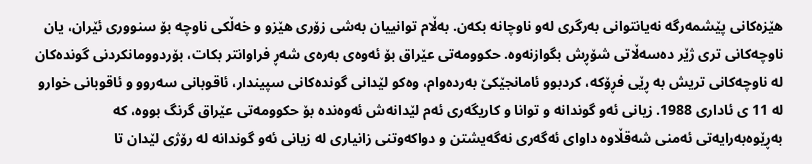هێزه‌كانی پێشمه‌رگه‌ نه‌یانتوانی به‌رگری له‌و ناوچانه‌ بكه‌ن. به‌ڵام توانییان به‌شی زۆری هێزو و خه‌ڵكی ناوچه‌ بۆ سنووری ئێران، یان ناوچه‌كانی تری ژێر ده‌سه‌ڵاتی شۆڕش بگوازنه‌وه‌. حكوومه‌تی عێراق بۆ ئه‌وه‌ی به‌ره‌ی شه‌ڕ فراوانتر بكات، بۆردوومانكردنی گونده‌كان له‌ ناوچه‌كانی تریش به‌ ڕێی فڕۆكه‌، كردبوو ئامانجێكێ‌ به‌رده‌وام، وه‌كو لێدانی گونده‌كانی سپیندار، ئاقوبانی سه‌روو و ئاقوبانی خوارو له‌ 11 ی ئاداری 1988. زیانی ئه‌و گوندانه‌ و توانا و كاریگه‌ری ئه‌م لێدانه‌ش ئه‌وه‌نده‌ بۆ حكوومه‌تی عێراق گرنگ بووه‌، كه‌ به‌ڕێوه‌به‌رایه‌تی ئه‌منی شه‌قڵاوه‌ داوای ئه‌گه‌ری نه‌گه‌یشتن و دواكه‌وتنی زانیاری له‌ زیانی ئه‌و گوندانه‌ له‌ رۆژی لێدان تا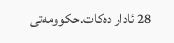28 ئادار ده‌كات.حكوومه‌تی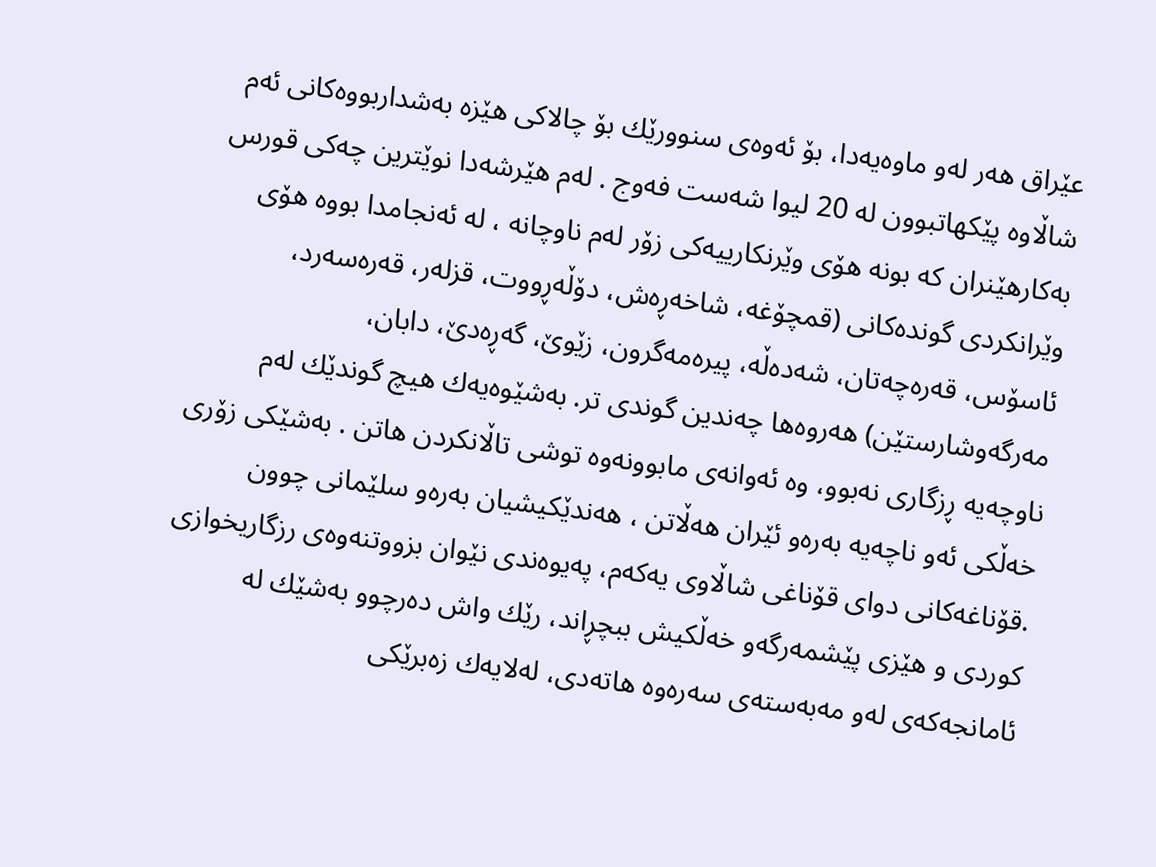عێراق هه‌ر له‌و ماوه‌یه‌دا، بۆ ئه‌وه‌ی سنوورێك بۆ چالاكی هێزه‌ به‌شداربووه‌كانی ئه‌م شاڵاوه‌ پێكهاتبوون له‌ 20 لیوا شه‌ست فه‌وج . له‌م هێرشه‌دا نوێترین چه‌كی قورس به‌كارهێنران كه‌ بونه‌ هۆی وێرنكارییه‌كی زۆر له‌م ناوچانه‌ ، له‌ ئه‌نجامدا بووه‌ هۆی وێرانكردی گونده‌كانی (قمچۆغه‌، شاخه‌ڕه‌ش، دۆڵه‌ڕووت، قزله‌ر، قه‌ره‌سه‌رد، ئاسۆس، قه‌ره‌چه‌تان، شه‌ده‌ڵه‌، پیره‌مه‌گرون، زێوێ، گه‌ڕه‌دێ، دابان، مه‌رگه‌وشارستێن) هه‌روه‌ها چه‌ندین گوندی تر. به‌شێوه‌یه‌ك هیچ گوندێك له‌م ناوچه‌یه‌ ڕزگاری نه‌بوو، وه‌ ئه‌وانه‌ی مابوونه‌وه‌ توشی تاڵانكردن هاتن . به‌شێكی زۆری خه‌ڵكی ئه‌و ناچه‌یه‌ به‌ره‌و ئێران هه‌ڵاتن ، هه‌ندێكیشیان به‌ره‌و سلێمانی چوون .قۆناغه‌كانی دوای قۆناغی شاڵاوی یه‌كه‌م، په‌یوه‌ندی نێوان بزووتنه‌وه‌ی رزگاریخوازی كوردی و هێزی پێشمه‌رگه‌و خه‌ڵكیش ببچڕاند‌، رێك واش ده‌رچوو به‌شێك له‌ ئامانجه‌كه‌ی له‌و مه‌به‌سته‌ی سه‌ره‌وه‌ هاته‌دی، له‌لایه‌ك زه‌برێكی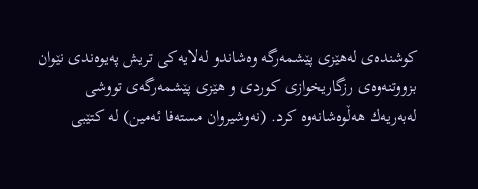كوشنده‌ی له‌هێزی پێشمه‌رگه‌ وه‌شاندو له‌لایه‌كی تریش په‌یوه‌ندی نێوان بزووتنه‌وه‌ی رزگاریخوازی كوردی و هێزی پێشمه‌رگه‌ی تووشی له‌به‌ریه‌ك هه‌ڵوه‌شانه‌وه‌ كرد. (نه‌وشیروان مسته‌فا ئه‌مین) له‌ كتێبی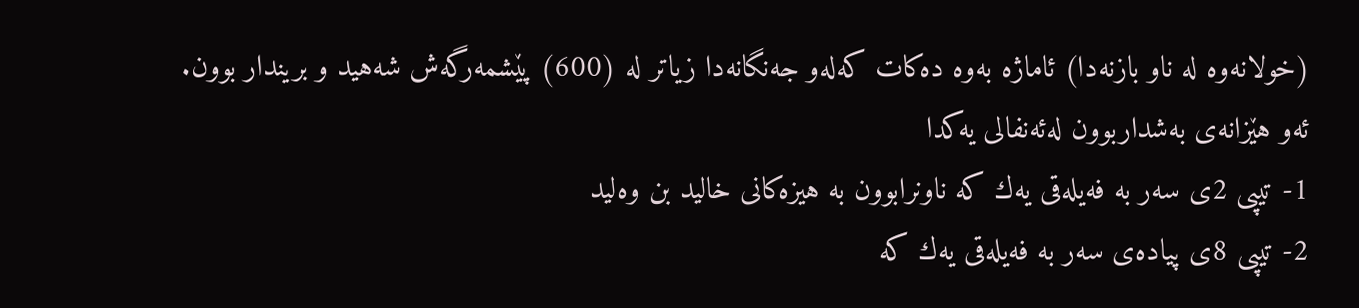(خولانه‌وه‌ له‌ ناو بازنه‌دا) ئاماژه‌ به‌وه‌ ده‌كات كه‌له‌و جه‌نگانه‌دا زیاتر له‌ (600) پێشمه‌رگه‌ش شه‌هید و بریندار بوون.
ئه‌و هێزانه‌ی به‌شداربوون له‌ئه‌نفالی یه‌كدا
1- تیپی 2ی سه‌ر به‌ فه‌یله‌قی یه‌ك كه‌ ناونرابوون به‌ هیزه‌كانی خالید بن وه‌لید
2- تیپی 8ی پیاده‌ی سه‌ر به‌ فه‌یله‌قی یه‌ك كه‌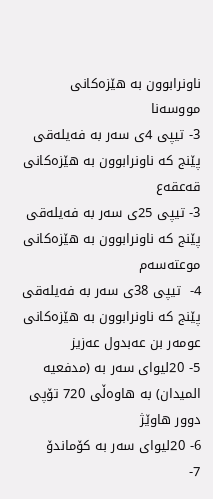ناونرابوون به‌ هێزه‌كانی مووسه‌نا
3- تیپی 4ی سه‌ر به‌ فه‌یله‌قی پێنج كه‌ ناونرابوون به‌ هێزه‌كانی قه‌عقه‌ع
3- تیپی 25ی سه‌ر به‌ فه‌یله‌قی پێنج كه‌ ناونرابوون به‌ هێزه‌كانی موعته‌سه‌م
4-  تیپی 38ی سه‌ر به‌ فه‌یله‌قی پێنج كه‌ ناونرابوون به‌ هێزه‌كانی عومه‌ر بن عه‌بدول عه‌زیز
5- 20لیوای سه‌ر به‌ (مدفعیه‌ المیدان) به‌ هاوه‌ڵی 720 تۆپی دوور هاوێژ
6- 20لیوای سه‌ر به‌ كۆماندۆ
7-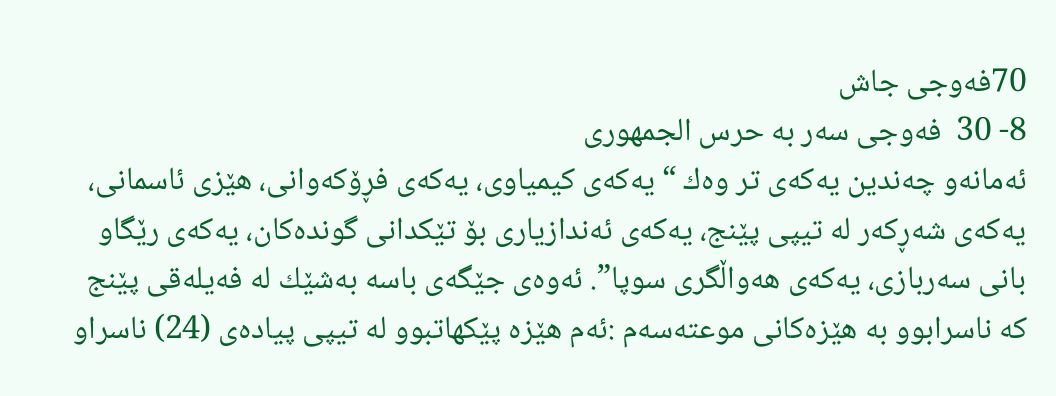70فه‌وجی جاش
8- 30  فه‌وجی سه‌ر به‌ حرس الجمهوری
ئه‌مانه‌و چه‌ندین یه‌كه‌ی تر وه‌ك “یه‌كه‌ی كیمیاوی، یه‌كه‌ی فڕۆكه‌وانی، هێزی ئاسمانی، یه‌كه‌ی شه‌ڕكه‌ر له‌ تیپی پێنج، یه‌كه‌ی ئه‌ندازیاری بۆ تێكدانی گونده‌كان، یه‌كه‌ی رێگاو بانی سه‌ربازی، یه‌كه‌ی هه‌واڵگری سوپا”. ئه‌وه‌ی جێگه‌ی باسه‌ به‌شێك له‌ فه‌یله‌قی پێنج كه‌ ناسرابوو به‌ هێزه‌كانی موعته‌سه‌م :ئه‌م هێزه‌ پێكهاتبوو له‌ تیپی پیاده‌ی (24) ناسراو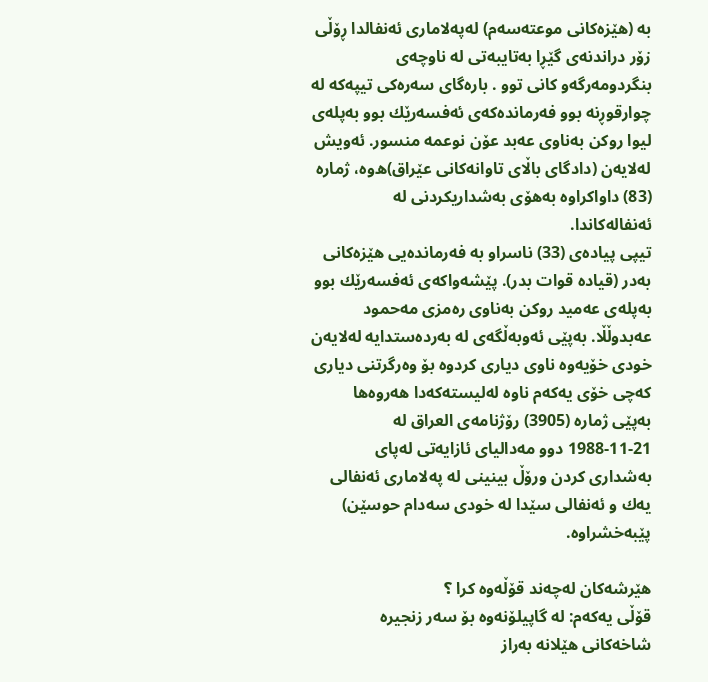به‌ (هێزه‌كانی موعته‌سه‌م) له‌په‌لاماری ئه‌نفالدا ڕۆڵی زۆر دراندنه‌ی گێڕا به‌تایبه‌تی له‌ ناوچه‌ی بنگردومه‌رگه‌و كانی توو . باره‌گای سه‌ره‌كی تیپه‌كه‌ له‌ چوارقوڕنه‌ بوو فه‌رمانده‌كه‌ی ئه‌فسه‌رێك بوو به‌پله‌ی لیوا روكن به‌ناوی عه‌بد عۆن نوعمه‌ منسور. ئه‌ویش له‌لایه‌ن (دادگای باڵای تاوانه‌كانی عێراق)ه‌وه‌، ژماره‌ (83) داواكراوه‌ به‌هۆی به‌شداریكردنی له‌ ئه‌نفاله‌كاندا.
تیپی پیاده‌ی (33) ناسراو به‌ فه‌رمانده‌یی هێزه‌كانی به‌در (قیاده‌ قوات بدر). پێشه‌واكه‌ی‌ ئه‌فسه‌رێك بوو به‌پله‌ی عه‌مید روكن به‌ناوی ره‌مزی مه‌حمود عه‌بدوڵڵا. به‌پێی ئه‌وبه‌ڵگه‌ی له‌ به‌رده‌ستدایه‌ له‌لایه‌ن خودی خۆیه‌وه‌ ناوی دیاری كردوه‌ بۆ وه‌رگرتنی دیاری كه‌چی خۆی یه‌كه‌م ناوه‌ له‌لیسته‌كه‌دا هه‌روه‌ها به‌پێی ژماره‌ (3905) رۆژنامه‌ی العراق له‌ 21-11-1988 دوو مه‌دالیای ئازایه‌تی له‌پای به‌شداری كردن ورۆڵ بینینی له‌ په‌لاماری ئه‌نفالی یه‌ك و ئه‌نفالی سێدا له‌ خودی سه‌دام حوسێن) پێبه‌خشراوه‌.

هێرشه‌كان له‌چه‌ند قۆڵه‌وه‌ كرا ؟
قۆڵی یه‌كه‌م: له‌ گاپیلۆنه‌وه‌ بۆ سه‌ر زنجیره‌ شاخه‌كانی هێلانه‌ به‌راز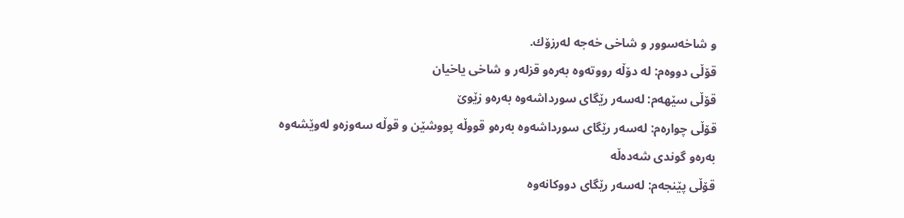و شاخه‌سوور و شاخی خه‌جه‌ له‌رزۆك.
قۆڵی دووه‌م: له‌ دۆڵه‌ رووته‌وه‌ به‌ره‌و قزله‌ر و شاخی یاخیان
قۆڵی سێهه‌م: له‌سه‌ر رێگای سورداشه‌وه‌ به‌ره‌و زێوێ‌
قۆڵی چواره‌م: له‌سه‌ر رێگای سورداشه‌وه‌ به‌ره‌و قووڵه‌ پووشێن و قوڵه‌ سه‌وزه‌و له‌وێشه‌وه‌ به‌ره‌و گوندی شه‌ده‌ڵه‌
قۆڵی پێنجه‌م: له‌سه‌ر رێگای دووكانه‌وه‌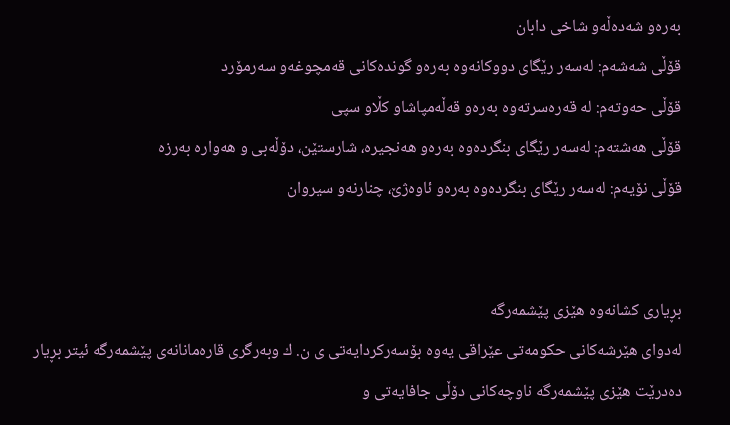به‌ره‌و شه‌ده‌ڵه‌و شاخی دابان
قۆڵی شه‌شه‌م: له‌سه‌ر رێگای دووكانه‌وه‌ به‌ره‌و گونده‌كانی قه‌مچوغه‌و سه‌رمۆرد
قۆڵی حه‌وته‌م: له‌ قه‌ره‌سرته‌وه‌ به‌ره‌و قه‌ڵه‌مپاشاو كڵاو سپی
قۆڵی هه‌شته‌م: له‌سه‌ر رێگای بنگرده‌وه‌ به‌ره‌و هه‌نجیره‌، شارستێن، دۆڵه‌بی و هه‌واره‌ به‌رزه‌
قۆڵی نۆیه‌م: له‌سه‌ر رێگای بنگرده‌وه‌ به‌ره‌و ئاوه‌ژێ‌، چنارنه‌و سیروان


بڕیاری كشانه‌وه‌ هێزی پێشمه‌رگه‌
له‌دوای هێرشه‌كانی حكومه‌تی عێراقی یه‌وه‌ بۆسه‌ركردایه‌تی ی ن. ك وبه‌رگری قاره‌مانانه‌ی پێشمه‌رگه‌ ئیتر بڕیار ده‌درێت هێزی پێشمه‌رگه‌ ناوچه‌كانی دۆڵی جافایه‌تی و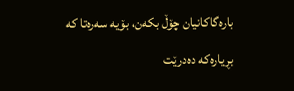باره‌گاكانیان چۆڵ بكه‌ن، بۆیه‌ سه‌ره‌تا كه‌ بڕیاره‌كه‌ ده‌درێت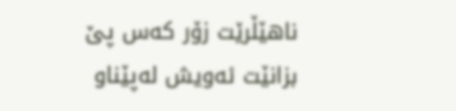ناهێڵرێت زۆر كه‌س پێ بزانێت ئه‌ویش له‌پێناو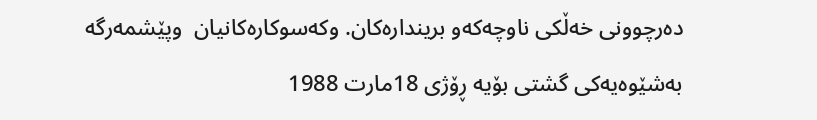ده‌رچوونی خه‌ڵكی ناوچه‌كه‌و برینداره‌كان. وكه‌سوكاره‌كانیان  وپێشمه‌رگه‌ به‌شێوه‌یه‌كی گشتی بۆیه‌ ڕۆژی 18مارت 1988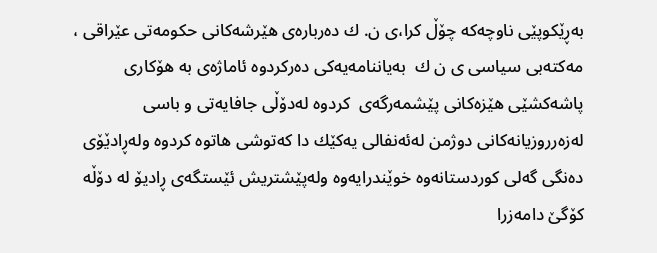به‌ڕێكوپێی ناوچه‌كه‌ چۆڵ كرا،ی ن. ك ده‌رباره‌ی هێرشه‌كانی حكومه‌تی عێراقی ، مه‌كته‌بی سیاسی ی ن ك  به‌یاننامه‌یه‌كی ده‌ركردوه‌ ئاماژه‌ی به‌ هۆكاری پاشه‌كشێی هێزه‌كانی پێشمه‌رگه‌ی  كردوه‌ له‌دۆڵی جافایه‌تی و باسی له‌زه‌رروزیانه‌كانی دوژمن له‌ئه‌نفالی یه‌كێك دا كه‌توشی هاتوه‌ كردوه‌ وله‌ڕادێۆی ده‌نگی گه‌لی كوردستانه‌وه‌ خوێندرایه‌وه‌ وله‌پێشتریش ئێستگه‌ی ڕادیۆ له‌ دۆڵه‌ كۆگێ دامه‌زرا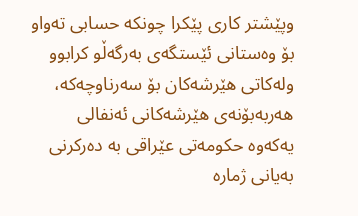وپێشتر كاری پێكرا چونكه‌ حسابی ته‌واو بۆ وه‌ستانی ئێستگه‌ی به‌رگه‌ڵو كرابوو وله‌كاتی هێرشه‌كان بۆ سه‌رناوچه‌كه،  هه‌ربه‌بۆنه‌ی هێرشه‌كانی ئه‌نفالی یه‌كه‌وه‌ حكومه‌تی عێراقی به‌ ده‌ركرنی به‌یانی ژماره‌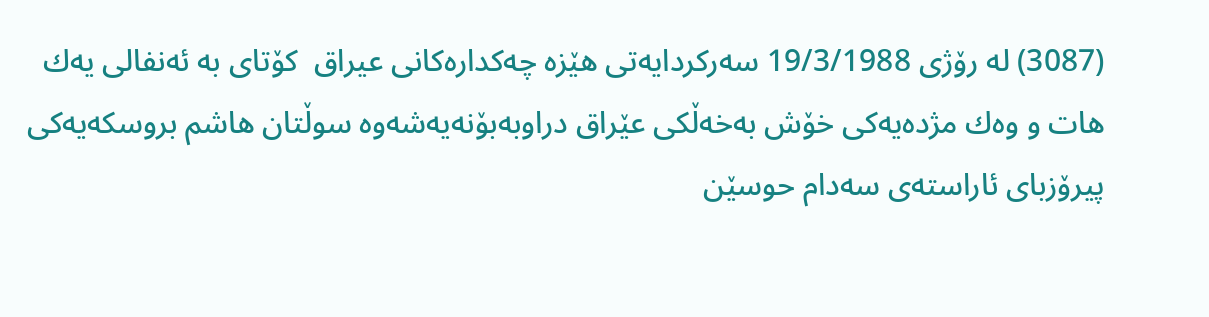(3087) له‌ رۆژی 19/3/1988 سه‌ركردایه‌تی هێزه‌ چه‌كداره‌كانی عیراق  كۆتای به‌ ئه‌نفالی یه‌ك  هات و وه‌ك مژده‌یه‌كی خۆش به‌خه‌ڵكی عێراق دراوبه‌بۆنه‌یه‌شه‌وه‌ سوڵتان هاشم بروسكه‌یه‌كی پیرۆزبای ئاراسته‌ی سه‌دام حوسێن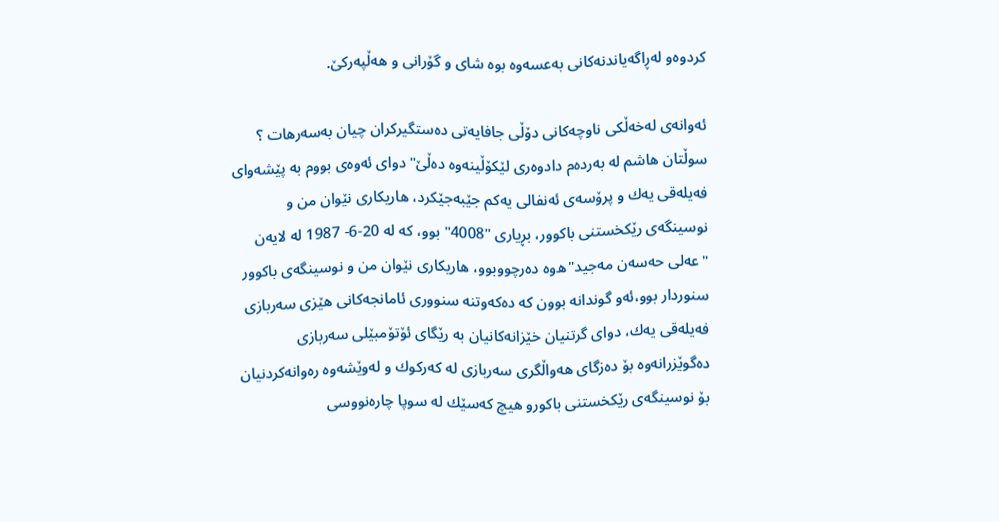كردوه‌و له‌ڕاگه‌یاندنه‌كانی به‌عسه‌وه‌ بوه‌ شای و گۆرانی و هه‌ڵپه‌ركێ.

ئه‌وانه‌ی له‌خه‌ڵكی ناوچه‌كانی دۆڵی جافایه‌تی ده‌ستگیركران چیان به‌سه‌رهات ؟
سوڵتان هاشم له‌ به‌رده‌م دادوه‌ری لێكۆڵینه‌وه‌ ده‌ڵێ‌" دوای ئه‌وه‌ی بووم به‌ پێشه‌وای فه‌یله‌قی یه‌ك و پرۆسه‌ی ئه‌نفالی یه‌كم جێبه‌جێكرد، هاریكاری نێوان من و نوسینگه‌ی رێكخستنی باكوور، بڕیاری "4008" بوو، كه‌ له‌ 20-6- 1987 له‌ لایه‌ن "عه‌لی حه‌سه‌ن مه‌جید"ه‌وه‌ ده‌رچووبوو، هاریكاری نێوان من و نوسینگه‌ی باكوور سنوردار بوو،ئه‌و گوندانه‌ بوون كه‌ ده‌كه‌وتنه‌ سنووری ئامانجه‌كانی هێزی سه‌ربازی فه‌یله‌قی یه‌ك، دوای گرتنیان خێزانه‌كانیان به‌ رێگای ئۆتۆمبێلی سه‌ربازی ده‌گوێزرانه‌وه‌ بۆ ده‌زگای هه‌واڵگری سه‌ربازی له‌ كه‌ركوك و له‌وێشه‌وه‌ ره‌وانه‌كردنیان بۆ نوسینگه‌ی رێكخستنی باكورو هیچ كه‌سێك له‌ سوپا چاره‌نووسی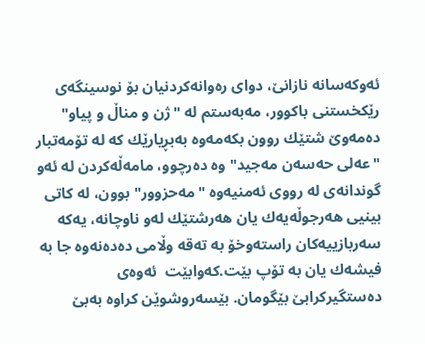ئه‌وكه‌سانه‌ نازانێ‌، دوای ره‌وانه‌كردنیان بۆ نوسینگه‌ی رێكخستنی باكوور، مه‌به‌ستم له‌ "ژن و مناڵ و پیاو" ده‌مه‌وێ‌ شتێك روون بكه‌مه‌وه‌ به‌بڕیارێك كه‌ له‌ تۆمه‌تبار "عه‌لی حه‌سه‌ن مه‌جید" وه‌ ده‌رچوو، مامه‌ڵه‌كردن له‌ ئه‌و گوندانه‌ی له‌ رووی ئه‌منیه‌وه‌ "مه‌حزوور" بوون، له‌ كاتی بینیی هه‌رجوڵه‌یه‌ك یان هه‌رشتێك له‌و ناوچانه‌، یه‌كه‌ سه‌ربازییه‌كان راسته‌وخۆ به‌ ته‌قه‌ وڵامی ده‌ده‌نه‌وه‌ جا به‌ فیشه‌ك یان به‌ تۆپ بێت.كه‌وابێت  ئه‌وه‌ی ده‌ستگیركرابێ بێگومان. بێسه‌روشوێن كراوه‌ به‌بێ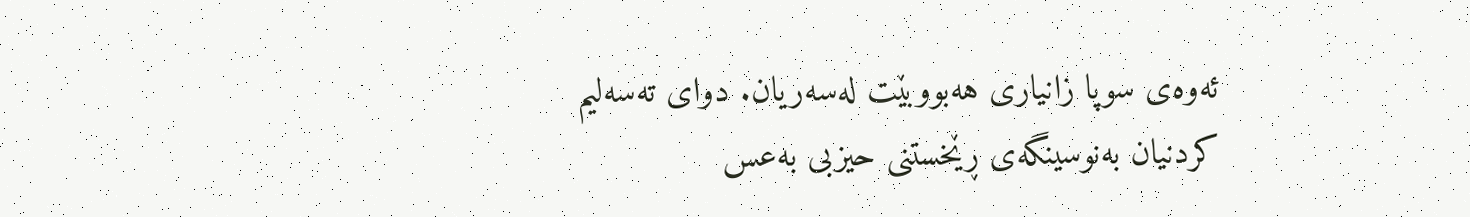ئه‌وه‌ی سوپا زانیاری هه‌بووبێت له‌سه‌ریان. دوای ته‌سه‌لیم كردنیان به‌نوسینگه‌ی ڕێخستنی حیزبی به‌عس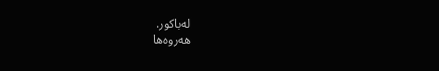له‌باكور.
هه‌روه‌ها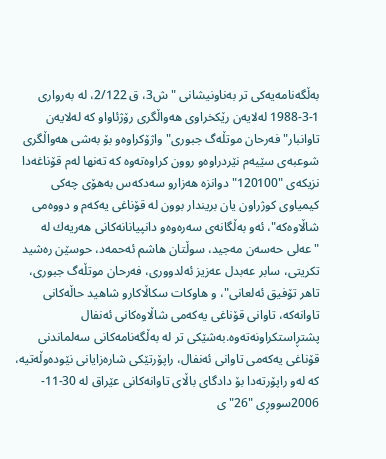به‌ڵگه‌نامه‌یه‌كی تر به‌ناونیشانی "ش3، ق 2/122، له‌ به‌رواری 1-3-1988 له‌لایه‌ن رێكخراوی هه‌واڵگری رۆژئاواو كه‌ له‌لایه‌ن تاوانبار"فه‌رحان موتڵه‌گ جبوری" واژۆكراوه‌و بۆ به‌شی هه‌واڵگری شوعبه‌ی سێیه‌م نێردراوه‌و روون كراوه‌ته‌وه‌ كه‌ ته‌نها له‌م قۆناغه‌دا نزیكه‌ی "120100" دوانزه‌ هه‌زارو سه‌دكه‌س به‌هۆی چه‌كی كیمیاوی كوژراون یان بریندار بوون له‌ قۆناغی یه‌كه‌م و دووه‌می شاڵاوه‌كه‌"، ئه‌و به‌ڵگانه‌ی سه‌ره‌وه‌و دانپیانانه‌كانی هه‌ریه‌ك له‌ "عه‌لی حه‌سه‌ن مه‌جید، سوڵتان هاشم ئه‌حمه‌د، حوسێن ره‌شید تكریتی، سابر عه‌بدل عه‌زیز ئه‌لدووری، فه‌رحان موتڵه‌گ جبوری، تاهر تۆفیق ئه‌لعانی"، و هاوكات سكاڵاكارو شاهید حاڵه‌كانی تاوانه‌كه‌، تاوانی قۆناغی یه‌كه‌می شاڵاوه‌كانی ئه‌نفال پشتڕاستكراونه‌ته‌وه‌.به‌شێكی تر له‌ به‌ڵگه‌نامه‌كانی سه‌لماندنی قۆناغی یه‌كه‌می تاوانی ئه‌نفال، راپۆرتێكی شاره‌زایانی نێوده‌وڵه‌تیه‌، كه‌ له‌و راپۆرته‌دا بۆ دادگای باڵای تاوانه‌كانی عێراق له‌ 30-11- 2006سووڕی "26"ی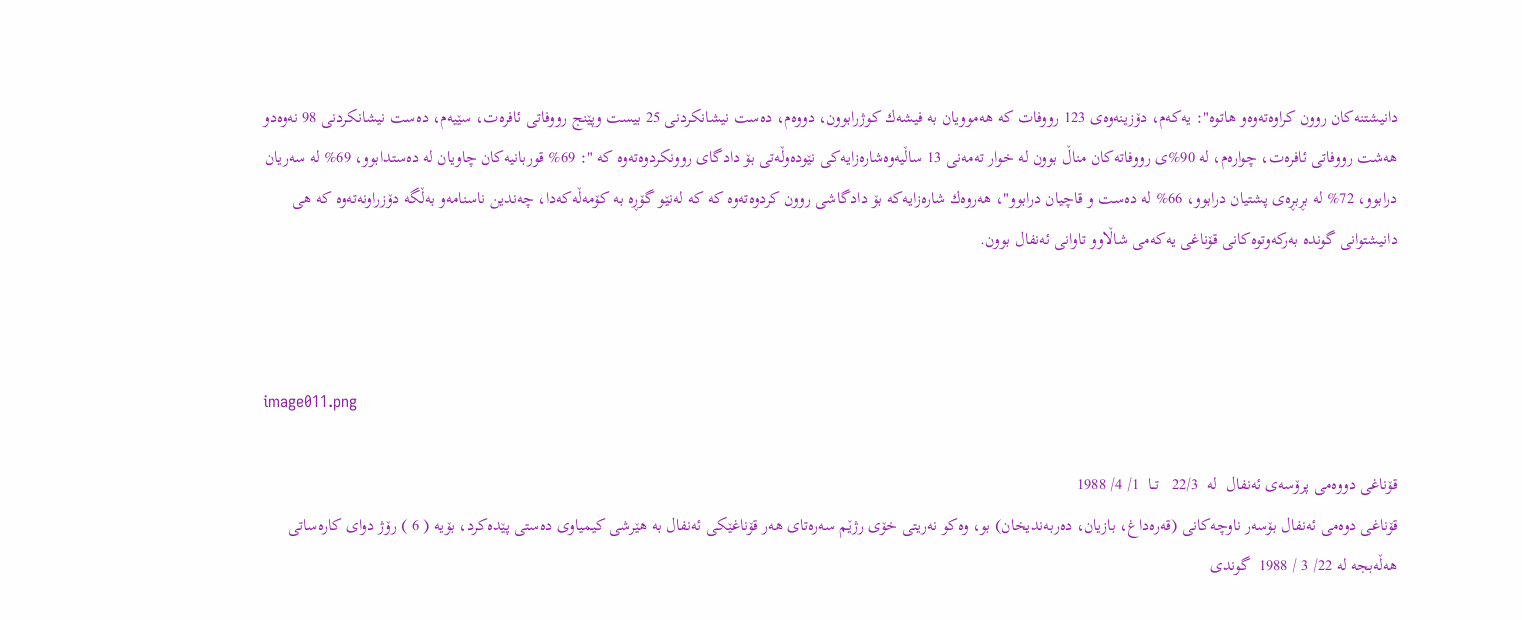دانیشتنه‌كان روون كراوه‌ته‌وه‌و هاتوه‌": یه‌كه‌م، دۆزینه‌وه‌ی 123 رووفات كه‌ هه‌موویان به‌ فیشه‌ك كوژرابوون، دووه‌م، ده‌ست نیشانكردنی 25 بیست وپێنج رووفاتی ئافره‌ت، سێیه‌م، ده‌ست نیشانكردنی 98 نه‌وه‌دو هه‌شت رووفاتی ئافره‌ت، چواره‌م، له‌ 90%ی رووفاته‌كان مناڵ بوون له‌ خوار ته‌مه‌نی 13 ساڵیه‌وه‌شاره‌زایه‌كی نێوده‌وڵه‌تی بۆ دادگای روونكردوه‌ته‌وه‌ كه‌ ": 69% قوربانیه‌كان چاویان له‌ ده‌ستدابوو، 69% له‌ سه‌ریان درابوو، 72% له‌ بڕبڕه‌ی پشتیان درابوو، 66% له‌ ده‌ست و قاچیان درابوو"، هه‌روه‌ك شاره‌زایه‌كه‌ بۆ دادگاشی روون كردوه‌ته‌وه‌ كه‌ كه‌ له‌نێو گۆڕه‌ به‌ كۆمه‌ڵه‌كه‌دا، چه‌ندین ناسنامه‌و به‌ڵگه‌ دۆزراونه‌ته‌وه‌ كه‌ هی دانیشتوانی گونده‌ به‌ركه‌وتوه‌كانی قۆناغی یه‌كه‌می شاڵاوو تاوانی ئه‌نفال بوون.



image011.png

قۆناغی‌ دووه‌می‌ پرۆسه‌ی‌ ئه‌نفال  له‌  22/3   تــا  1/ 4/ 1988
قۆناغی دوه‌می ئه‌نفال بۆسه‌ر ناوچه‌كانی‌ (قه‌ره‌داغ، بازیان، ده‌ربه‌ندیخان) بو، وه‌كو نه‌ریتی خۆی رژێم سه‌ره‌تای هه‌ر قۆناغێكی ئه‌نفال به‌ هێرشی كیمیاوی ده‌ستی پێده‌كرد، بۆیه‌ ( 6 ) رۆژ دوای‌ كاره‌ساتی‌ هه‌ڵه‌بجه‌ له‌ 22/ 3 / 1988  گوندی‌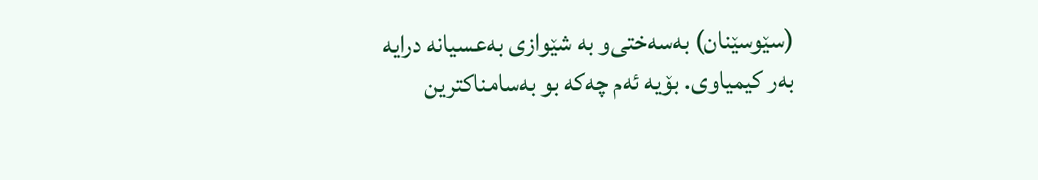(سێوسێنان) به‌سه‌ختی‌و به‌ شێوازی‌ به‌عسیانه‌ درایه‌ به‌ر كیمیاوی‌. بۆیه‌ ئه‌م چه‌كه‌ بو به‌سامناكترین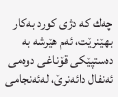چه‌ك كه‌ دژی‌ كورد به‌كار بهێنرێت، ئه‌م هێرشه‌ به‌ ده‌ستپێكی‌ قۆناغی‌ دوه‌می‌ ئه‌نفال دائه‌نرێ‌، له‌ئه‌نجامی‌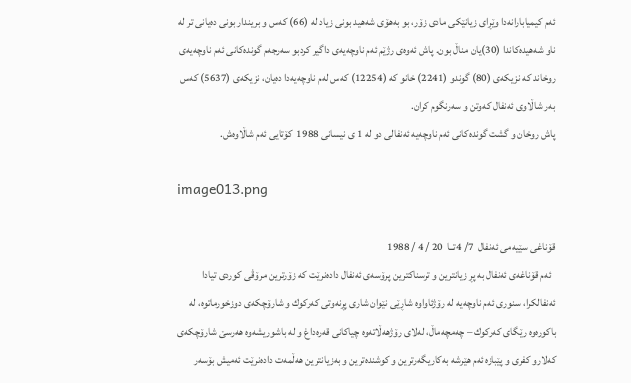ئه‌م كیمیابارانه‌دا وێڕای‌ زیانێكی‌ مادی‌ زۆر، بو به‌هۆی‌ شه‌هید بونی‌ زیاد له‌ (66) كه‌س و بریندار بونی‌ ده‌یانی‌ تر له‌ ناو شه‌هیده‌كاندا (30)یان مناڵ بون. پاش ئه‌وه‌ی‌ رژێم ئه‌م ناوچه‌یه‌ی‌ داگیر كردبو سه‌رجه‌م گونده‌كانی‌ ئه‌م ناوچه‌یه‌ی‌ روخاند كه‌ نزیكه‌ی‌ (80) گوندو (2241) خانو كه‌ (12254) كه‌س له‌م ناوچه‌یه‌دا ده‌یان، نزیكه‌ی‌ (5637) كه‌س به‌ر شاڵاوی‌ ئه‌نفال كه‌وتن و سه‌رنگوم كران.
پاش روخان و گشت گونده‌كانی‌ ئه‌م ناوچه‌یه‌ ئه‌نفالی‌ دو له‌ 1 ی‌ نیسانی‌ 1988  كۆتایی‌ ئه‌م شاڵاوه‌ش.

image013.png

قۆناغی‌ سێیه‌می‌ ئه‌نفال  7/ 4تــا  20 / 4 / 1988
  ئه‌م قۆناغه‌ی ئه‌نفال به‌ پڕ زیانترین و ترسناكترین پرۆسه‌ی ئه‌نفال داده‌نرێت كه‌ زۆرترین مرۆڤی كوردی تیادا ئه‌نفالكرا، سنوری ئه‌م ناوچه‌یه‌ له‌ رۆژئاواوه‌ شاڕێی نێوان شاری پڕنه‌وتی كه‌ركوك و شارۆچكه‌ی دوزخورماتوه‌، له‌ باكوره‌وه‌ رێگای كه‌ركوك – چه‌مچه‌ماڵ، له‌لای رۆژهه‌ڵاته‌وه‌ چیاكانی قه‌ره‌داغ و له‌ باشوریشه‌وه‌ هه‌رسێ شارۆچكه‌ی كه‌لارو كفری و پێبازه‌ ئه‌م هێرشه‌ به‌كاریگه‌رترین و كوشنده‌ترین و به‌زیانترین هه‌ڵمه‌ت داده‌نرێت ئه‌میش بۆسه‌ر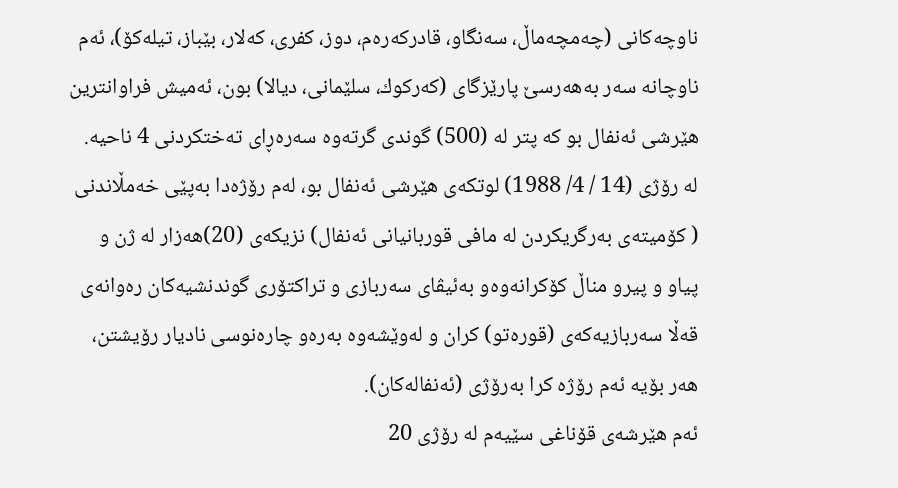ناوچه‌كانی‌ (چه‌مچه‌ماڵ، سه‌نگاو، قادركه‌ره‌م، دوز، كفری‌، كه‌لار، بێباز، تیله‌كۆ)، ئه‌م ناوچانه‌ سه‌ر به‌هه‌رسێ‌ پارێزگای‌ (كه‌ركوك، سلێمانی‌، دیالا) بون، ئه‌میش فراوانترین هێرشی‌ ئه‌نفال بو كه‌ پتر له‌ (500) گوندی‌ گرته‌وه‌ سه‌ره‌ڕای‌ ته‌ختكردنی‌ 4 ناحیه‌. له‌ رۆژی‌ (14 / 4/ 1988) لوتكه‌ی‌ هێرشی‌ ئه‌نفال بو، له‌م رۆژه‌دا به‌پێی‌ خه‌مڵاندنی‌ ( كۆمیته‌ی‌ به‌رگریكردن له‌ مافی‌ قوربانیانی‌ ئه‌نفال) نزیكه‌ی‌ (20)هه‌زار له‌ ژن و پیاو و پیرو مناڵ كۆكرانه‌وه‌و به‌ئیڤای‌ سه‌ربازی‌ و تراكتۆری‌ گوندنشیه‌كان ره‌وانه‌ی‌ قه‌ڵا سه‌ربازیه‌كه‌ی‌ (قوره‌تو) كران و له‌وێشه‌وه‌ به‌ره‌و چاره‌نوسی‌ نادیار رۆیشتن، هه‌ر بۆیه‌ ئه‌م رۆژه‌ كرا به‌رۆژی‌ (ئه‌نفاله‌كان).
ئه‌م هێرشه‌ی‌ قۆناغی‌ سێیه‌م له‌ رۆژی‌ 20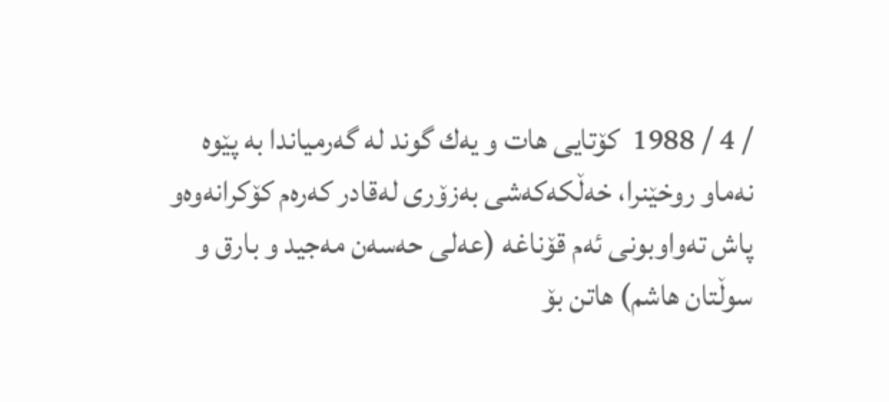/ 4 / 1988  كۆتایی‌ هات و یه‌ك گوند له‌ گه‌رمیاندا به‌ پێوه‌ نه‌ماو روخێنرا، خه‌ڵكه‌كه‌شی‌ به‌زۆری‌ له‌قادر كه‌ره‌م كۆكرانه‌وه‌و پاش ته‌واوبونی‌ ئه‌م قۆناغه‌ (عه‌لی‌ حه‌سه‌ن مه‌جید و بارق و سوڵتان هاشم) هاتن بۆ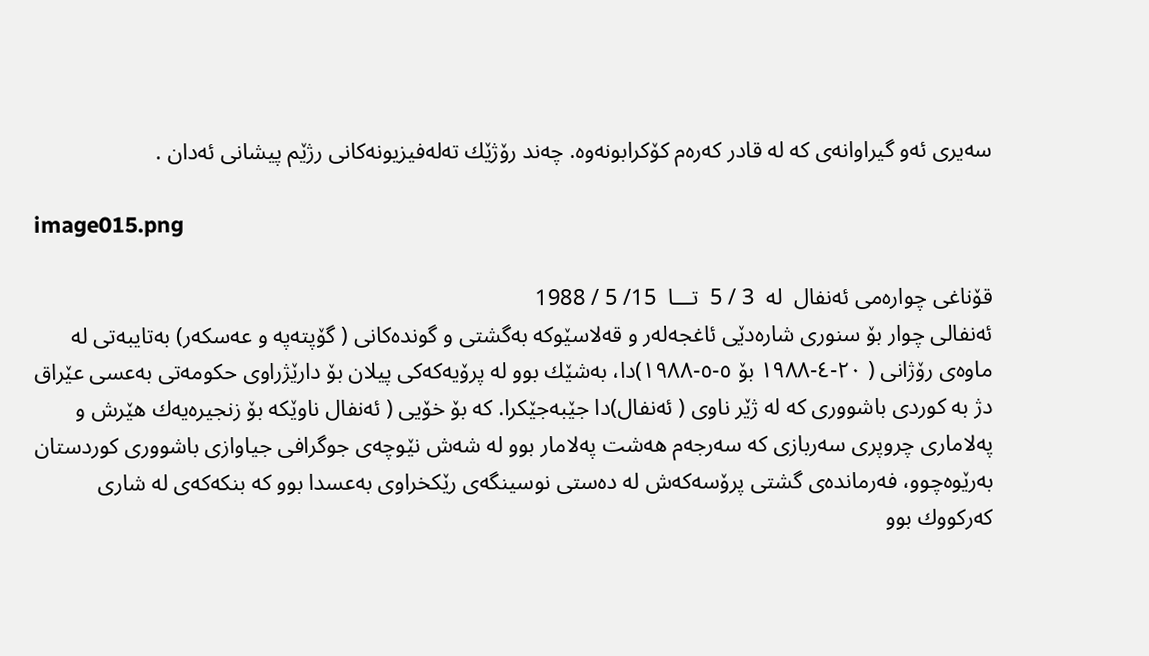سه‌یری‌ ئه‌و گیراوانه‌ی‌ كه‌ له‌ قادر كه‌ره‌م كۆكرابونه‌وه‌. چه‌ند رۆژێك ته‌له‌فیزیونه‌كانی‌ رژێم پیشانی‌ ئه‌دان .

image015.png

قۆناغی‌ چواره‌می‌ ئه‌نفال  له‌  3 / 5  تـــا  15/ 5 / 1988
ئه‌نفالی چوار بۆ سنوری شاره‌دێی ئاغجه‌له‌ر و قه‌لاسێوكه‌ به‌گشتی و گونده‌كانی ( گۆپته‌په‌ و عه‌سكه‌ر) به‌تایبه‌تی له‌ ماوه‌ی رۆژانی ( ٢٠-٤-١٩٨٨ بۆ ٥-٥-١٩٨٨)دا، به‌شێك بوو له‌ پرۆیه‌كه‌كی پیلان بۆ دارێژراوی حكومه‌تی به‌عسی عێراق دژ به‌ كوردی باشووری كه‌ له‌ ژێر ناوی ( ئه‌نفال)دا جێبه‌جێكرا. كه‌ بۆ خۆیی ( ئه‌نفال ناوێكه‌ بۆ زنجیره‌یه‌ك هێرش و په‌لاماری چروپری سه‌ربازی كه‌ سه‌رجه‌م هه‌شت په‌لامار بوو له‌ شه‌ش نێوچه‌ی جوگرافی جیاوازی باشووری كوردستان به‌رێوه‌چوو، فه‌رمانده‌ی گشتی پرۆسه‌كه‌ش له‌ ده‌ستی نوسینگه‌ی رێكخراوی به‌عسدا بوو كه‌ بنكه‌كه‌ی له‌ شاری كه‌ركووك بوو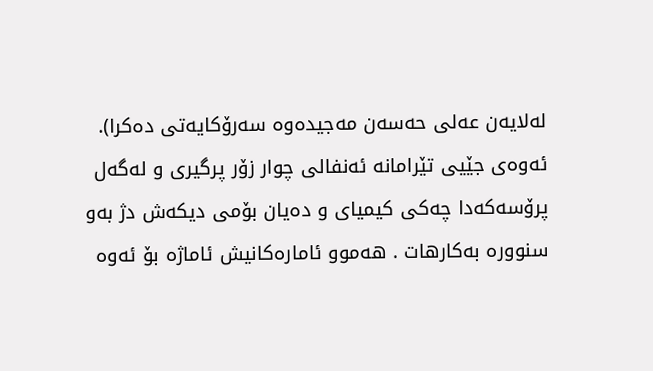له‌لایه‌ن عه‌لی حه‌سه‌ن مه‌جیده‌وه‌ سه‌رۆكایه‌تی ده‌كرا). ئه‌وه‌ی جێیی تێرامانه‌ ئه‌نفالی چوار زۆر پرگیری و له‌گه‌ل پرۆسه‌كه‌دا چه‌كی كیمیای و ده‌یان بۆمی دیكه‌ش دژ به‌و سنووره‌ به‌كارهات . هه‌موو ئاماره‌كانیش ئاماژه‌ بۆ ئه‌وه‌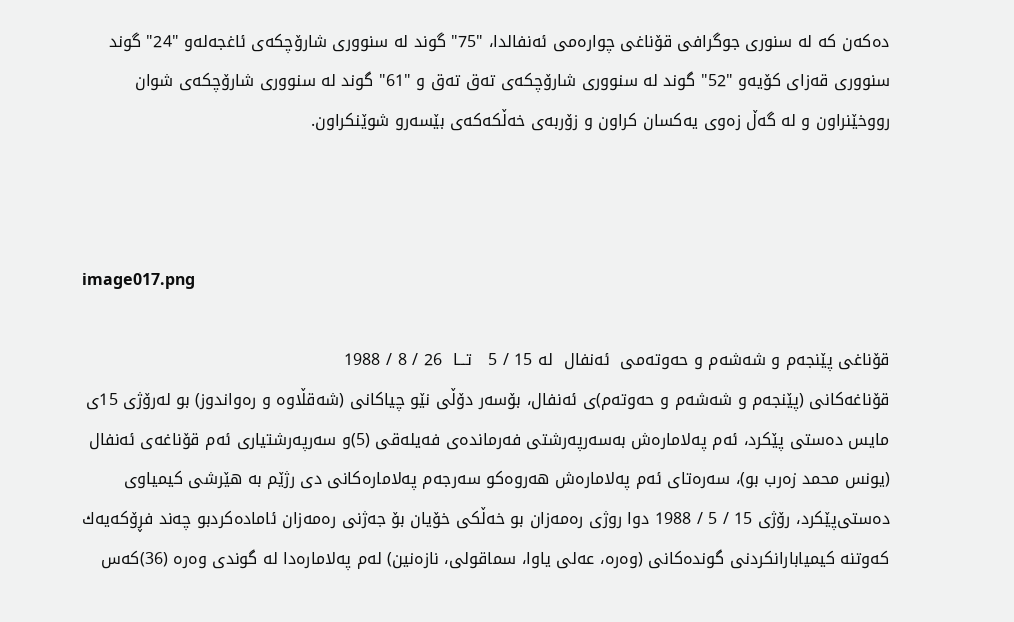ده‌كه‌ن كه‌ له‌ سنوری جوگرافی قۆناغی چواره‌می ئه‌نفالدا، "75" گوند له‌ سنووری شارۆچكه‌ی ئاغجه‌له‌و "24" گوند سنووری قه‌زای كۆیه‌و "52" گوند له‌ سنووری شارۆچكه‌ی ته‌ق ته‌ق و "61" گوند له‌ سنووری شارۆچكه‌ی شوان رووخێنراون و له‌ گه‌ڵ زه‌وی یه‌كسان كراون و زۆربه‌ی خه‌ڵكه‌كه‌ی بێسه‌رو شوێنكراون.



image017.png

قۆناغی‌ پێنجه‌م و شه‌شه‌م و حه‌وته‌می‌  ئه‌نفال  له‌ 15 / 5   تـــا  26 / 8 / 1988
قۆناغه‌كانی‌ (پێنجه‌م و شه‌شه‌م و حه‌وته‌م)ی ئه‌نفال، بۆسه‌ر دۆڵی‌ نێو چیاكانی‌ (شه‌قڵاوه‌ و ره‌واندوز) بو له‌رۆژی‌ 15ی‌ مایس ده‌ستی‌ پێكرد، ئه‌م په‌لاماره‌ش به‌سه‌رپه‌رشتی‌ فه‌رمانده‌ی‌ فه‌یله‌قی‌ (5)و سه‌رپه‌رشتیاری‌ ئه‌م قۆناغه‌ی‌ ئه‌نفال (یونس محمد زه‌رب بو)، سه‌ره‌تای‌ ئه‌م په‌لاماره‌ش هه‌روه‌كو سه‌رجه‌م په‌لاماره‌كانی‌ دی‌ رژێم به‌ هێرشی‌ كیمیاوی‌ ده‌ستی‌پێكرد، رۆژی‌ 15 / 5 / 1988 دوا روژی‌ ره‌مه‌زان بو خه‌ڵكی‌ خۆیان بۆ جه‌ژنی‌ ره‌مه‌زان ئاماده‌كردبو چه‌ند فڕۆكه‌یه‌ك كه‌وتنه‌ كیمیابارانكردنی‌ گونده‌كانی‌ (وه‌ره‌، عه‌لی‌ یاوا، سماقولی‌، نازه‌نین) له‌م په‌لاماره‌دا له‌ گوندی‌ وه‌ره‌ (36)كه‌س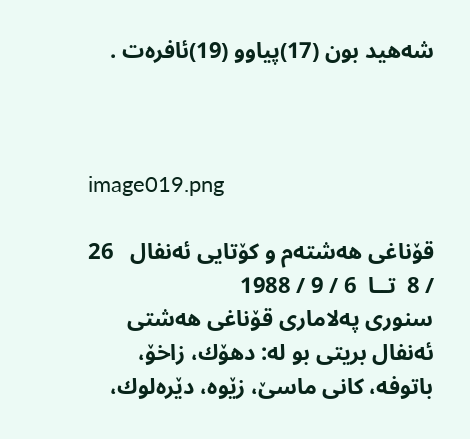شه‌هید بون (17)پیاوو (19)ئافره‌ت .



image019.png

قۆناغی‌ هه‌شته‌م و كۆتایی‌ ئه‌نفال   26 / 8  تــا  6 / 9 / 1988
سنوری په‌لاماری قۆناغی هه‌شتی ئه‌نفال بریتی بو له‌: دهۆك، زاخۆ، باتوفه‌، كانی ماسێ، زێوه‌، دێره‌لوك،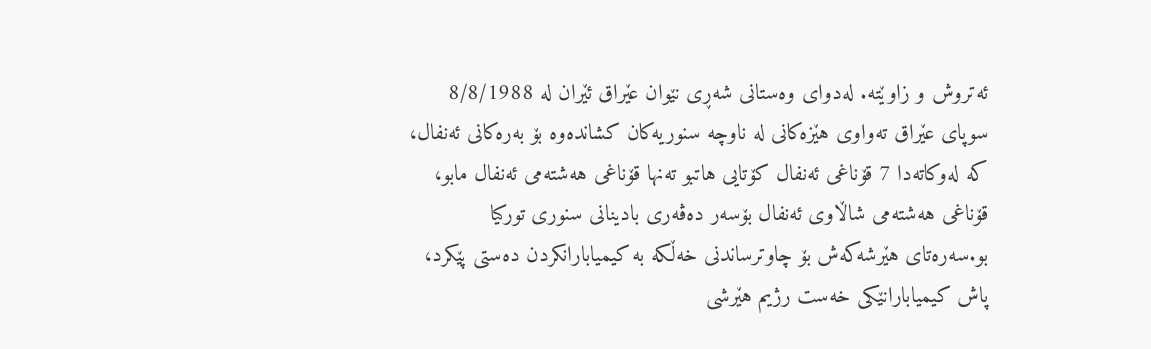ئه‌تروش و زاوێته‌. له‌دوای وه‌ستانی شه‌ڕی نێوان عێراق ئێران له‌ 8/8/1988 سوپای عێراق ته‌واوی هێزه‌كانی له‌ ناوچه‌ سنوریه‌كان كشانده‌وه‌ بۆ به‌ره‌كانی ئه‌نفال، كه‌ له‌وكاته‌دا 7 قۆناغی ئه‌نفال كۆتایی هاتبو ته‌نها قۆناغی هه‌شته‌می ئه‌نفال مابو، قۆناغی‌ هه‌شته‌می‌ شاڵاوی‌ ئه‌نفال بۆسه‌ر ده‌ڤه‌ری‌ بادینانی‌ سنوری‌ توركیا بو.سه‌ره‌تای هێرشه‌كه‌ش بۆ چاوترساندنی‌ خه‌ڵكه‌ به‌ كیمیابارانكردن ده‌ستی‌ پێكرد، پاش كیمیابارانێكی‌ خه‌ست رژیم هێرشی‌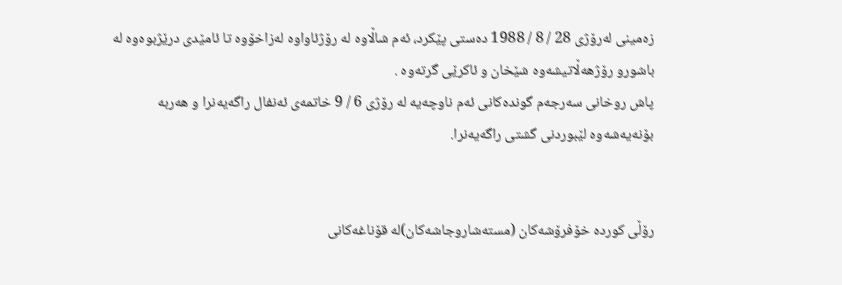زه‌مینی‌ له‌رۆژی‌ 28 / 8 / 1988 ده‌ستی‌ پێكرد، ئه‌م شاڵاوه‌ له‌ رۆژئاواوه‌ له‌زاخۆوه‌ تا ئامێدی‌ درێژبوه‌وه‌ له‌ باشورو رۆژهه‌ڵاتیشه‌وه‌ شێخان و ئاكرێی‌ گرته‌وه‌ .
پاش روخانی‌ سه‌رجه‌م گونده‌كانی‌ ئه‌م ناوچه‌یه‌ له‌ رۆژی‌ 6 / 9 خاتمه‌ی‌ ئه‌نفال راگه‌یه‌نرا و هه‌ربه‌ بۆنه‌یه‌شه‌وه‌ لێبوردنی‌ گشتی‌ راگه‌یه‌نرا.


رۆڵی كورده‌ خۆفرۆشه‌كان (مسته‌شاروجاشه‌كان)له‌ قۆناغه‌كانی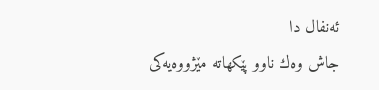ئه‌نفال دا
جاش وه‌ك ناوو پێكهاته‌ مێژووه‌یه‌كی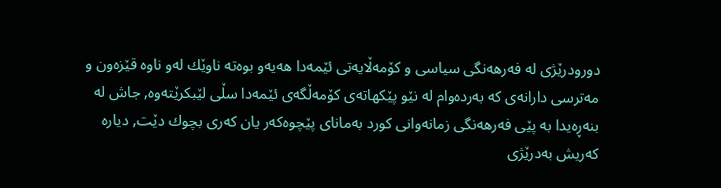دورودرێژی له‌ فه‌رهه‌نگی سیاسی و كۆمه‌ڵایه‌تی ئێمه‌دا هه‌یه‌و بوه‌ته‌ ناوێك له‌و ناوه‌ قێزه‌ون و مه‌ترسی دارانه‌ی كه‌ به‌رده‌وام له‌ نێو پێكهاته‌ی كۆمه‌ڵگه‌ی ئێمه‌دا سڵی لێبكرێته‌وه‌, جاش له‌ بنه‌ڕه‌یدا به‌ پێی فه‌رهه‌نگی زمانه‌وانی كورد به‌مانای پێچوه‌كه‌ر یان كه‌ری بچوك دێت, دیاره‌ كه‌ریش به‌درێژی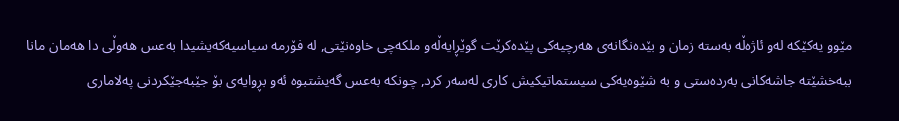مێوو یه‌كێكه‌ له‌و ئاژه‌ڵه‌ به‌سته‌ زمان و بێده‌نگانه‌ی هه‌رچیه‌كی پێده‌كرێت گوێڕایه‌ڵه‌و ملكه‌چی خاوه‌نێتی, له‌ فۆرمه‌ سیاسیه‌كه‌یشیدا به‌عس هه‌وڵی دا هه‌مان مانا ببه‌خشێته‌ جاشه‌كانی به‌رده‌ستی و به‌ شێوه‌یه‌كی سیستماتیكیش كاری له‌سه‌ر كرد, چونكه‌ به‌عس گه‌یشتبوه‌ ئه‌و بڕوایه‌ی بۆ جێبه‌جێكردنی په‌لاماری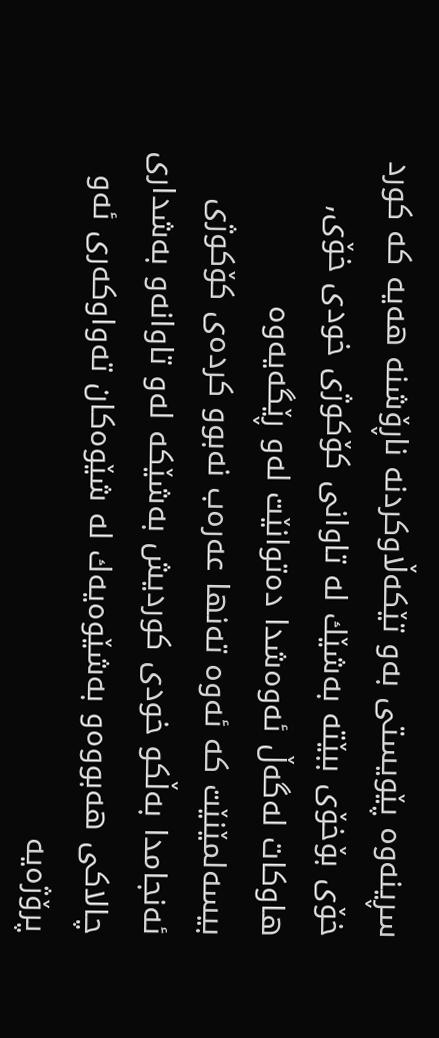سڕینه‌وه‌ پێویستی به‌و تێكه‌ڵاوكردنه‌ ناڕۆشنه‌ هه‌یه‌ كه‌ كورد خۆی بۆخۆی ببێته‌ به‌شێك له‌ تاوانی كۆكوژی خودی خۆی, هاوكات له‌گه‌ڵ ئه‌وه‌شدا ده‌توانێت له‌و ڕێگه‌یه‌وه‌ بیسه‌لمێنێت كه‌ ئه‌وه‌ ته‌نها عه‌ره‌ب نه‌بوو كرده‌ی كۆكوژی ئه‌نجامدا به‌ڵكو خودی كوردیش به‌شێكه‌ له‌و تاوانه‌و به‌شداری چالاكی هه‌بووه‌و به‌شێوه‌یه‌ك له‌ شێوه‌كان ته‌واوكه‌ری ئه‌و پرۆژه‌یه‌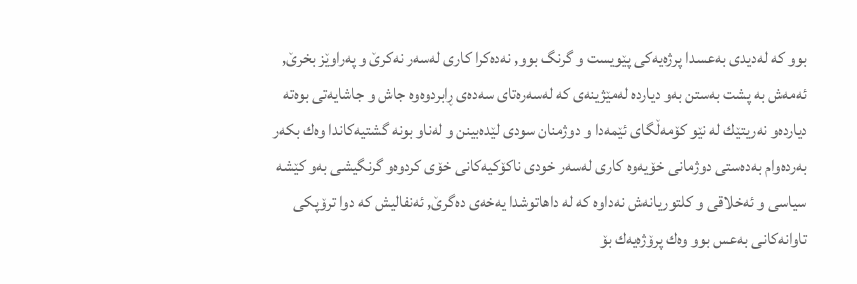بوو كه‌ له‌دیدی به‌عسدا پرژه‌یه‌كی پێویست و گرنگ بوو, نه‌ده‌كرا كاری له‌سه‌ر نه‌كرێ‌ و په‌راوێز بخرێ‌, ئه‌مه‌ش به‌ پشت به‌ستن به‌و دیارده‌ له‌مێژینه‌ی كه‌ له‌سه‌ره‌تای سه‌ده‌ی ڕابردوه‌وه‌ جاش و جاشایه‌تی بوه‌ته‌ دیارده‌و نه‌ریتێك له‌ نێو كۆمه‌ڵگای ئێمه‌دا و دوژمنان سودی لێده‌بینن و له‌ناو بونه‌ گشتیه‌كاندا وه‌ك بكه‌ر به‌رده‌وام به‌ده‌ستی دوژمانی خۆیه‌وه‌ كاری له‌سه‌ر خودی ناكۆكیه‌كانی خۆی كردوه‌و گرنگیشی به‌و كێشه‌ سیاسی و ئه‌خلاقی و كلتوریانه‌ش نه‌داوه‌ كه‌ له‌ داهاتوشدا یه‌خه‌ی ده‌گرێ‌, ئه‌نفالیش كه‌ دوا ترۆپكی تاوانه‌كانی به‌عس بوو وه‌ك پرۆژه‌یه‌ك بۆ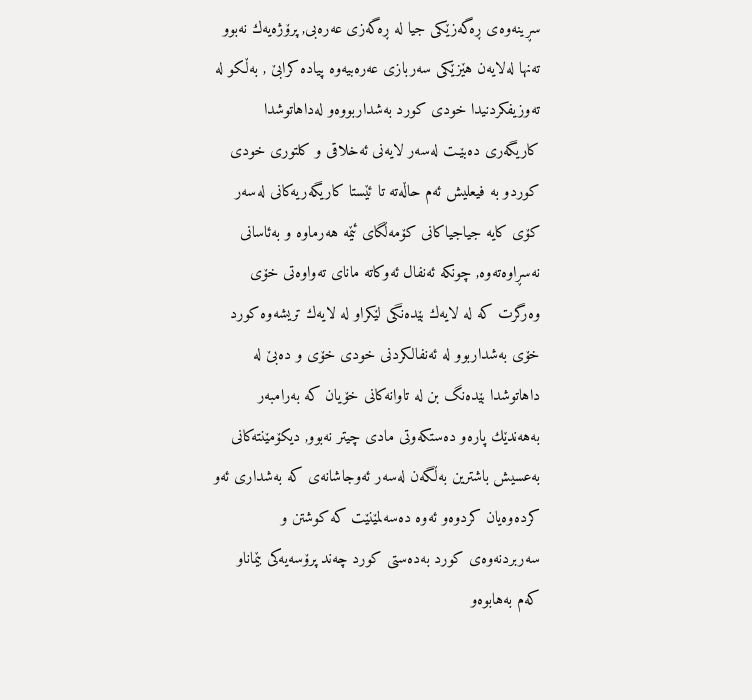سڕینه‌وه‌ی ڕه‌گه‌زێكی جیا له‌ ڕه‌گه‌زی عه‌ره‌بی, پرۆژه‌یه‌ك نه‌بوو ته‌نها له‌لایه‌ن هێزێكی سه‌ربازی عه‌ره‌بیه‌وه‌ پیاده‌ كرابێ , به‌ڵكو له‌ ته‌وزیفكردنیدا خودی كورد به‌شداربووه‌و له‌داهاتوشدا كاریگه‌ری ده‌بێـت له‌سه‌ر لایه‌نی ئه‌خلاقی و كلتوری خودی كوردو به‌ فیعلیش ئه‌م حاڵه‌ته‌ تا ئێستا كاریگه‌ریه‌كانی له‌سه‌ر كۆی كایه‌ جیاجیاكانی كۆمه‌ڵگای ئێمه‌ هه‌رماوه‌ و به‌ئاسانی نه‌سڕاوه‌ته‌وه‌, چونكه‌ ئه‌نفال ئه‌وكاته‌ مانای ته‌واوه‌تی خۆی وه‌رگرت كه‌ له‌ لایه‌ك بێده‌نگی لێكراو له‌ لایه‌ك تریشه‌وه‌ كورد خۆی به‌شداربوو له‌ ئه‌نفالكردنی خودی خۆی و ده‌بێ له‌ داهاتوشدا بێده‌نگ بن له‌ تاوانه‌كانی خۆیان كه‌ به‌رامبه‌ر به‌هه‌ندێك پاره‌و ده‌ستكه‌وتی مادی چیتر نه‌بوو, دیكۆمێنته‌كانی به‌عسیش باشترین به‌ڵگه‌ن له‌سه‌ر ئه‌وجاشانه‌ی كه‌ به‌شداری ئه‌و كرده‌وه‌یان كردوه‌و ئه‌وه‌ ده‌سه‌لمێنێت كه‌ كوشتن و سه‌ربردنه‌وه‌ی كورد به‌ده‌ستی كورد چه‌ند پرۆسه‌یه‌كی بێماناو كه‌م به‌هابوه‌و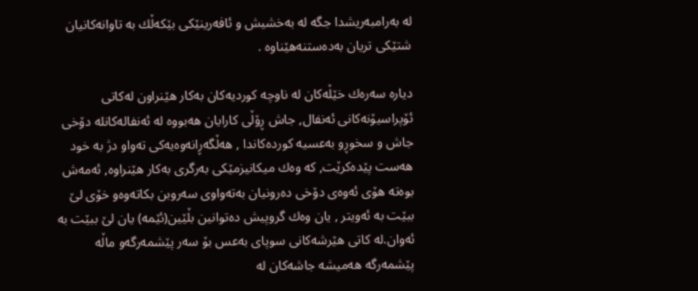له‌ به‌رامبه‌ریشدا جگه‌ له‌ به‌خشیش و ئافه‌رینێكی بێكه‌ڵك به‌ تاوانه‌كانیان شتێكی تریان به‌ده‌ستنه‌هێناوه‌ .

دیاره‌ سه‌ره‌ك خێڵه‌كان له‌ ناوچه‌ كوردیه‌كان به‌كار هێنراون له‌كاتی ئۆپراسیۆنه‌كانی ئه‌نفال, جاش ڕۆڵی كارایان هه‌بووه‌ له‌ ئه‌نفاله‌كانله‌ دۆخی جاش و سخوڕو به‌عسیه‌ كورده‌كاندا , هه‌ڵگه‌ڕانه‌وه‌یه‌كی ته‌واو دژ به‌ خود هه‌ست پێده‌كرێت, كه‌ وه‌ك میكانیزمێكی به‌رگری به‌كار هێنراوه‌, ئه‌مه‌ش بوه‌ته‌ هۆی ئه‌وه‌ی دۆخی ده‌رونیان به‌ته‌واوی سه‌روبن بكاته‌وه‌و خۆی لێ ببێت به‌ ئه‌ویتر , یان وه‌ك گروپیش ده‌توانین بڵێین(ئێمه‌) یان لێ‌ ببێت به‌ ئه‌وان.له‌ كاتی هێرشه‌كانی سوپای به‌عس بۆ سه‌ر پێشمه‌رگه‌و ماڵه‌ پێشمه‌رگه‌ هه‌میشه‌ جاشه‌كان له‌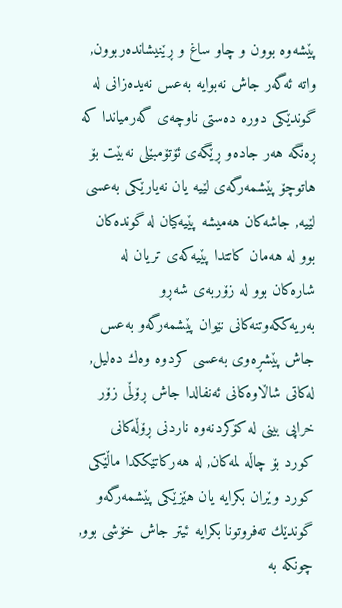پێشه‌وه‌ بوون و چاو ساغ و ڕێنیشانده‌ربوون, واته‌ ئه‌گه‌ر جاش نه‌بوایه‌ به‌عس نه‌یده‌زانی له‌ گوندێكی دوره‌ ده‌ستی ناوچه‌ی گه‌رمیاندا كه‌ ڕه‌نگه‌ هه‌ر جاده‌و ڕێگه‌ی ئۆتۆمبێلی نه‌بێت بۆ هاتوچۆ پێشمه‌رگه‌ی لێیه‌ یان نه‌یارێكی به‌عسی لێیه‌, جاشه‌كان هه‌میشه‌ پێیه‌كیان له‌ گونده‌كان بوو له‌ هه‌مان كاتتدا پێیه‌كه‌ی تریان له‌ شاره‌كان بوو له‌ زۆربه‌ی شه‌ڕو به‌ریه‌ككه‌وتنه‌كانی نێوان پێشمه‌رگه‌و به‌عس جاش پێشڕه‌وی به‌عسی كردوه‌ وه‌ك ده‌لیل, له‌كاتی شاڵاوه‌كانی ئه‌نفالدا جاش ڕۆڵی زۆر خراپی بینی له‌ كۆكردنه‌وه‌ ناردنی ڕۆڵه‌كانی كورد بۆ چاڵه‌ لمه‌كان, له‌ هه‌ركاتێككدا ماڵێكی كورد وێران بكرایه‌ یان هێزێكی پێشمه‌رگه‌و گوندێك ته‌فروتونا بكرایه‌ ئیتر جاش خۆشی بوو, چونكه‌ به‌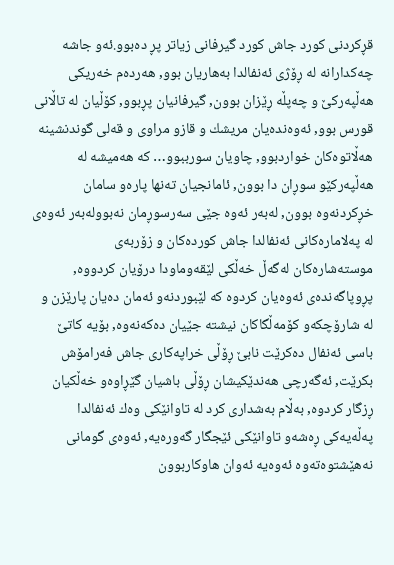قڕكردنی كورد جاش كورد گیرفانی زیاتر پڕ ده‌بوو.ئه‌و جاشه‌ چه‌كدارانه‌ له‌ ڕۆژی ئه‌نفالدا به‌هاریان بوو, هه‌رده‌م خه‌ریكی هه‌ڵپه‌ركێ و چه‌پڵه‌ ڕێزان بوون, گیرفانیان پڕبوو, كۆڵیان له‌ تاڵانی قورس بوو, ئه‌وه‌نده‌یان مریشك و قازو مراوی و قه‌لی گوندنشینه‌ هه‌ڵاتوه‌كان خواردبوو, چاویان سورببوو… كه‌ هه‌میشه‌ له‌ هه‌ڵپه‌ركێو سوڕان دا بوون, ئامانجیان ته‌نها پاره‌و سامان خڕكردنه‌وه‌ بوون, له‌به‌ر ئه‌وه‌ جێی سه‌رسوڕمان نه‌بووله‌به‌ر ئه‌وه‌ی له‌ په‌لاماره‌كانی ئه‌نفالدا جاش كورده‌كان و زۆربه‌ی موسته‌شاره‌كان له‌گه‌ڵ خه‌ڵكی لێقه‌وماودا درۆیان كردووه‌, پڕوپاگه‌نده‌ی ئه‌وه‌یان كردوه‌ كه‌ لێبوردنه‌و ئه‌مان ده‌یان پارێزن و له‌ شارۆچكه‌و كۆمه‌ڵگاكان نیشته‌ جێیان ده‌كه‌نه‌وه‌, بۆیه‌ كاتێ‌ باسی ئه‌نفال ده‌كرێت نابێ ڕۆڵی خراپه‌كاری جاش فه‌رامۆش بكرێت, ئه‌گه‌رچی هه‌ندێكیشان ڕۆڵی باشیان گێڕاوه‌و خه‌ڵكیان ڕزگار كردوه‌, به‌ڵام به‌شداری كرد له‌ تاوانێكی وه‌ك ئه‌نفالدا په‌ڵه‌یه‌كی ڕه‌شه‌و تاوانێكی ئێجگار گه‌وره‌یه‌, ئه‌وه‌ی گومانی نه‌هێشتوه‌ته‌وه‌ ئه‌وه‌یه‌ ئه‌وان هاوكاربوون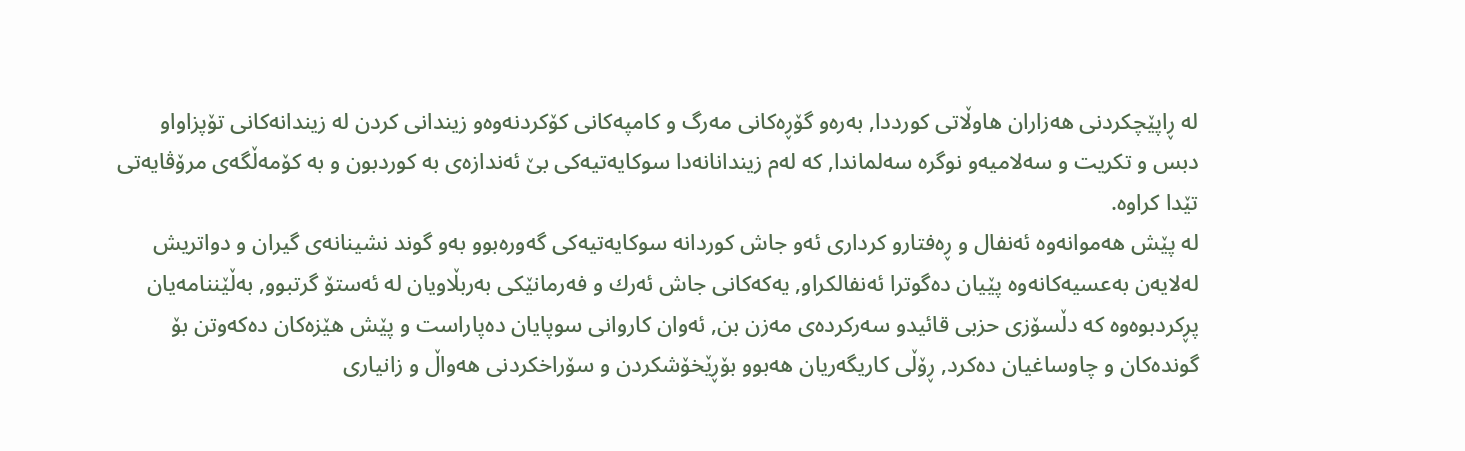له‌ ڕاپێچكردنی هه‌زاران هاوڵاتی كورددا, به‌ره‌و گۆڕه‌كانی مه‌رگ و كامپه‌كانی كۆكردنه‌وه‌و زیندانی كردن له‌ زیندانه‌كانی تۆپزاواو دبس و تكریت و سه‌لامیه‌و نوگره‌ سه‌لماندا, كه‌ له‌م زیندانانه‌دا سوكایه‌تیه‌كی بێ ئه‌ندازه‌ی به‌ كوردبون و به‌ كۆمه‌ڵگه‌ی مرۆڤایه‌تی تێدا كراوه‌.
له‌ پێش هه‌موانه‌وه‌ ئه‌نفال و ڕه‌فتارو كرداری ئه‌و جاش كوردانه‌ سوكایه‌تیه‌كی گه‌وره‌بوو به‌و گوند نشینانه‌ی گیران و دواتریش له‌لایه‌ن به‌عسیه‌كانه‌وه‌ پێیان ده‌گوترا ئه‌نفالكراو, یه‌كه‌كانی جاش ئه‌رك و فه‌رمانێكی به‌ربڵاویان له‌ ئه‌ستۆ گرتبوو, به‌ڵێننامه‌یان پڕكردبوه‌وه‌ كه‌ دڵسۆزی حزبی قائیدو سه‌ركرده‌ی مه‌زن بن, ئه‌وان كاروانی سوپایان ده‌پاراست و پێش هێزه‌كان ده‌كه‌وتن بۆ گونده‌كان و چاوساغیان ده‌كرد, ڕۆڵی كاریگه‌ریان هه‌بوو بۆڕێخۆشكردن و سۆراخكردنی هه‌واڵ و زانیاری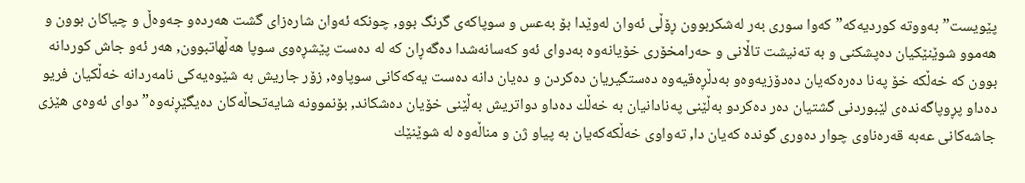پێویست” به‌ووته‌ كوردیه‌كه‌” كه‌وا سوری به‌ر له‌شكربوون ڕۆڵی ئه‌وان له‌وێدا بۆ به‌عس و سوپاكه‌ی گرنگ بوو, چونكه‌ ئه‌وان شاره‌زای گشت هه‌رده‌و جه‌وه‌ڵ و چیاكان بوون و هه‌موو شوێنێكیان ده‌پشكنی و به‌ ته‌نیشت تاڵانی و حه‌رامخۆری خۆیانه‌وه‌ به‌دوای ئه‌و كه‌سانه‌شدا ده‌گه‌ڕان كه‌ له‌ ده‌ست پێشڕه‌وی سوپا هه‌ڵهاتبوون, هه‌ر ئه‌و جاش كوردانه‌ بوون كه‌ خه‌ڵكه‌ خۆ په‌نا ده‌ره‌كه‌یان ده‌دۆزیه‌وه‌و به‌دڵڕه‌قیه‌وه‌ ده‌ستگیریان ده‌كردن و ده‌یان دانه‌ ده‌ست یه‌كه‌كانی سوپاوه‌, زۆر جاریش به‌ شێوه‌یه‌كی نامه‌ردانه‌ خه‌ڵكیان فریو ده‌داو پڕوپاگه‌نده‌ی لێبوردنی گشتیان ده‌ر ده‌كردو به‌ڵێنی په‌نادانیان به‌ خه‌ڵك ده‌داو دواتریش به‌ڵێنی خۆیان ده‌شكاند, بۆنموونه‌ شایه‌تحاڵه‌كان ده‌یگێڕنه‌وه‌” دوای ئه‌وه‌ی هێزی جاشه‌كانی عه‌به‌ قه‌ره‌ناوی چوار ده‌وری گونده‌ كه‌یان دا, ته‌واوی خه‌ڵكه‌كه‌یان به‌ پیاو ژن و مناڵه‌وه‌ له‌ شوێنێك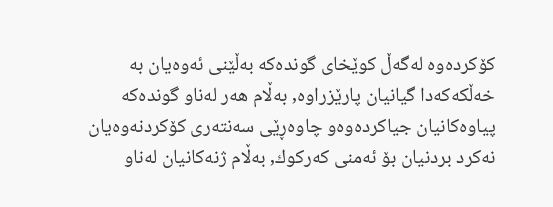كۆكرده‌وه‌ له‌گه‌ڵ كوێخای گونده‌كه‌ به‌ڵێنی ئه‌وه‌یان به‌ خه‌ڵكه‌كه‌دا گیانیان پارێزراوه‌, به‌ڵام هه‌ر له‌ناو گونده‌كه‌ پیاوه‌كانیان جیاكرده‌وه‌و چاوه‌ڕێی سه‌نته‌ری كۆكردنه‌وه‌یان نه‌كرد بردنیان بۆ ئه‌منی كه‌ركوك, به‌ڵام ژنه‌كانیان له‌ناو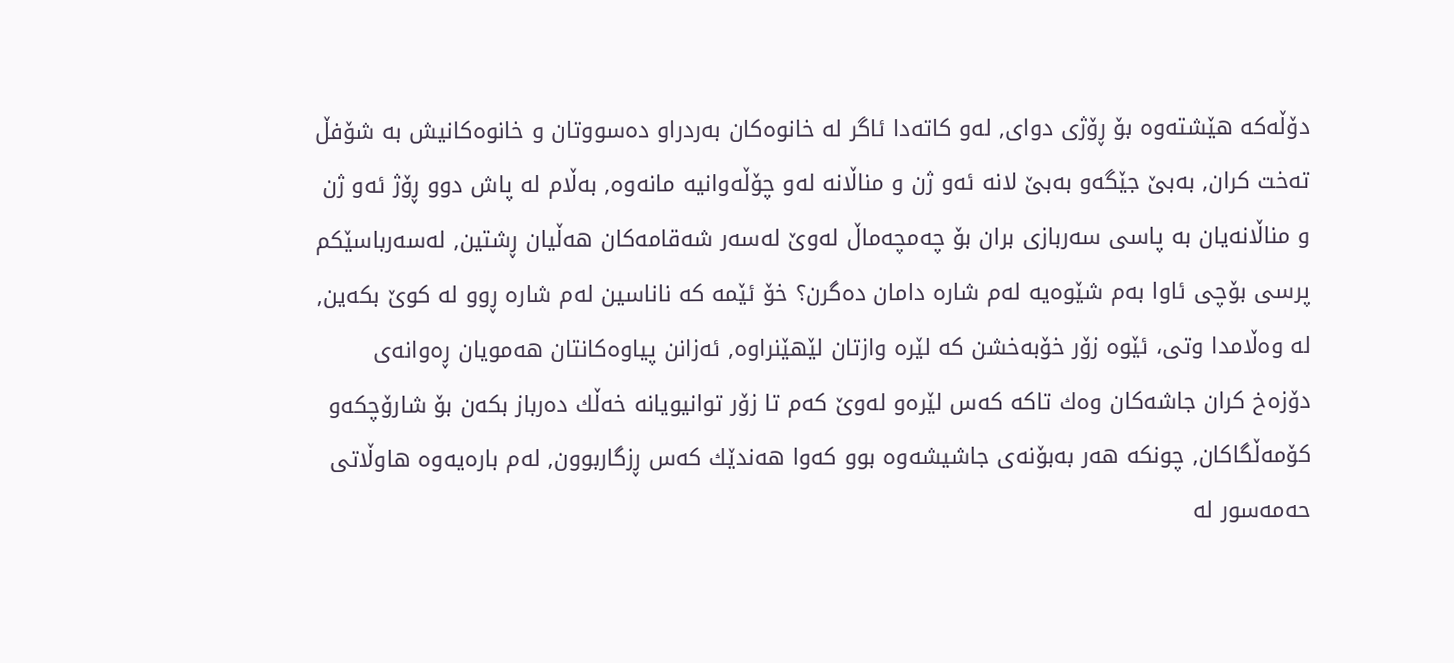دۆڵه‌كه‌ هێشته‌وه‌ بۆ ڕۆژی دوای, له‌و كاته‌دا ئاگر له‌ خانوه‌كان به‌ردراو ده‌سووتان و خانوه‌كانیش به‌ شۆفڵ ته‌خت كران, به‌بێ جێگه‌و به‌بێ لانه‌ ئه‌و ژن و مناڵانه‌ له‌و چۆڵه‌وانیه‌ مانه‌وه‌, به‌ڵام له‌ پاش دوو ڕۆژ ئه‌و ژن و مناڵانه‌یان به‌ پاسی سه‌ربازی بران بۆ چه‌مچه‌ماڵ له‌وێ‌ له‌سه‌ر شه‌قامه‌كان هه‌ڵیان ڕشتین, له‌سه‌رباسێكم پرسی بۆچی ئاوا به‌م شێوه‌یه‌ له‌م شاره‌ دامان ده‌گرن؟ خۆ ئێمه‌ كه‌ ناناسین له‌م شاره‌ ڕوو له‌ كوێ بكه‌ین, له‌ وه‌ڵامدا وتی، ئێوه‌ زۆر خۆبه‌خشن كه‌ لێره‌ وازتان لێهێنراوه‌, ئه‌زانن پیاوه‌كانتان هه‌مویان ڕه‌وانه‌ی دۆزه‌خ كران جاشه‌كان وه‌ك تاكه‌ كه‌س لێره‌و له‌وێ‌ كه‌م تا زۆر توانیویانه‌ خه‌ڵك ده‌رباز بكه‌ن بۆ شارۆچكه‌و كۆمه‌ڵگاكان, چونكه‌ هه‌ر به‌بۆنه‌ی جاشیشه‌وه‌ بوو كه‌وا هه‌ندێك كه‌س ڕزگاربوون, له‌م باره‌یه‌وه‌ هاوڵاتی حه‌مه‌سور له‌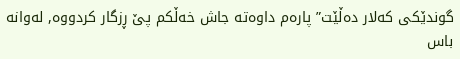گوندێكی كه‌لار ده‌ڵێت” پاره‌م داوه‌ته‌ جاش خه‌ڵكم پێ ڕزگار كردووه‌, له‌وانه‌ باس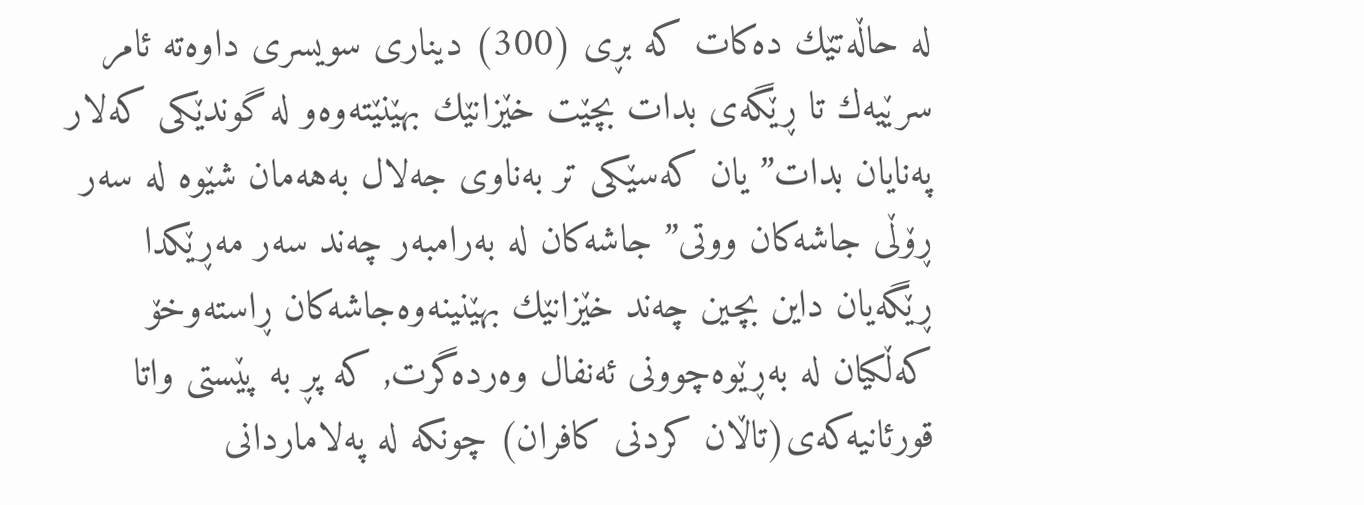له‌ حاڵه‌تێك ده‌كات كه‌ بڕی (300) دیناری سویسری داوه‌ته‌ ئامر سرێیه‌ك تا ڕێگه‌ی بدات بچێت خێزانێك بهێنێته‌وه‌و له‌ گوندێكی كه‌لار په‌نایان بدات” یان كه‌سێكی تر به‌ناوی جه‌لال به‌هه‌مان شێوه‌ له‌ سه‌ر ڕۆڵی جاشه‌كان ووتی” جاشه‌كان له‌ به‌رامبه‌ر چه‌ند سه‌ر مه‌ڕێكدا ڕێگه‌یان داین بچین چه‌ند خێزانێك بهێنینه‌وه‌جاشه‌كان ڕاسته‌وخۆ كه‌ڵكیان له‌ به‌ڕێوه‌چوونی ئه‌نفال وه‌رده‌گرت, كه‌ پڕ به‌ پێستی واتا قورئانیه‌كه‌ی(تاڵان كردنی كافران) چونكه‌ له‌ په‌لاماردانی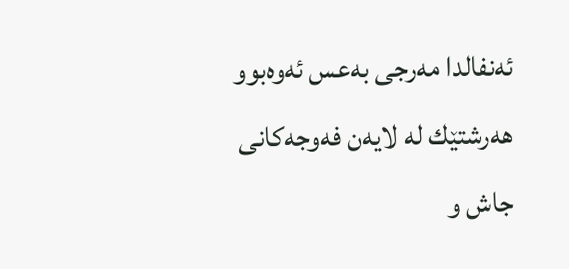ئه‌نفالدا مه‌رجی به‌عس ئه‌وه‌بوو هه‌رشتێك له‌ لایه‌ن فه‌وجه‌كانی جاش و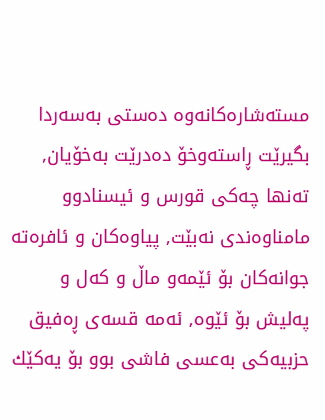مسته‌شاره‌كانه‌وه‌ ده‌ستی به‌سه‌ردا بگیرێت ڕاسته‌وخۆ ده‌درێت به‌خۆیان, ته‌نها چه‌كی قورس و ئیسنادوو مامناوه‌ندی نه‌بێت, پیاوه‌كان و ئافره‌ته‌ جوانه‌كان بۆ ئێمه‌و ماڵ و كه‌ل و په‌لیش بۆ ئێوه‌, ئه‌مه‌ قسه‌ی ڕه‌فیق حزبیه‌كی به‌عسی فاشی بوو بۆ یه‌كێك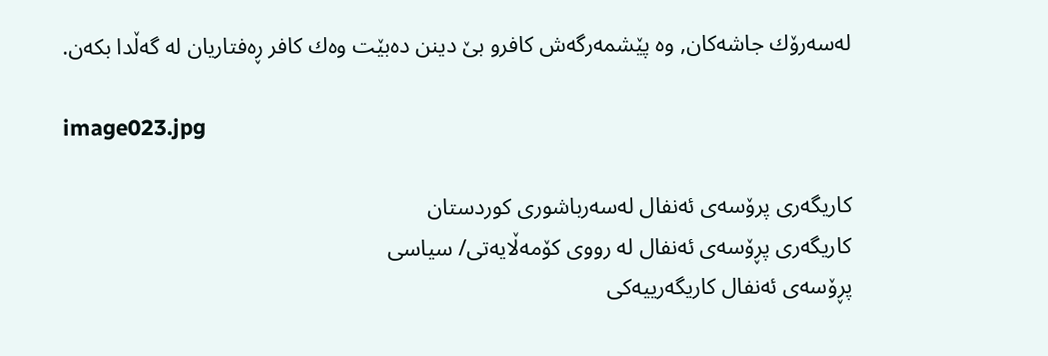له‌سه‌رۆك جاشه‌كان, وه‌ پێشمه‌رگه‌ش كافرو بێ دینن ده‌بێت وه‌ك كافر ڕه‌فتاریان له‌ گه‌ڵدا بكه‌ن.

image023.jpg

كاریگه‌ری پرۆسه‌ی ئه‌نفال له‌سه‌رباشوری كوردستان
كاریگه‌ری‌ پڕۆسه‌ی‌ ئه‌نفال له‌ رووی‌ كۆمه‌ڵایه‌تی‌/ سیاسی‌
پڕۆسه‌ی‌ ئه‌نفال كاریگه‌رییه‌كی‌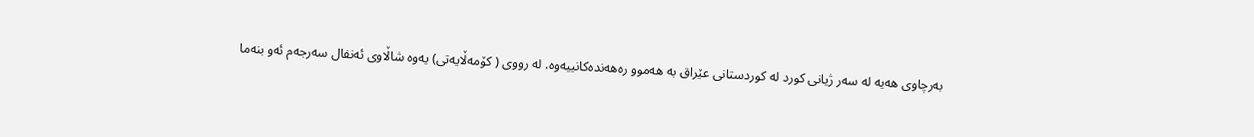به‌رچاوی‌ هه‌یه‌ له‌ سه‌ر ژیانی‌ كورد له‌ كوردستانی‌ عێراق به‌ هه‌موو ره‌هه‌نده‌كانییه‌وه‌. له‌ رووی‌ ( كۆمه‌ڵایه‌تی‌) یه‌وه‌ شاڵاوی‌ ئه‌نفال سه‌رجه‌م ئه‌و بنه‌ما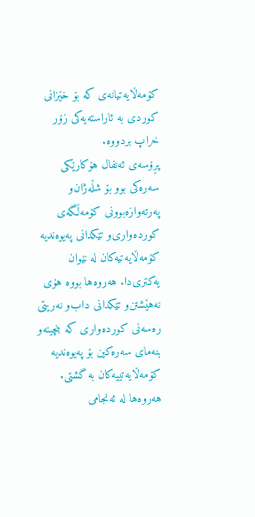كۆمه‌ڵایه‌تیانه‌ی‌ كه‌ بۆ خێزانی‌ كوردی‌ به‌ ئاراسته‌یه‌كی‌ زۆر خراپ بردووه‌.
پڕۆسه‌ی‌ ئه‌نفال هۆكارێكی‌ سه‌ره‌كی‌ بوو بۆ شڵه‌ژان‌و په‌رته‌وازه‌بوونی‌ كۆمه‌ڵگه‌ی‌ كورده‌واری‌‌و تێكدانی‌ په‌یوه‌ندیه‌ كۆمه‌ڵایه‌تیه‌كان له‌ نێوان یه‌كتری‌دا. هه‌روه‌ها بووه‌ هۆی‌ نه‌هێشتن‌و تێكدانی‌ داب‌و نه‌ریتی‌ ره‌سه‌نی‌ كورده‌واری‌ كه‌ بنچینه‌و بنه‌مای‌ سه‌ره‌كین بۆ په‌یوه‌ندیه‌ كۆمه‌ڵایه‌تییه‌كان به‌ گشتی‌.
هه‌روه‌ها له‌ ئه‌نجامی‌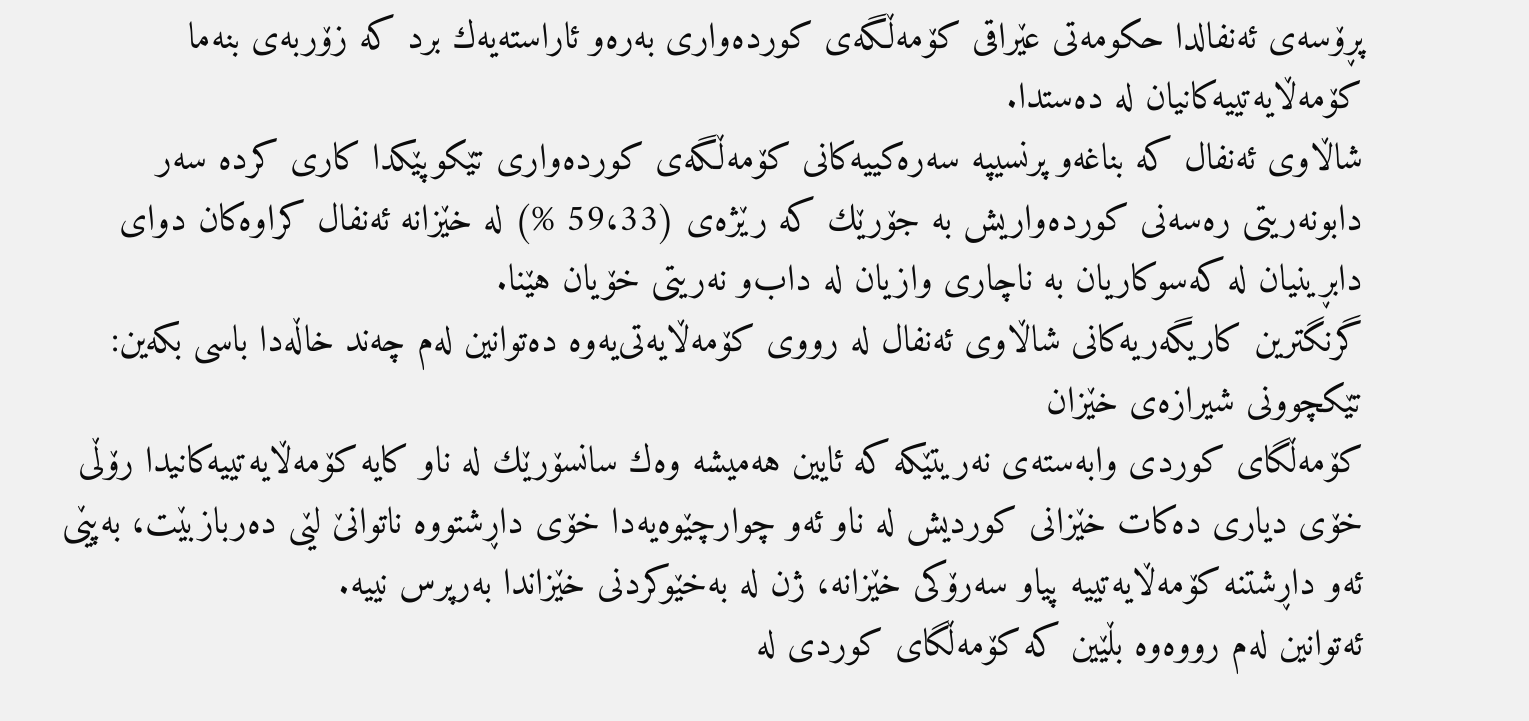پڕۆسه‌ی‌ ئه‌نفالدا حكومه‌تی‌ عێراقی‌ كۆمه‌ڵگه‌ی‌ كورده‌واری‌ به‌ره‌و ئاراسته‌یه‌ك برد كه‌ زۆربه‌ی‌ بنه‌ما كۆمه‌ڵایه‌تییه‌كانیان له‌ ده‌ستدا.
شاڵاوی‌ ئه‌نفال كه‌ بناغه‌و پرنسیپه‌ سه‌ره‌كییه‌كانی‌ كۆمه‌ڵگه‌ی‌ كورده‌واری‌ تێكوپێكدا كاری‌ كرده‌ سه‌ر دابونه‌ریتی‌ ره‌سه‌نی‌ كورده‌واریش به‌ جۆرێك كه‌ رێژه‌ی‌ (59،33 %) له‌ خێزانه‌ ئه‌نفال كراوه‌كان دوای‌ دابڕینیان له‌ كه‌سوكاریان به‌ ناچاری‌ وازیان له‌ داب‌و نه‌ریتی‌ خۆیان هێنا.
گرنگترین كاریگه‌ریه‌كانی‌ شاڵاوی‌ ئه‌نفال له‌ رووی‌ كۆمه‌ڵایه‌تی‌یه‌وه‌ ده‌توانین له‌م چه‌ند خاڵه‌دا باسی‌ بكه‌ین:
تێكچوونی‌ شیرازه‌ی‌ خێزان
كۆمه‌ڵگای‌ كوردی‌ وابه‌سته‌ی‌ نه‌ریتێكه‌ كه‌ ئایین هه‌میشه‌ وه‌ك سانسۆرێك له‌ ناو كایه‌ كۆمه‌ڵایه‌تییه‌كانیدا رۆڵی‌ خۆی‌ دیاری‌ ده‌كات خێزانی‌ كوردیش له‌ ناو ئه‌و چوارچێوه‌یه‌دا خۆی‌ داڕشتووه‌ ناتوانێ‌ لێی‌ ده‌ربازبێت، به‌پێی‌ ئه‌و داڕشتنه‌ كۆمه‌ڵایه‌تییه‌ پیاو سه‌رۆكی‌ خێزانه‌، ژن له‌ به‌خێوكردنی‌ خێزاندا به‌رپرس نییه‌.
ئه‌توانین له‌م رووه‌وه‌ بڵێین كه‌ كۆمه‌ڵگای‌ كوردی‌ له‌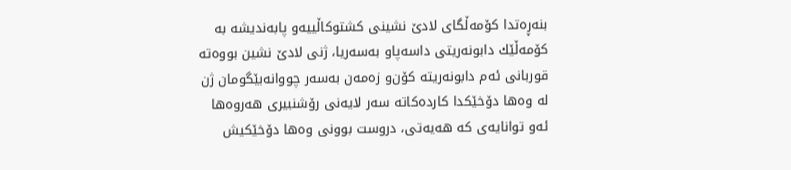بنه‌ڕه‌تدا كۆمه‌ڵگای‌ لادێ‌ نشینی‌ كشتوكاڵییه‌‌و پابه‌ندیشه‌ به‌ كۆمه‌ڵێك دابونه‌ریتی‌ داسه‌پاو به‌سه‌ریا، ژنی‌ لادێ‌ نشین بووه‌ته‌ قوربانی‌ ئه‌م دابونه‌ریته‌ كۆن‌و زه‌مه‌ن به‌سه‌ر چووانه‌بێگومان ژن له‌ وه‌ها دۆخێكدا كارده‌كاته‌ سه‌ر لایه‌نی‌ رۆشنبیری‌ هه‌روه‌ها ئه‌و توانایه‌ی‌ كه‌ هه‌یه‌تی‌، دروست بوونی‌ وه‌ها دۆخێكیش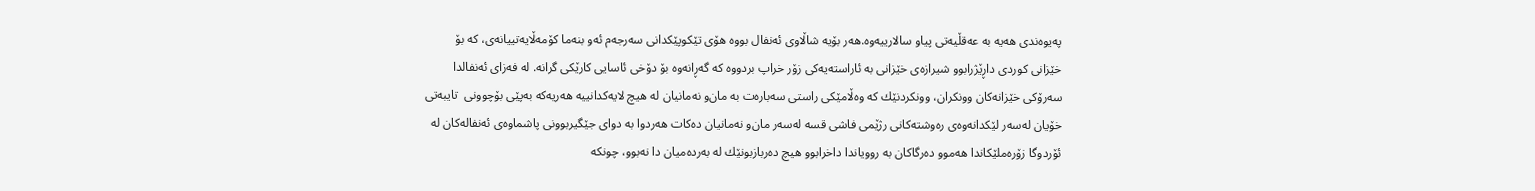په‌یوه‌ندی‌ هه‌یه‌ به‌ عه‌قڵیه‌تی‌ پیاو سالارییه‌وه‌.هه‌ر بۆیه‌ شاڵاوی‌ ئه‌نفال بووه‌ هۆی‌ تێكوپێكدانی‌ سه‌رجه‌م ئه‌و بنه‌ما كۆمه‌ڵایه‌تییانه‌ی‌، كه‌ بۆ خێزانی‌ كوردی‌ داڕێژرابوو شیرازه‌ی‌ خێزانی‌ به‌ ئاراسته‌یه‌كی‌ زۆر خراپ بردووه‌ كه‌ گه‌ڕانه‌وه‌ بۆ دۆخی‌ ئاسایی‌ كارێكی‌ گرانه‌. له‌ فه‌زای‌ ئه‌نفالدا سه‌رۆكی‌ خێزانه‌كان وونكران، وونكردنێك كه‌ وه‌ڵامێكی‌ راستی‌ سه‌باره‌ت به‌ مان‌و نه‌مانیان له‌ هیچ لایه‌كدانییه‌ هه‌ریه‌كه‌ به‌پێی‌ بۆچوونی‌  تایبه‌تی‌ خۆیان له‌سه‌ر لێكدانه‌وه‌ی‌ ره‌وشته‌كانی‌ رژێمی‌ فاشی‌ قسه‌ له‌سه‌ر مان‌و نه‌مانیان ده‌كات هه‌ردوا به‌ دوای‌ جێگیربوونی‌ پاشماوه‌ی‌ ئه‌نفاله‌كان له‌ ئۆردوگا زۆره‌ملێكاندا هه‌موو ده‌رگاكان به‌ روویاندا داخرابوو هیچ ده‌ربازبونێك له‌ به‌رده‌میان دا نه‌بوو، چونكه‌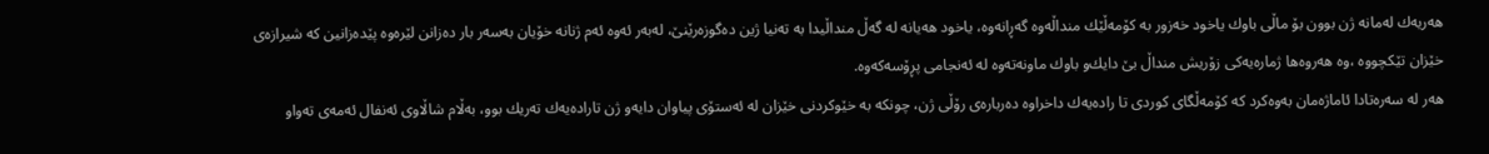هه‌ریه‌ك له‌مانه‌ ژن بوون بۆ ماڵی‌ باوك یاخود خه‌زور به‌ كۆمه‌ڵێك منداڵه‌وه‌ گه‌ڕانه‌وه‌، یاخود هه‌یانه‌ له‌ گه‌ڵ منداڵیدا به‌ ته‌نیا ژین ده‌گوزه‌رێنێ‌، له‌به‌ر ئه‌وه‌ ئه‌م ژنانه‌ خۆیان به‌سه‌ر بار ده‌زانن لێره‌وه‌ پێده‌زانین كه‌ شیرازه‌ی‌ خێزان تێكچووه‌ ،وه‌ هه‌روه‌ها ژماره‌یه‌كی‌ زۆریش منداڵ بێ‌ دایك‌و باوك ماونه‌ته‌وه‌ له‌ ئه‌نجامی‌ پڕۆسه‌كه‌وه‌.
هه‌ر له‌ سه‌ره‌تادا ئاماژه‌مان به‌وه‌كرد كه‌ كۆمه‌ڵگای‌ كوردی‌ تا راده‌یه‌ك داخراوه‌ ده‌رباره‌ی‌ رۆڵی‌ ژن، چونكه‌ به‌ خێوكردنی‌ خێزان له‌ ئه‌ستۆی‌ پیاوان دایه‌و ژن تاراده‌یه‌ك ته‌ریك بوو، به‌ڵام شاڵاوی‌ ئه‌نفال ئه‌مه‌ی‌ ته‌واو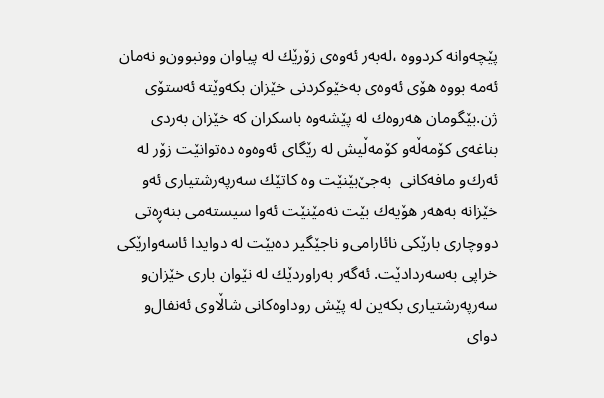پێچه‌وانه‌ كردووه‌ ،له‌به‌ر ئه‌وه‌ی‌ زۆرێك له‌ پیاوان وونبوون‌و نه‌مان ئه‌مه‌ بووه‌ هۆی‌ ئه‌وه‌ی‌ به‌خێوكردنی‌ خێزان بكه‌وێته‌ ئه‌ستۆی‌ ژن.بێگومان هه‌روه‌ك له‌ پێشه‌وه‌ باسكران كه‌ خێزان به‌ردی‌ بناغه‌ی‌ كۆمه‌ڵه‌و كۆمه‌ڵیش له‌ رێگای‌ ئه‌وه‌وه‌ ده‌توانێت زۆر له‌ ئه‌رك‌و مافه‌كانی‌  به‌جێ‌بێنێت وه‌ كاتێك سه‌رپه‌رشتیاری‌ ئه‌و خێزانه‌ به‌هه‌ر هۆیه‌ك بێت نه‌مێنێت ئه‌وا سیسته‌می‌ بنه‌ڕه‌تی‌ دووچاری‌ بارێكی‌ نائارامی‌‌و ناجێگیر ده‌بێت له‌ دوایدا ئاسه‌وارێكی‌ خراپی‌ به‌سه‌ردادێت. ئه‌گه‌ر به‌راوردێك له‌ نێوان باری‌ خێزان‌و سه‌رپه‌رشتیاری‌ بكه‌ین له‌ پێش روداوه‌كانی‌ شاڵاوی‌ ئه‌نفال‌و دوای‌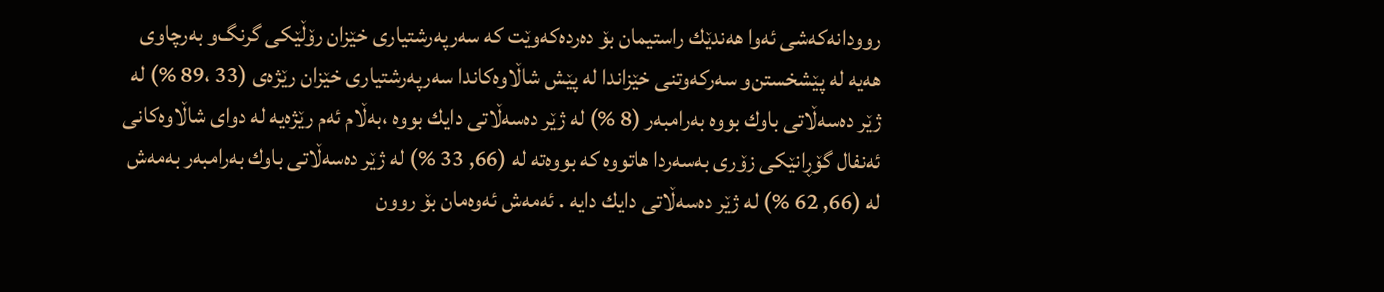روودانه‌كه‌شی‌ ئه‌وا هه‌ندێك راستیمان بۆ ده‌رده‌كه‌وێت كه‌ سه‌رپه‌رشتیاری‌ خێزان رۆڵێكی‌ گرنگ‌و به‌رچاوی‌ هه‌یه‌ له‌ پێشخستن‌و سه‌ركه‌وتنی‌ خێزاندا له‌ پێش شاڵاوه‌كاندا سه‌رپه‌رشتیاری‌ خێزان رێژه‌ی‌ (33 ،89 %) له‌ ژێر ده‌سه‌ڵاتی‌ باوك بووه‌ به‌رامبه‌ر (8 %) له‌ ژێر ده‌سه‌ڵاتی‌ دایك بووه‌ ،به‌ڵام ئه‌م رێژه‌یه‌ له‌ دوای‌ شاڵاوه‌كانی‌ ئه‌نفال گۆڕانێكی‌ زۆری‌ به‌سه‌ردا هاتووه‌ كه‌ بووه‌ته‌ له‌ (66, 33 %) له‌ ژێر ده‌سه‌ڵاتی‌ باوك به‌رامبه‌ر به‌مه‌ش له‌ (66, 62 %) له‌ ژێر ده‌سه‌ڵاتی‌ دایك دایه‌ . ئه‌مه‌ش ئه‌وه‌مان بۆ روون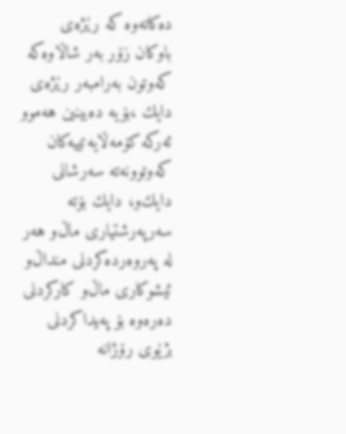ده‌كاته‌وه‌ كه‌ رێژه‌ی‌ باوكان زۆر به‌ر شاڵاوه‌كه‌  كه‌وتون به‌رامبه‌ر رێژه‌ی‌ دایك ،بۆیه‌ ده‌بینین هه‌موو ئه‌ركه‌ كۆمه‌ڵایه‌تییه‌كان كه‌وتوونه‌ته‌ سه‌رشانی‌ دایك‌و، دایك بۆته‌ سه‌رپه‌رشتیاری‌ ماڵ‌و هه‌ر له‌ په‌روه‌رده‌كردنی‌ منداڵ‌و ئیشوكاری‌ ماڵ‌و كاركردنی‌ ده‌ره‌وه‌ بۆ په‌یداكردنی‌ بژێوی‌ رۆژانه‌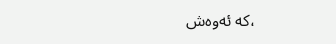،كه‌ ئه‌وه‌ش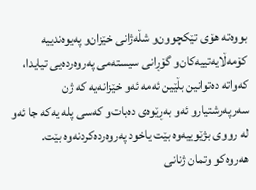بووه‌ته‌ هۆی‌ تێكچوون‌و شڵه‌ژانی‌ خێزان‌و په‌یوه‌ندییه‌ كۆمه‌ڵایه‌تییه‌كان‌و گۆڕانی‌ سیسته‌می‌ په‌روه‌رده‌یی‌ تیایدا، كه‌واته‌ ده‌توانین بڵێین ئه‌مه‌ ئه‌و خێزانه‌یه‌ كه‌ ژن سه‌رپه‌رشتیار‌و ئه‌و به‌ڕێوه‌ی‌ ده‌بات‌و كه‌سی‌ پله‌ یه‌كه‌ جا ئه‌و له‌ رووی‌ بژێوییه‌وه‌ بێت یاخود په‌روه‌رده‌كردنه‌وه‌ بێت.
هه‌روه‌كو وتمان ژنانی‌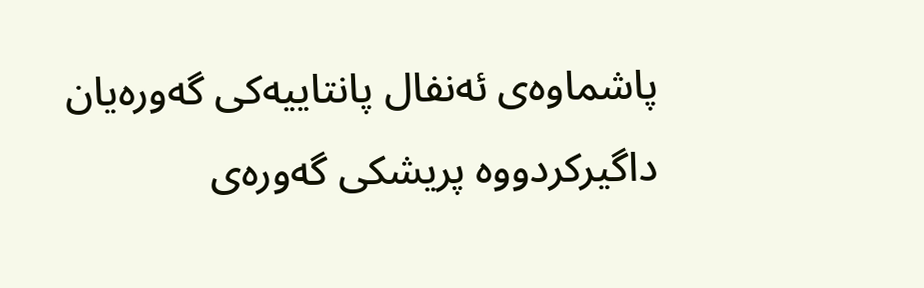پاشماوه‌ی‌ ئه‌نفال پانتاییه‌كی‌ گه‌وره‌یان داگیركردووه‌ پریشكی‌ گه‌وره‌ی‌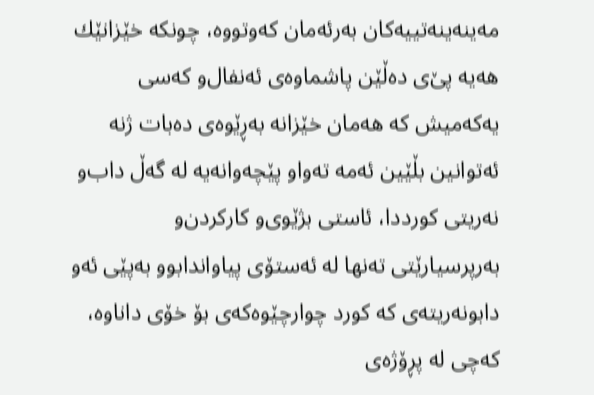مه‌ینه‌ینه‌تییه‌كان به‌رئه‌مان كه‌وتووه‌، چونكه‌ خێزانێك هه‌یه‌ پێ‌ی‌ ده‌ڵێن پاشماوه‌ی‌ ئه‌نفال‌و كه‌سی‌ یه‌كه‌میش كه‌ هه‌مان خێزانه‌ به‌ڕێوه‌ی‌ ده‌بات ژنه‌
ئه‌توانین بڵێین ئه‌مه‌ ته‌واو پێچه‌وانه‌یه‌ له‌ گه‌ڵ داب‌و نه‌ریتی‌ كورددا، ئاستی‌ بژێوی‌‌و كاركردن‌و به‌رپرسیارێتی‌ ته‌نها له‌ ئه‌ستۆی‌ پیاواندابوو به‌پێی‌ ئه‌و دابونه‌ریته‌ی‌ كه‌ كورد چوارچێوه‌كه‌ی‌ بۆ خۆی‌ داناوه‌، كه‌چی‌ له‌ پڕۆژه‌ی‌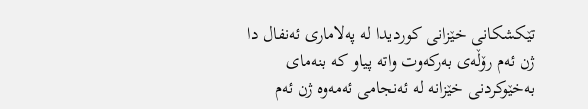تێكشكانی‌ خێزانی‌ كوردیدا له‌ په‌لاماری‌ ئه‌نفال دا ژن ئه‌م رۆڵه‌ی‌ به‌ركه‌وت واته‌ پیاو كه‌ بنه‌مای‌ به‌خێوكردنی‌ خێزانه‌ له‌ ئه‌نجامی‌ ئه‌مه‌وه‌ ژن ئه‌م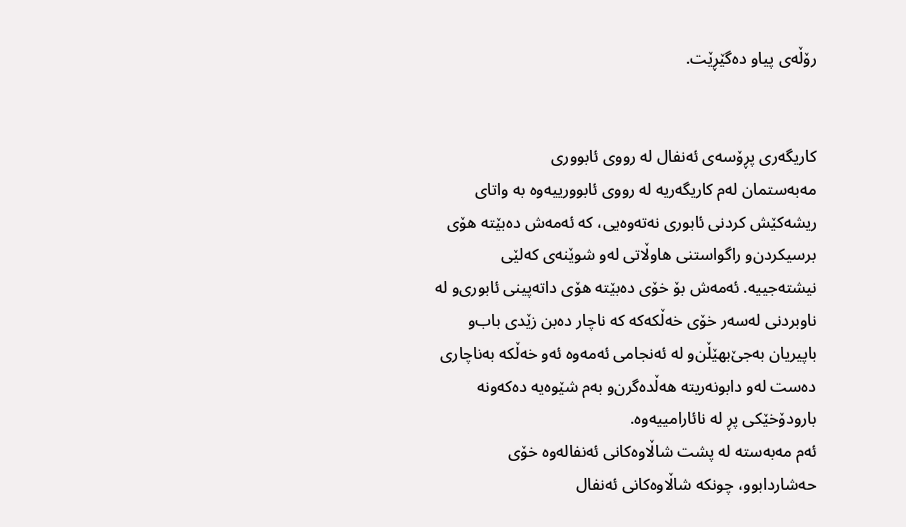رۆڵه‌ی‌ پیاو ده‌گێڕێت.


كاریگه‌ری‌ پڕۆسه‌ی‌ ئه‌نفال له‌ رووی‌ ئابووری
مه‌به‌ستمان له‌م كاریگه‌ریه‌ له‌ رووی‌ ئابوورییه‌وه‌ به‌ واتای‌ ریشه‌كێش كردنی‌ ئابوری‌ نه‌ته‌وه‌یی‌، كه‌ ئه‌مه‌ش ده‌بێته‌ هۆی‌ برسیكردن‌و راگواستنی‌ هاوڵاتی‌ له‌و شوێنه‌ی‌ كه‌لێی‌ نیشته‌جییه‌. ئه‌مه‌ش بۆ خۆی‌ ده‌بێته‌ هۆی‌ داته‌پینی‌ ئابوری‌‌و له‌ ناوبردنی‌ له‌سه‌ر خۆی‌ خه‌ڵكه‌كه‌ كه‌ ناچار ده‌بن زێدی‌ باب‌و باپیریان به‌جێ‌بهێڵن‌و له‌ ئه‌نجامی‌ ئه‌مه‌وه‌ ئه‌و خه‌ڵكه‌ به‌ناچاری‌ ده‌ست له‌و دابونه‌ریته‌ هه‌ڵده‌گرن‌و به‌م شێوه‌یه‌ ده‌كه‌ونه‌ بارودۆخێكی‌ پڕ له‌ نائارامییه‌وه‌.
ئه‌م مه‌به‌سته‌ له‌ پشت شاڵاوه‌كانی‌ ئه‌نفاله‌وه‌ خۆی‌ حه‌شاردابوو، چونكه‌ شاڵاوه‌كانی‌ ئه‌نفال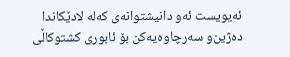ئه‌یویست ئه‌و دانیشتوانه‌ی‌ كه‌له‌ لادێكاندا ده‌ژین‌و سه‌رچاوه‌یه‌كن بۆ ئابوری‌ كشتوكاڵی‌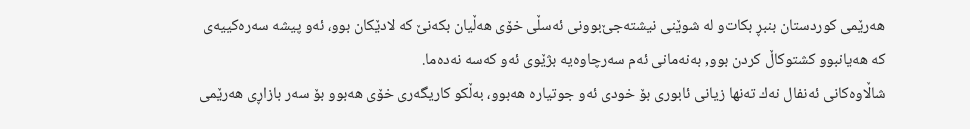هه‌رێمی‌ كوردستان بنبڕ بكات‌و له‌ شوێنی‌ نیشته‌جێ‌بوونی‌ ئه‌سڵی‌ خۆی‌ هه‌ڵیان بكه‌نێ‌ كه‌ لادێكان بوو، ئه‌و پیشه‌ سه‌ره‌كییه‌ی‌ كه‌ هه‌یانبوو كشتوكاڵ كردن بوو, به‌نه‌مانی‌ ئه‌م سه‌رچاوه‌یه‌ بژێوی‌ ئه‌و كه‌سه‌ نه‌ده‌ما.
شاڵاوه‌كانی‌ ئه‌نفال نه‌ك ته‌نها زیانی‌ ئابوری‌ بۆ خودی‌ ئه‌و جوتیاره‌ هه‌بوو، به‌ڵكو كاریگه‌ری‌ خۆی‌ هه‌بوو بۆ سه‌ر بازاڕی‌ هه‌رێمی‌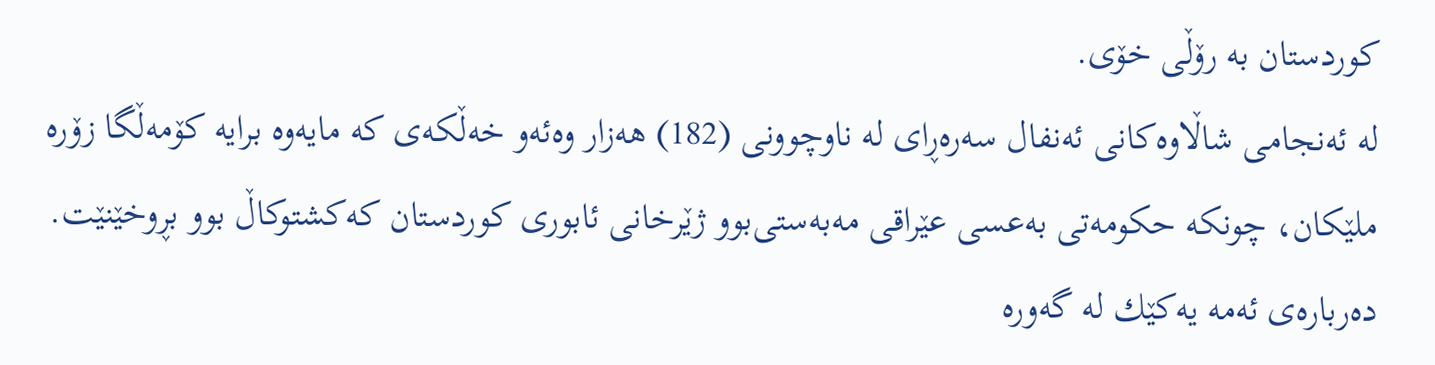كوردستان به‌ رۆڵی‌ خۆی‌.
له‌ ئه‌نجامی‌ شاڵاوه‌كانی‌ ئه‌نفال سه‌ره‌ڕای‌ له‌ ناوچوونی‌ (182) هه‌زار وه‌ئه‌و خه‌ڵكه‌ی‌ كه‌ مایه‌وه‌ برایه‌ كۆمه‌ڵگا زۆره‌ ملێكان، چونكه‌ حكومه‌تی‌ به‌عسی‌ عێراقی‌ مه‌به‌ستی‌بوو ژێرخانی‌ ئابوری‌ كوردستان كه‌كشتوكاڵ بوو بڕوخێنێت.
ده‌رباره‌ی‌ ئه‌مه‌ یه‌كێك له‌ گه‌وره‌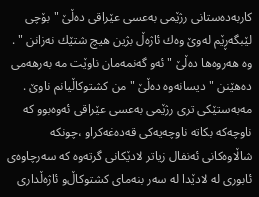كاربه‌ده‌ستانی‌ رژێمی‌ به‌عسی‌ عێراقی‌ ده‌ڵێ‌ "بۆچی‌ لێبگه‌ڕێم له‌وێ‌ وه‌ك ئاژه‌ڵ بژین هیچ شتێك نه‌زانن " .
وه‌ هه‌روه‌ها ده‌ڵێ‌ "ئه‌و گه‌نمه‌مان ناوێت مه‌ به‌رهه‌می‌ ده‌هێنن " دیسانه‌وه‌ ده‌ڵێ‌ "من كشتوكاڵیانم ناوێ‌ .
مه‌به‌ستێكی‌ تری‌ رژێمی‌ به‌عسی‌ عێراقی‌ ئه‌وه‌بوو كه‌ ناوچه‌كه‌ بكاته‌ ناوچه‌یه‌كی‌ قه‌ده‌غه‌كراو ،چونكه‌ شاڵاوه‌كانی‌ ئه‌نفال زیاتر لادێكانی‌ گرته‌وه‌ كه‌ سه‌رچاوه‌ی‌ ئابوری‌ له‌ لادێدا له‌ سه‌ر بنه‌مای‌ كشتوكاڵ‌و ئاژه‌ڵداری‌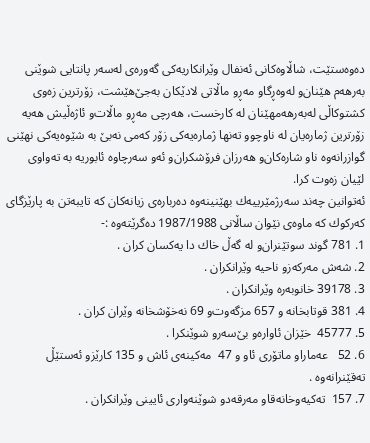ده‌وه‌ستێت، شاڵاوه‌كانی‌ ئه‌نفال وێرانكاریه‌كی‌ گه‌وره‌ی‌ له‌سه‌ر پانتایی‌ شوێنی‌ به‌رهه‌م هێنان‌و له‌وه‌ڕگا‌و مه‌ڕ‌و ماڵاتی‌ لادێكان به‌جێ‌هێشت، زۆرترین زه‌وی‌ كشتوكاڵی‌ له‌به‌رهه‌مهێنان له‌ كارخست، هه‌رچی‌ مه‌ڕ‌و ماڵات‌و ئاژه‌ڵیش هه‌یه‌ زۆرترین ژماره‌یان له‌ ناوچوو ته‌نها ژماره‌یه‌كی‌ زۆر كه‌می‌ نه‌بێ‌ به‌ شێوه‌یه‌كی‌ نهێنی‌ گوازرانه‌وه‌ ناو شاره‌كان‌و هه‌رزان فرۆشكران‌و ئه‌و سه‌رچاوه‌ ئابوریه‌ به‌ ته‌واوی‌ لێیان زه‌وت كرا.
ئه‌توانین چه‌ند سه‌رژمێرییه‌ك بهێنینه‌وه‌ ده‌رباره‌ی‌ زیانه‌كان كه‌ تایبه‌تن به‌ پارێزگای‌ كه‌ركوك كه‌ ماوه‌ی‌ نێوان ساڵانی‌ 1987/1988 ده‌گرێته‌وه‌ :-
1. 781 گوند سوتێنران‌و له‌ گه‌ڵ خاك دا یه‌كسان كران .
2. شه‌ش مه‌ركه‌ز‌و ناحیه‌ وێرانكران .
3. 39178 خانوبه‌ره‌ وێرانكران .
4. 381 قوتابخانه‌ و 657 مزگه‌وت‌و 69 نه‌خۆشخانه‌ وێران كران .
5. 45777  خێزان ئاواره‌و بێ‌سه‌ر‌و شوێنكرا .
6. 52   عه‌ماراو ماتۆری‌ ئاو و 47  مه‌كینه‌ی‌ ئاش و 135 كارێز‌و ئه‌ستێڵ ته‌قێنرانه‌وه‌ .
7. 157  ته‌كیه‌وخانه‌قا‌و مه‌رقه‌د‌و شوێنه‌واری‌ ئایینی‌ وێرانكران .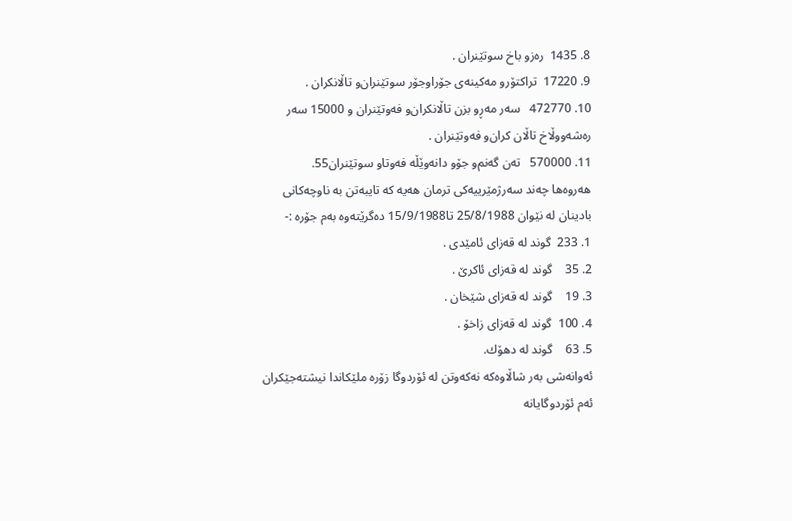8. 1435  ره‌ز‌و باخ سوتێنران .
9. 17220  تراكتۆر‌و مه‌كینه‌ی‌ جۆراوجۆر سوتێنران‌و تاڵانكران .
10. 472770   سه‌ر مه‌ڕ‌و بزن تاڵانكران‌و فه‌وتێنران و 15000 سه‌ر ره‌شه‌ووڵاخ تاڵان كران‌و فه‌وتێنران .
11. 570000   ته‌ن گه‌نم‌و جۆ‌و دانه‌وێڵه‌ فه‌وتا‌و سوتێنران55.
هه‌روه‌ها چه‌ند سه‌رژمێرییه‌كی‌ ترمان هه‌یه‌ كه‌ تایبه‌تن به‌ ناوچه‌كانی‌ بادینان له‌ نێوان 25/8/1988 تا15/9/1988 ده‌گرێته‌وه‌ به‌م جۆره‌ :-
1. 233  گوند له‌ قه‌زای‌ ئامێدی‌ .
2. 35    گوند له‌ قه‌زای‌ ئاكرێ‌ .
3. 19    گوند له‌ قه‌زای‌ شێخان .
4. 100  گوند له‌ قه‌زای‌ زاخۆ .
5. 63    گوند له‌ دهۆك.
ئه‌وانه‌شی‌ به‌ر شاڵاوه‌كه‌ نه‌كه‌وتن له‌ ئۆردوگا زۆره‌ ملێكاندا نیشته‌جێكران ئه‌م ئۆردوگایانه‌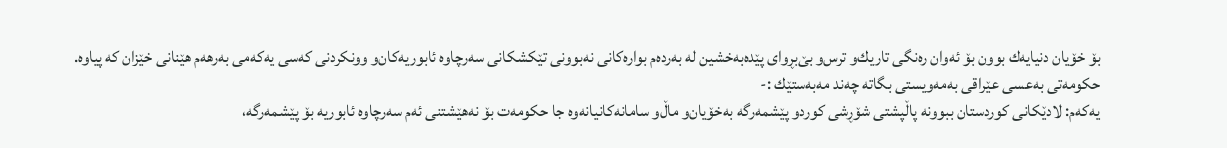بۆ خۆیان دنیایه‌ك بوون بۆ ئه‌وان ره‌نگی‌ تاریك‌و ترس‌و بێ‌بڕوای‌ پێده‌به‌خشین له‌ به‌رده‌م بواره‌كانی‌ نه‌بوونی‌ تێكشكانی‌ سه‌رچاوه‌ ئابوریه‌كان‌و وونكردنی‌ كه‌سی‌ یه‌كه‌می‌ به‌رهه‌م هێنانی‌ خێزان كه‌ پیاوه‌.
حكومه‌تی‌ به‌عسی‌ عێراقی‌ به‌مه‌ویستی‌ بگاته‌ چه‌ند مه‌به‌ستێك :-
یه‌كه‌م: لادێكانی‌ كوردستان ببوونه‌ پاڵپشتی‌ شۆڕشی‌ كورد‌و پێشمه‌رگه‌ به‌خۆیان‌و ماڵ‌و سامانه‌كانیانه‌وه‌ جا حكومه‌ت بۆ نه‌هێشتنی‌ ئه‌م سه‌رچاوه‌ ئابوریه‌ بۆ پێشمه‌رگه‌،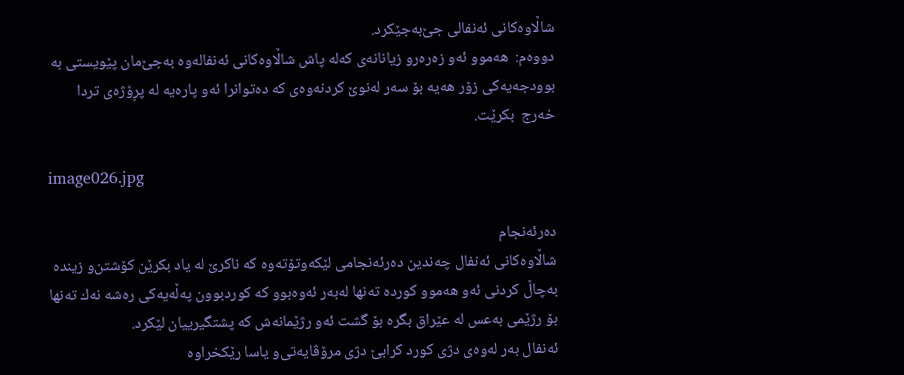شاڵاوه‌كانی‌ ئه‌نفالی‌ جێ‌به‌جێكرد.
دووه‌م:  هه‌موو ئه‌و زه‌ره‌رو زیانانه‌ی‌ كه‌له‌ پاش شاڵاوه‌كانی‌ ئه‌نفاله‌وه‌ به‌جێ‌مان پێویستی‌ به‌ بوودجه‌یه‌كی‌ زۆر هه‌یه‌ بۆ سه‌ر له‌نوێ‌ كردنه‌وه‌ی‌ كه‌ ده‌توانرا ئه‌و پاره‌یه‌ له‌ پڕۆژه‌ی‌ تردا خه‌رج  بكرێت.

image026.jpg

ده‌رئه‌نجام
شاڵاوه‌كانی‌ ئه‌نفال چه‌ندین ده‌رئه‌نجامی‌ لێكه‌وتۆته‌وه‌ كه‌ ناكرێ‌ له‌ یاد بكرێن كۆشتن‌و زینده‌ به‌چاڵ كردنی‌ ئه‌و هه‌موو كورده‌ ته‌نها له‌به‌ر ئه‌وه‌بوو كه‌ كوردبوون په‌ڵه‌یه‌كی‌ ره‌شه‌ نه‌ك ته‌نها بۆ رژێمی‌ به‌عس له‌ عێراق بگره‌ بۆ گشت ئه‌و رژێمانه‌ش كه‌ پشتگیرییان لێكرد.
ئه‌نفال به‌ر له‌وه‌ی‌ دژی‌ كورد كرابێ‌ دژی‌ مرۆڤایه‌تی‌‌و یاسا رێكخراوه‌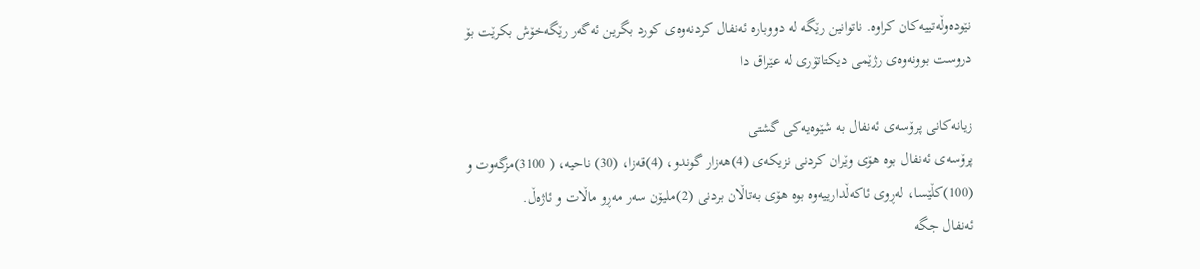نێوده‌وڵه‌تییه‌كان كراوه‌. ناتوانین رێگه‌ له‌ دووباره‌ ئه‌نفال كردنه‌وه‌ی‌ كورد بگرین ئه‌گه‌ر رێگه‌خۆش بكرێت بۆ دروست بوونه‌وه‌ی‌ رژێمی‌ دیكتاتۆری‌ له‌ عێراق دا

زیانه‌كانی پرۆسه‌ی ئه‌نفال به‌ شێوه‌یه‌كی گشتی
پرۆسه‌ی ئه‌نفال بوه‌ هۆی‌ وێران كردنی‌ نزیكه‌ی‌ (4)هه‌زار گوندو، (4)قه‌زا، (30) ناحیه‌، ( 3100)مزگه‌وت و (100)كڵێسا، له‌ڕوی ئاكه‌ڵدارییه‌وه‌ بوه‌ هۆی‌ به‌تاڵان بردنی‌ (2)ملیۆن سه‌ر مه‌ڕو ماڵات و ئاژه‌ڵ.
ئه‌نفال جگه‌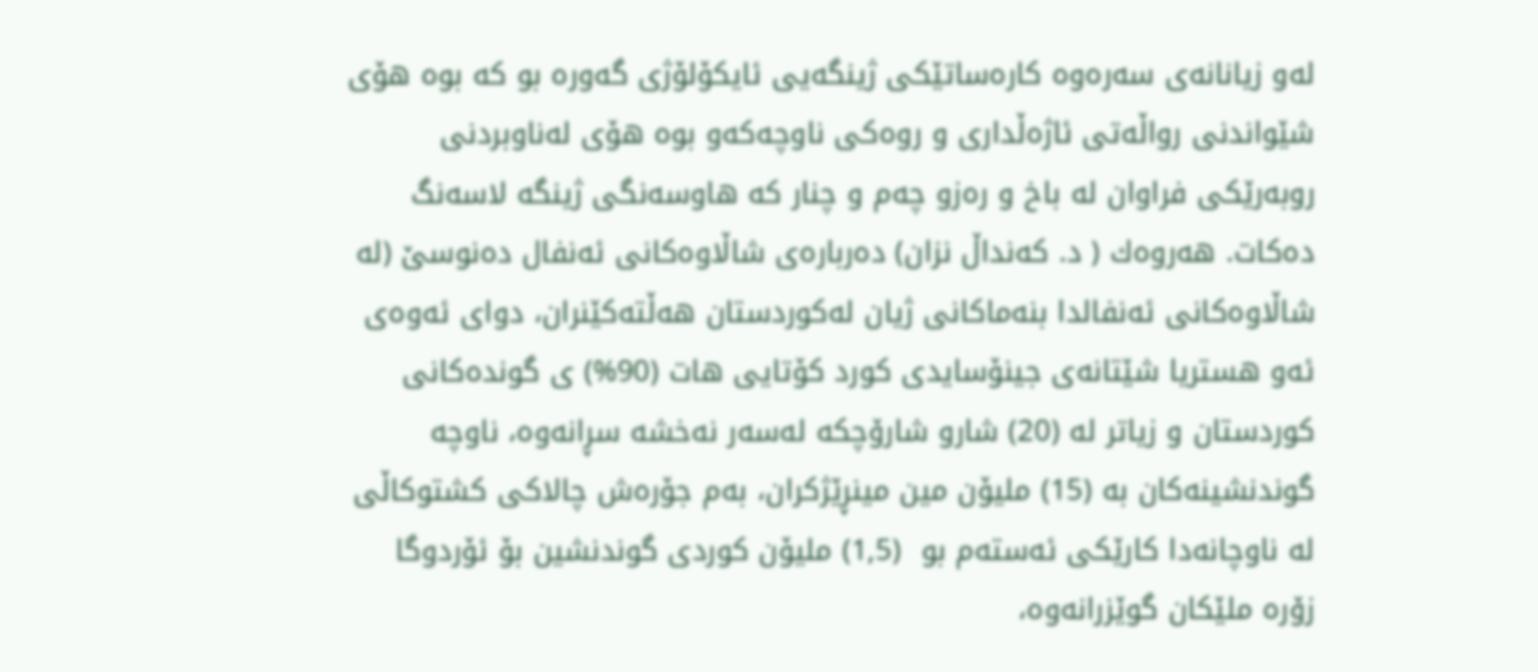له‌و زیانانه‌ی‌ سه‌ره‌وه‌ كاره‌ساتێكی‌ ژینگه‌یی‌ ئایكۆلۆژی‌ گه‌وره‌ بو كه‌ بوه‌ هۆی‌ شێواندنی‌ رواڵه‌تی‌ ئاژه‌ڵداری و روه‌كی‌ ناوچه‌كه‌و بوه‌ هۆی‌ له‌ناوبردنی‌ روبه‌رێكی‌ فراوان له‌ باخ و ره‌زو چه‌م و چنار كه‌ هاوسه‌نگی‌ ژینگه‌ لاسه‌نگ ده‌كات. هه‌روه‌ك ( د. كه‌نداڵ نزان) ده‌رباره‌ی‌ شاڵاوه‌كانی‌ ئه‌نفال ده‌نوسێ‌ (له‌ شاڵاوه‌كانی‌ ئه‌نفالدا بنه‌ماكانی‌ ژیان له‌كوردستان هه‌ڵته‌كێنران، دوای‌ ئه‌وه‌ی‌ ئه‌و هستریا شێتانه‌ی‌ جینۆسایدی‌ كورد كۆتایی‌ هات (90%) ی‌ گونده‌كانی‌ كوردستان و زیاتر له‌ (20) شارو شارۆچكه‌ له‌سه‌ر نه‌خشه‌ سڕانه‌وه‌، ناوچه‌ گوندنشینه‌كان به‌ (15) ملیۆن مین مینڕێژكران، به‌م جۆره‌ش چالاكی‌ كشتوكاڵی‌ له‌ ناوچانه‌دا كارێكی‌ ئه‌سته‌م بو  (1,5) ملیۆن كوردی‌ گوندنشین بۆ ئۆردوگا زۆره‌ ملێكان گوێزرانه‌وه‌،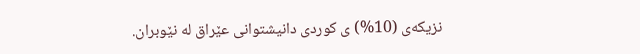نزیكه‌ی‌ (10%) ی‌ كوردی‌ دانیشتوانی‌ عێراق له‌ نێوبران.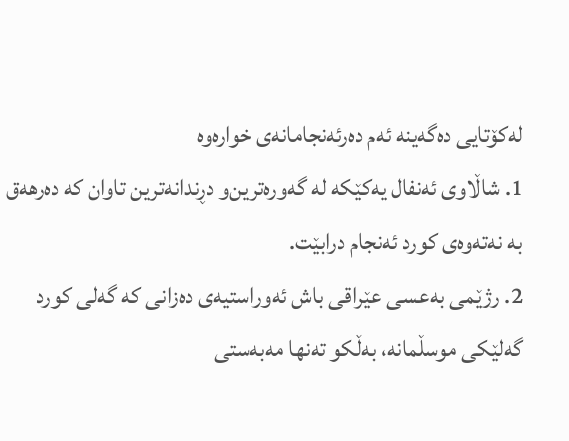له‌كۆتایی‌ ده‌گه‌ینه‌ ئه‌م ده‌رئه‌نجامانه‌ی‌ خواره‌وه‌
1. شاڵاوی‌ ئه‌نفال یه‌كێكه‌ له‌ گه‌وره‌ترین‌و دڕندانه‌ترین تاوان كه‌ ده‌رهه‌ق به‌ نه‌ته‌وه‌ی‌ كورد ئه‌نجام درابێت.
2. رژێمی‌ به‌عسی‌ عێراقی‌ باش ئه‌وراستیه‌ی‌ ده‌زانی‌ كه‌ گه‌لی‌ كورد گه‌لێكی‌ موسڵمانه‌، به‌ڵكو ته‌نها مه‌به‌ستی‌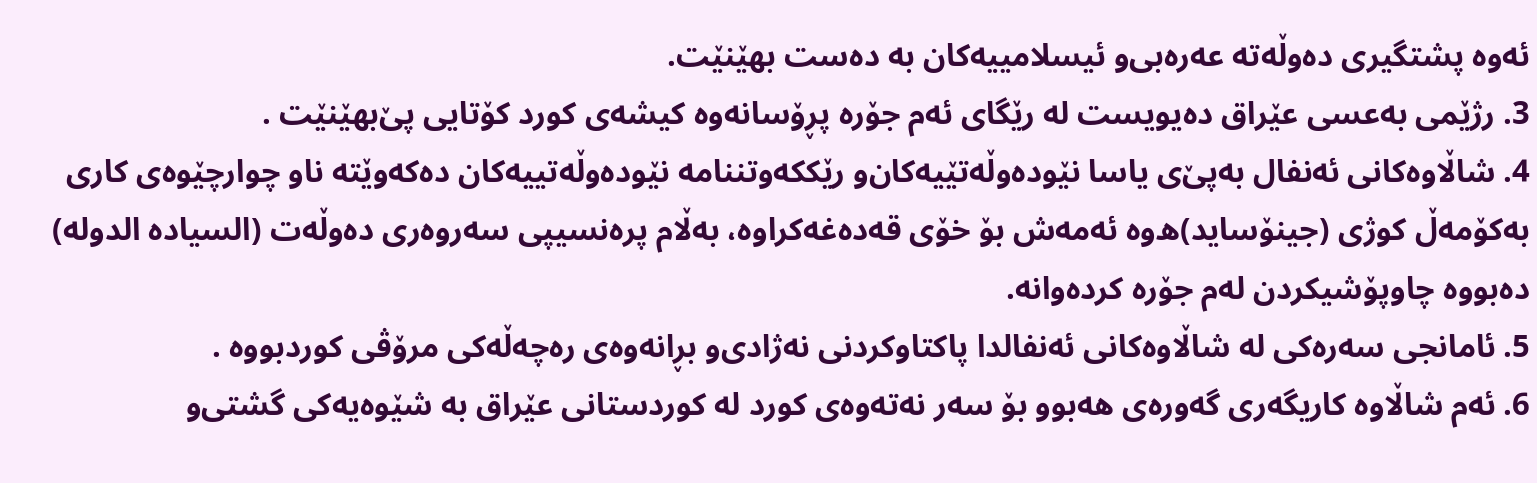ئه‌وه‌ پشتگیری‌ ده‌وڵه‌ته‌ عه‌ره‌بی‌‌و ئیسلامییه‌كان به‌ ده‌ست بهێنێت.
3. رژێمی‌ به‌عسی‌ عێراق ده‌یویست له‌ رێگای‌ ئه‌م جۆره‌ پڕۆسانه‌وه‌ كیشه‌ی‌ كورد كۆتایی‌ پێ‌بهێنێت .
4. شاڵاوه‌كانی‌ ئه‌نفال به‌پێ‌ی‌ یاسا نێوده‌وڵه‌تێیه‌كان‌و رێككه‌وتننامه‌ نێوده‌وڵه‌تییه‌كان ده‌كه‌وێته‌ ناو چوارچێوه‌ی‌ كاری‌ به‌كۆمه‌ڵ كوژی‌ (جینۆساید)ه‌وه‌ ئه‌مه‌ش بۆ خۆی‌ قه‌ده‌غه‌كراوه‌، به‌ڵام پره‌نسیپی‌ سه‌روه‌ری‌ ده‌وڵه‌ت (السیاده‌ الدوله‌) ده‌بووه‌ چاوپۆشیكردن له‌م جۆره‌ كرده‌وانه‌.
5. ئامانجی‌ سه‌ره‌كی‌ له‌ شاڵاوه‌كانی‌ ئه‌نفالدا پاكتاوكردنی‌ نه‌ژادی‌‌و بڕانه‌وه‌ی‌ ره‌چه‌ڵه‌كی‌ مرۆڤی‌ كوردبووه‌ .
6. ئه‌م شاڵاوه‌ كاریگه‌ری‌ گه‌وره‌ی‌ هه‌بوو بۆ سه‌ر نه‌ته‌وه‌ی‌ كورد له‌ كوردستانی‌ عێراق به‌ شێوه‌یه‌كی‌ گشتی‌‌و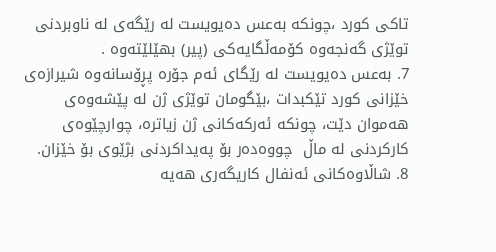تاكی‌ كورد ،چونكه‌ به‌عس ده‌یویست له‌ رێگه‌ی‌ له‌ ناوبردنی‌ توێژی‌ گه‌نجه‌وه‌ كۆمه‌ڵگایه‌كی‌ (پیر) بهێلێته‌وه‌ .
7. به‌عس ده‌یویست له‌ رێگای‌ ئه‌م جۆره‌ پڕۆسانه‌وه‌ شیرازه‌ی‌ خێزانی‌ كورد تێكبدات ،بێگومان توێژی‌ ژن له‌ پێشه‌وه‌ی‌ هه‌موان دێت، چونكه‌ ئه‌ركه‌كانی‌ ژن زیاتره‌، چوارچێوه‌ی‌ كاركردنی‌ له‌ ماڵ  چووه‌ده‌ر بۆ په‌یداكردنی‌ بژێوی‌ بۆ خێزان.
8. شاڵاوه‌كانی‌ ئه‌نفال كاریگه‌ری‌ هه‌یه‌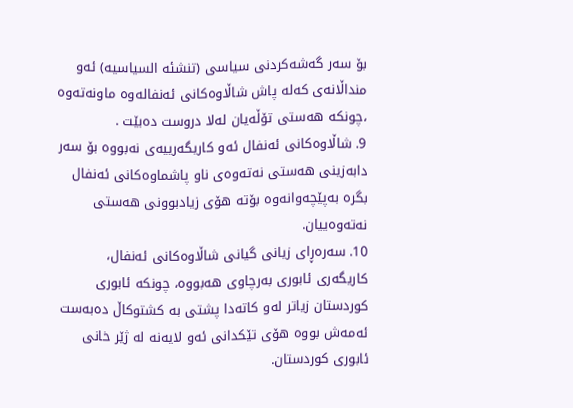بۆ سه‌ر گه‌شه‌كردنی‌ سیاسی‌ (تنشئه‌ السیاسیه‌) ئه‌و منداڵانه‌ی‌ كه‌له‌ پاش شاڵاوه‌كانی‌ ئه‌نفاله‌وه‌ ماونه‌ته‌وه‌ ،چونكه‌ هه‌ستی‌ تۆڵه‌یان له‌لا دروست ده‌بێت .
9. شاڵاوه‌كانی‌ ئه‌نفال ئه‌و كاریگه‌رییه‌ی‌ نه‌بووه‌ بۆ سه‌ر دابه‌زینی هه‌ستی‌ نه‌ته‌وه‌ی‌ ناو پاشماوه‌كانی‌ ئه‌نفال بگره‌ به‌پێچه‌وانه‌وه‌ بۆته‌ هۆی‌ زیادبوونی‌ هه‌ستی‌ نه‌ته‌وه‌ییان.
10. سه‌ره‌ڕای‌ زیانی‌ گیانی‌ شاڵاوه‌كانی‌ ئه‌نفال، كاریگه‌ری‌ ئابوری‌ به‌رچاوی‌ هه‌بووه‌، چونكه‌ ئابوری‌ كوردستان زیاتر له‌و كاته‌دا پشتی‌ به‌ كشتوكاڵ ده‌به‌ست ئه‌مه‌ش بووه‌ هۆی‌ تێكدانی‌ ئه‌و لایه‌نه‌ له‌ ژێر خانی‌ ئابوری‌ كوردستان.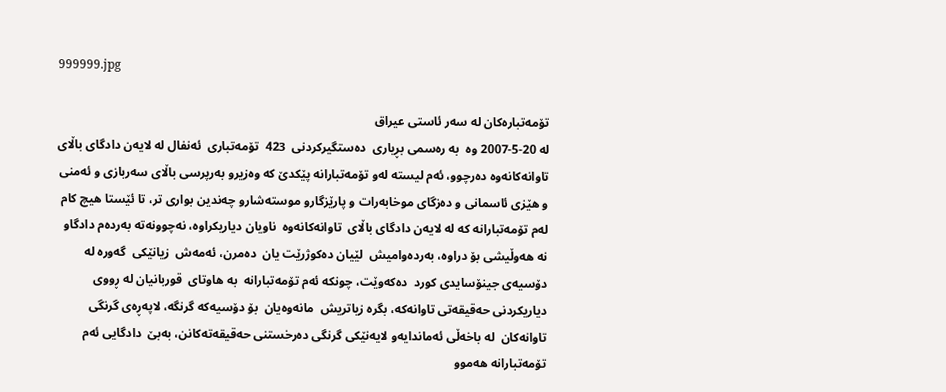999999.jpg

تۆمه‌تباره‌كان له‌ سه‌ر ئاستی عیراق
له‌ 20-5-2007 وه‌  به‌ ره‌سمی بڕیاری  ده‌ستگیركردنی  423  تۆمه‌تباری  ئه‌نفال له‌ لایه‌ن دادگای باڵای تاوانه‌كانه‌وه‌ ده‌رچوو، ئه‌م لیسته‌ له‌و تۆمه‌تبارانه‌ پێكدێ كه‌ وه‌زیرو به‌رپرسی باڵای سه‌ربازی و ئه‌منی و هێزی ئاسمانی و ده‌زگای موخابه‌رات و پارێزگارو موسته‌شارو چه‌ندین بواری تر، تا ئێستا هیچ كام له‌م تۆمه‌تبارانه‌ كه‌ له‌ لایه‌ن دادگای باڵای  تاوانه‌كانه‌وه‌  ناویان دیاریكراوه‌، نه‌چوونه‌ته‌ به‌رده‌م دادگاو  نه‌ هه‌وڵیشی بۆ دراوه‌، به‌رده‌وامیش  لێیان ده‌كوژرێت یان  ده‌مرن، ئه‌مه‌ش  زیانێكی  گه‌وره‌ له‌ دۆسیه‌ی جینۆسایدی كورد  ده‌كه‌وێت، چونكه‌ ئه‌م تۆمه‌تبارانه‌  به‌ هاوتای  قوربانیان له‌ ڕووی دیاریكردنی حه‌قیقه‌تی تاوانه‌كه‌، بگره‌ زیاتریش  مانه‌وه‌یان  بۆ دۆسیه‌كه‌ گرنگه‌، لاپه‌ڕه‌ی گرنگی تاوانه‌كان  له‌ باخه‌ڵی ئه‌ماندایه‌و لایه‌نێكی گرنگی ده‌رخستنی حه‌قیقه‌ته‌كانن، به‌بێ  دادگایی ئه‌م تۆمه‌تبارانه‌ هه‌موو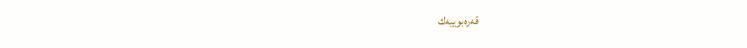قه‌ره‌بوییه‌ك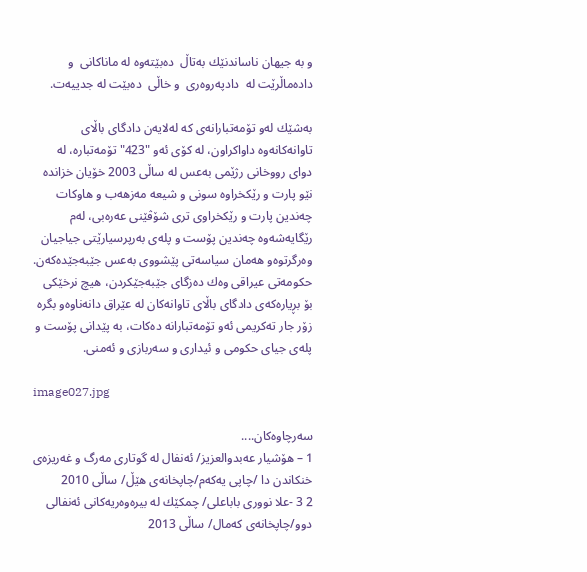و به‌ جیهان ناساندنێك به‌تاڵ  ده‌بێته‌وه‌ له‌ ماناكانی  و داده‌ماڵرێت له‌  دادپه‌روه‌ری  و خاڵی  ده‌بێت له‌ جدییه‌ت.

به‌شێك له‌و تۆمه‌تبارانه‌ی كه‌ له‌لایه‌ن دادگای باڵای تاوانه‌كانه‌وه‌ داواكراون، له‌ كۆی ئه‌و "423" تۆمه‌تباره‌، له‌ دوای رووخانی رژێمی به‌عس له‌ ساڵی 2003 خۆیان خزانده‌ نێو پارت و رێكخراوه‌ سونی و شیعه‌ مه‌زهه‌ب و هاوكات چه‌ندین پارت و رێكخراوی تری شۆڤێنی عه‌ره‌بی، له‌م رێگایه‌شه‌وه‌ چه‌ندین پۆست و پله‌ی به‌رپرسیارێتی جیاجیان وه‌رگرتوه‌و هه‌مان سیاسه‌تی پێشووی به‌عس جێبه‌جێده‌كه‌ن.
حكومه‌تی عیراقی وه‌ك ده‌زگای جێبه‌جێكردن، هیچ نرخێكی بۆ بڕیاره‌كه‌ی دادگای باڵای تاوانه‌كان له‌ عێراق دانه‌ناوه‌و بگره‌ زۆر جار ته‌كریمی ئه‌و تۆمه‌تبارانه‌ ده‌كات، به‌ پێدانی پۆست و پله‌ی جیای حكومی و ئیداری و سه‌ربازی و ئه‌منی.

image027.jpg

سه‌رچاوه‌كان....
1 – هۆشیار عه‌بدوالعزیز/ ئه‌نفال له‌ گوتاری مه‌رگ و غه‌ریزه‌ی خنكاندن دا /چاپی یه‌كه‌م/چاپخانه‌ی هێڵ/ ساڵی 2010
2 3 -علا نووری باباعلی/ چمكێك له‌ بیره‌وه‌ریه‌كانی ئه‌نفالی دوو/چاپخانه‌ی كه‌مال/ ساڵی 2013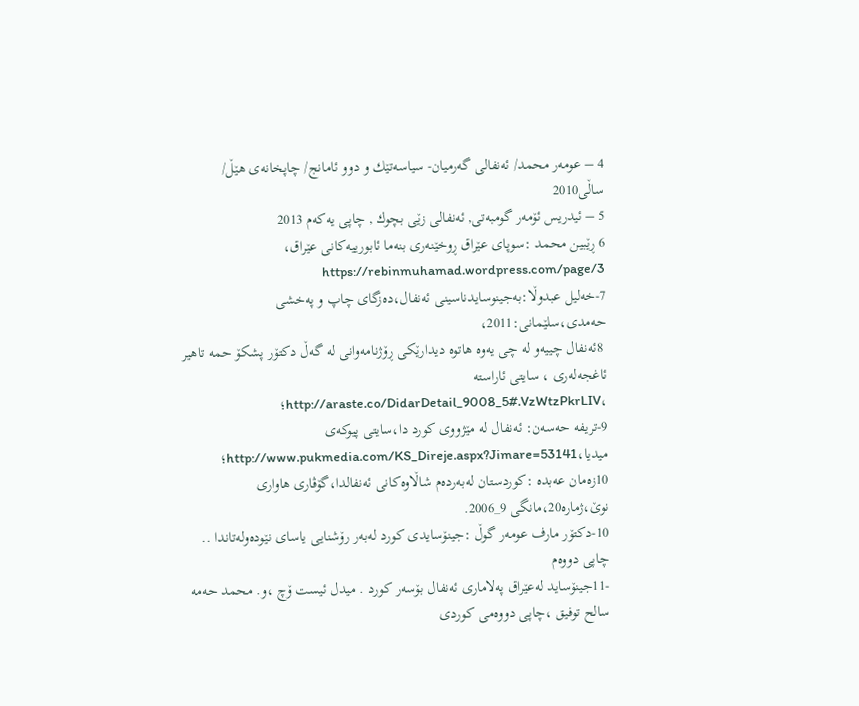4 – عومه‌ر محمد/ ئه‌نفالی گه‌رمیان- سیاسه‌تێك و دوو ئامانج/ چاپخانه‌ی هێڵ/ ساڵی2010
5 – ئیدریس ئۆمه‌ر گومبه‌تی, ئه‌نفالی زێی بچوك , چاپی یه‌كه‌م 2013
6 ڕێبین محمد :سوپای عێراق ڕوخێنه‌ری بنه‌ما ئابورییه‌كانی عێراق، https://rebinmuhamad.wordpress.com/page/3
7-خه‌لیل عبدوڵا:به‌جینوسایدناسینی ئه‌نفال،ده‌زگای چاپ و په‌خشی حه‌مدی،سلێمانی:2011،
 8ئه‌نفال چییه‌و له‌ چی یه‌وه‌ هاتوه‌ دیدارێكی ڕۆژنامه‌وانی له‌ گه‌ڵ دكتۆر پشكۆ حمه‌ تاهیر ئاغجه‌له‌ری ، سایتی ئاراسته‌ ،http://araste.co/DidarDetail_9008_5#.VzWtzPkrLIV؛
9-تریفه‌ حه‌سه‌ن: ئه‌نفال له‌ مێژووی كورد دا،سایتی پیوكه‌ی میدیا،http://www.pukmedia.com/KS_Direje.aspx?Jimare=53141؛
10زه‌مان عه‌بده‌ :كوردستان له‌به‌رده‌م شاڵاوه‌كانی ئه‌نفالدا،گۆڤاری هاواری نوێ،ژماره‌20،مانگی 9_2006.
10-دكتۆر مارف عومه‌ر گوڵ :جینۆسایدی كورد له‌به‌ر رۆشنایی یاسای نێوده‌وله‌تاندا .. چاپی دووه‌م
-11جینۆساید له‌عێراق په‌لاماری ئه‌نفال بۆسه‌ر كورد . میدل ئیست ۆچ ،و. محمد حه‌مه‌ سالح توفیق ،چاپی دووه‌می كوردی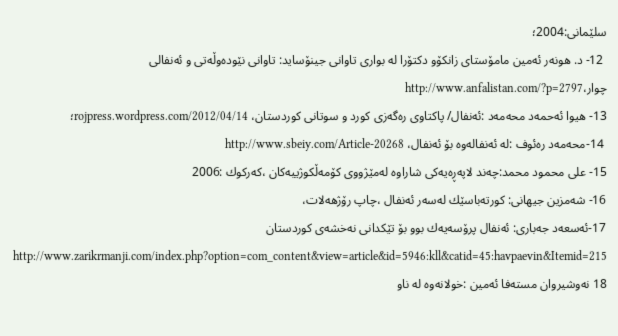سلێمانی:2004؛
 12- د. هونه‌ر ئه‌مین مامۆستای زانكۆو دكتۆرا له‌ بواری تاوانی جینۆساید: تاوانی نێوده‌وڵه‌تی و ئه‌نفالی چوار،http://www.anfalistan.com/?p=2797
13- هیوا ئه‌حمه‌د محه‌مه‌د :ئه‌نفال/ پاكتاوی ره‌گه‌زی كورد و سوتانی كوردستان، rojpress.wordpress.com/2012/04/14؛
 14-محه‌مه‌د ره‌ئوف :له‌ ئه‌نفاله‌وه‌ بۆ ئه‌نفال، http://www.sbeiy.com/Article-20268
15- علی محمود محمد:چه‌ند لاپه‌ڕه‌یه‌كی شاراوه‌ له‌مێژووی كۆمه‌ڵكوژییه‌كان ،كه‌ركوك :2006
16- شه‌مزین جیهانی: كورته‌باسێك له‌سه‌ر ئه‌نفال ،چاپ رۆژهه‌لات،
17-ئه‌سعه‌د جه‌باری: ئه‌نفال پرۆسه‌یه‌ك بوو بۆ تێكدانی نه‌خشه‌ی كوردستان http://www.zarikrmanji.com/index.php?option=com_content&view=article&id=5946:kll&catid=45:havpaevin&Itemid=215
18 نه‌وشیروان مسته‌فا ئه‌مین :خولانه‌وه‌ له‌ ناو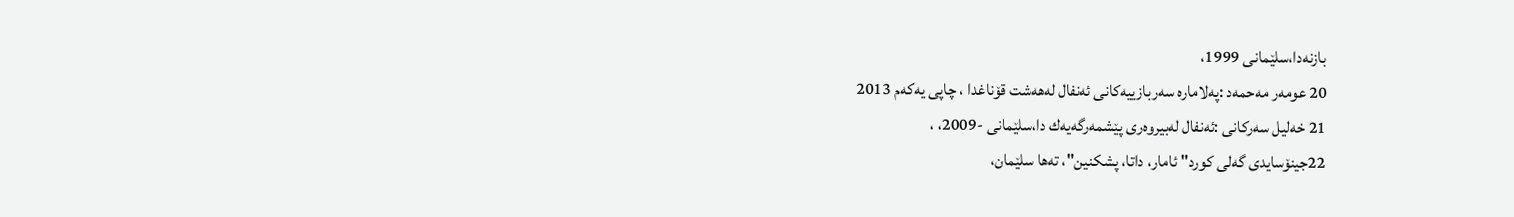بازنه‌دا،سلێمانی 1999،
20 عومه‌ر مه‌حمه‌د :په‌لاماره‌ سه‌ربازییه‌كانی ئه‌نفال له‌هه‌شت قۆناغدا ، چاپی یه‌كه‌م 2013
21 خه‌لیل سه‌ركانی :ئه‌نفال له‌بیروه‌ری پێشمه‌رگه‌یه‌ك دا،سلێمانی -2009، ،
22جینۆسایدی گه‌لی كورد" ئامار، داتا، پشكنین"، ته‌ها سلێمان،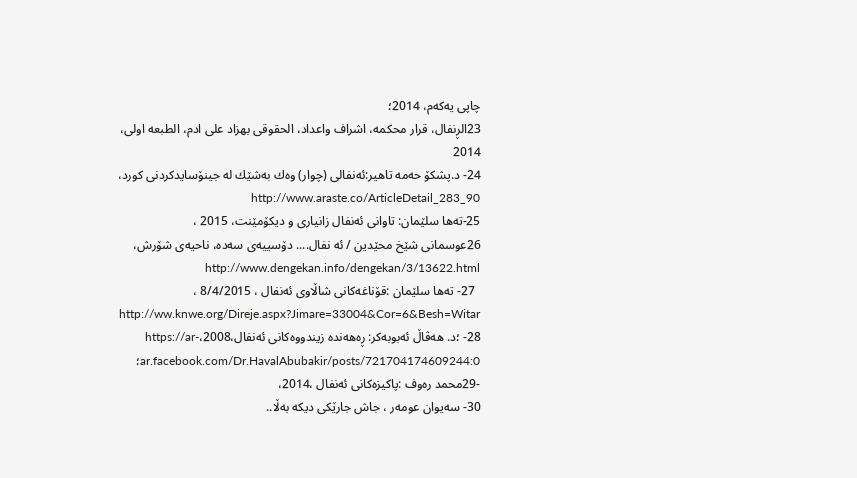چاپی یه‌كه‌م، 2014؛
23الڕنفال، قرار محكمه‌، اشراف واعداد، الحقوقی بهزاد علی ادم، الطبعه‌ اولی، 2014
24- د.پشكۆ حه‌مه‌ تاهیر:ئه‌نفالی (چوار) وه‌ك به‌شێك له‌ جینۆسایدكردنی كورد، http://www.araste.co/ArticleDetail_283_90
25-ته‌ها سلێمان: تاوانی ئه‌نفال زانیاری و دیكۆمێنت، 2015 ،
26عوسمانی شێخ محێدین / ئه‌ نفال.... دۆسییه‌ی سه‌ده‌، ناحیه‌ی شۆرش، http://www.dengekan.info/dengekan/3/13622.html
  27- ته‌ها سلێمان :قۆناغه‌كانی شاڵاوی ئه‌نفال ‌، 8/4/2015 ، http://ww.knwe.org/Direje.aspx?Jimare=33004&Cor=6&Besh=Witar
28- ؛د. هه‌ڤاڵ ئه‌بوبه‌كر: ڕه‌هه‌نده‌ زیندووه‌كانی ئه‌نفال،2008،https://ar-ar.facebook.com/Dr.HavalAbubakir/posts/721704174609244:0؛
-29محمد ره‌وف :پاكیزه‌كانی ئه‌نفال ،2014،
30- سه‌یوان عومه‌ر ، جاش جارێكی دیكه‌ به‌ڵا..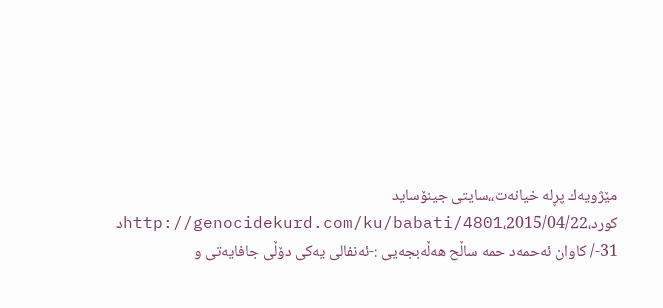مێژویه‌ك پڕله‌ خیانه‌ت،،سایتی جینۆساید كورد،http://genocidekurd.com/ku/babati/4801،2015/04/22د
31-/ كاوان ئه‌حمه‌د حمه‌ ساڵح هه‌ڵه‌بجه‌یی :-ئه‌نفالی یه‌كی دۆڵی جافایه‌تی و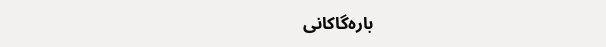باره‌گاكانی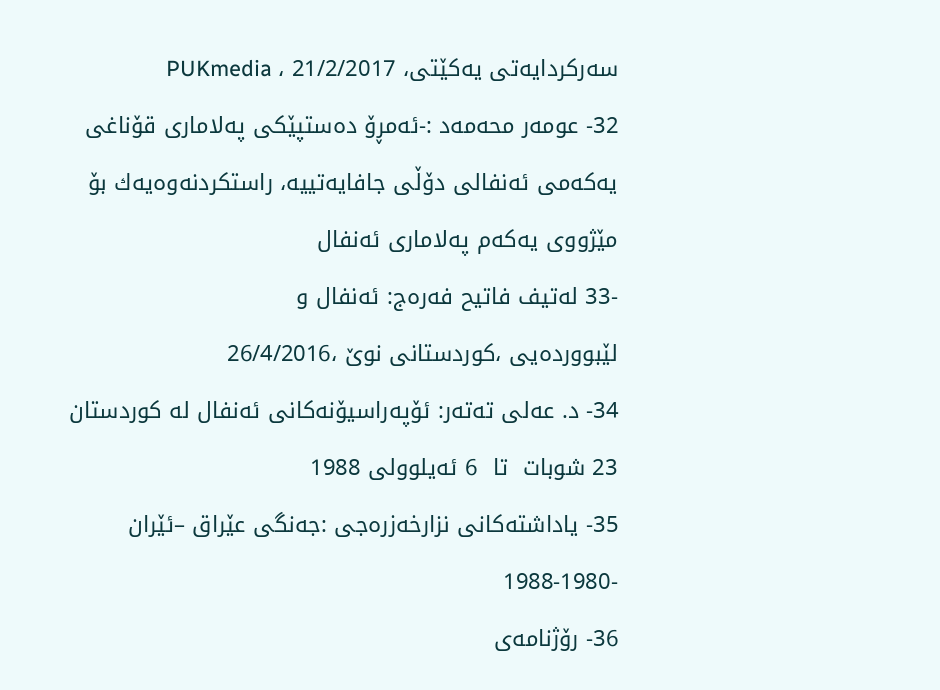سه‌ركردایه‌تی یه‌كێتی، PUKmedia ، 21/2/2017
32- عومه‌ر محه‌مه‌د :-ئه‌مڕۆ ده‌ستپێكی په‌لاماری قۆناغی یه‌كه‌می ئه‌نفالی دۆڵی جافایه‌تییه‌، راستكردنه‌وه‌یه‌ك بۆ مێژووی یه‌كه‌م په‌لاماری ئه‌نفال
-33 له‌تیف فاتیح فه‌ره‌ج‌: ئه‌نفال و لێبوورده‌یی ‌،كوردستانی نوێ ،26/4/2016
34- د. عه‌لی ته‌ته‌ر: ئۆپه‌راسیۆنه‌كانی ئه‌نفال له‌ كوردستان 23 شوبات  تا  6 ئه‌یلوولی 1988
35- یاداشته‌كانی نزارخه‌زره‌جی :جه‌نگی عێراق –ئێران -1980-1988
36- رۆژنامه‌ی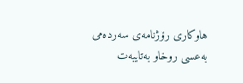هاوكاری رۆژنامه‌ی سه‌رده‌می به‌عسی روخاو به‌تایبه‌ت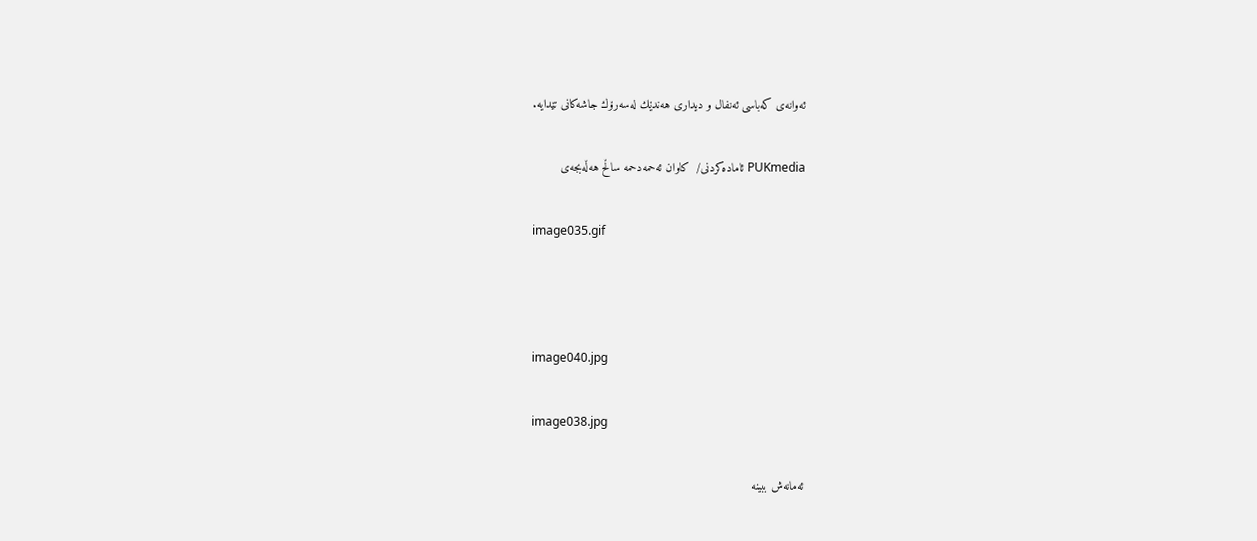ئه‌وانه‌ی كه‌باسی ئه‌نفال و دیداری هه‌ندێك له‌سه‌رۆك جاشه‌كانی تێدایه‌.

PUKmedia ئاماده‌كردنی/  كاوان ئه‌حمه‌دحمه‌ ساڵح هه‌ڵه‌بجه‌ی

image035.gif



image040.jpg

image038.jpg

ئەمانەش ببینە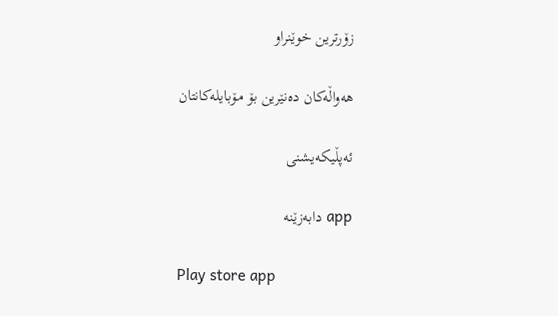زۆرترین خوێنراو

هەواڵەکان دەنێرین بۆ مۆبایلەکانتان

ئەپڵیکەیشنی

app دابەزێنە

Play store app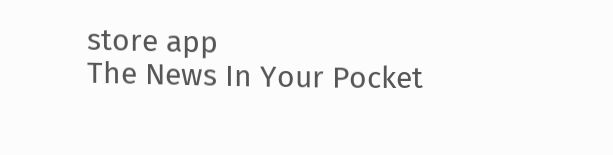store app
The News In Your Pocket